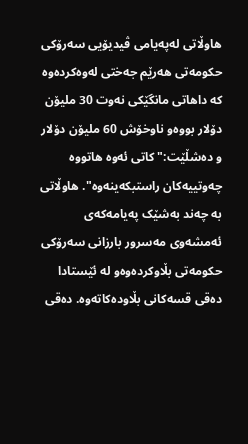هاوڵاتى له‌په‌یامى ڤیدیۆیى سه‌رۆکى حکومه‌تى هه‌رێم جه‌ختى له‌وه‌کرده‌وه‌ که‌ داهاتى مانگێکى نه‌وت 30 ملیۆن دۆلار بووه‌و ناوخۆش 60 ملیۆن دۆلار و ده‌شڵێت:" کاتى ئه‌وه‌ هاتووه‌ چه‌وتییه‌کان راستبکه‌ینه‌وه‌". هاوڵاتى به‌ چه‌ند به‌شێک په‌یامه‌که‌ى ئه‌مشه‌وى مه‌سرور بارزانى سه‌رۆکى حکومه‌تى بڵاوکرده‌وه‌و له‌ ئێستادا ده‌قى قسه‌کانى بڵاوده‌کاته‌وه‌. ده‌قى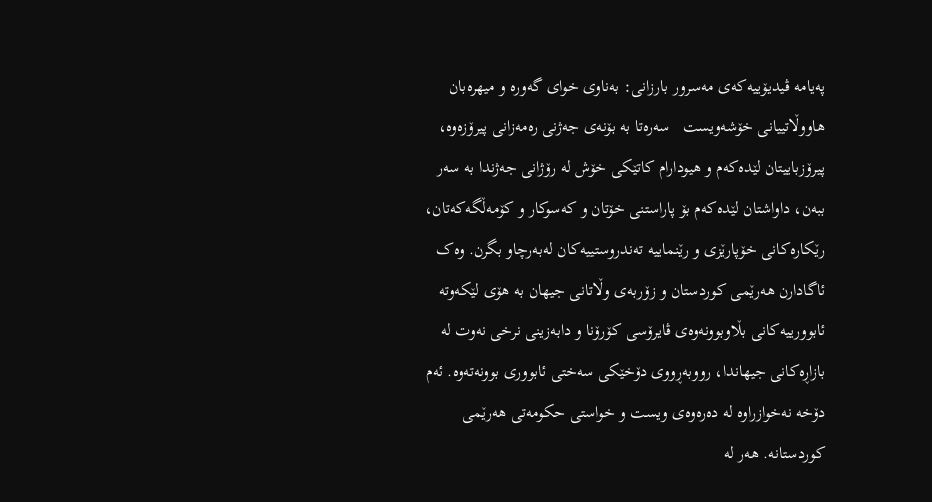په‌یامه‌ ڤیدیۆییه‌که‌ى مه‌سرور بارزانى: به‌ناوى خواى گه‌وره‌ و میهره‌بان هاووڵاتییانى خۆشه‌ویست   سه‌ره‌تا به‌ بۆنه‌ى جه‌ژنى ره‌مه‌زانى پیرۆزه‌وه‌، پیرۆزباییتان لێده‌که‌م و هیودارام کاتێکى خۆش له‌ رۆژانى جه‌ژندا به‌ سه‌ر ببه‌ن، داواشتان لێده‌که‌م بۆ پاراستنى خۆتان و که‌سوکار و کۆمه‌ڵگه‌که‌تان، رێکاره‌کانى خۆپارێزى و رێنماییه‌ ته‌ندروستییه‌کان له‌به‌رچاو بگرن. وه‌ک ئاگادارن هه‌رێمى کوردستان و زۆربه‌ى وڵاتانى جیهان به‌ هۆى لێکه‌وته‌ ئابوورییه‌کانى بڵاوبوونه‌وه‌ى ڤایرۆسى کۆرۆنا و دابه‌زینى نرخى نه‌وت له‌ بازاڕه‌کانى جیهاندا، رووبه‌ڕووى دۆخێکى سه‌ختى ئابوورى بوونه‌ته‌وه‌. ئه‌م دۆخه‌ نه‌خوازراوه‌ له‌ ده‌ره‌وه‌ى ویست و خواستى حکومه‌تى هه‌رێمى کوردستانه‌. هه‌ر له‌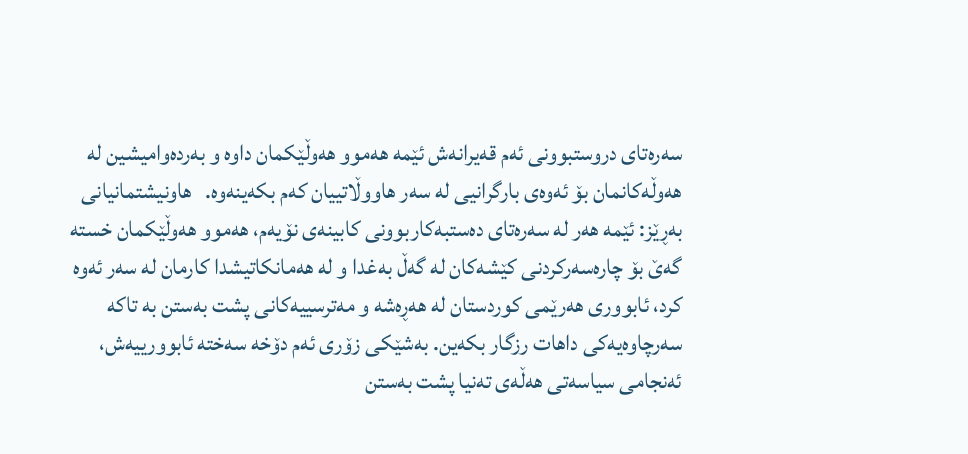سه‌ره‌تاى دروستبوونى ئه‌م قه‌یرانه‌ش ئێمه‌ هه‌موو هه‌وڵێکمان داوه‌ و به‌رده‌وامیشین له‌ هه‌وڵه‌کانمان بۆ ئه‌وه‌ى بارگرانیى له‌ سه‌ر هاووڵاتییان که‌م بکه‌ینه‌وه‌.   هاونیشتمانیانى به‌ڕێز: ئێمه‌ هه‌ر له‌ سه‌ره‌تاى ده‌ستبه‌کاربوونى کابینه‌ى نۆیه‌م، هه‌موو هه‌وڵێکمان خسته‌ گه‌ێ‌ بۆ چاره‌سه‌رکردنى کێشه‌کان له‌ گه‌ڵ به‌غدا و له‌ هه‌مانکاتیشدا کارمان له‌ سه‌ر ئه‌وه‌ کرد، ئابوورى هه‌رێمى کوردستان له‌ هه‌ڕه‌شه‌ و مه‌ترسییه‌کانى پشت به‌ستن به‌ تاکه‌ سه‌رچاوه‌یه‌کى داهات رزگار بکه‌ین. به‌شێکى زۆرى ئه‌م دۆخه‌ سه‌خته‌ ئابوورییه‌ش، ئه‌نجامى سیاسه‌تى هه‌ڵه‌ى ته‌نیا پشت به‌ستن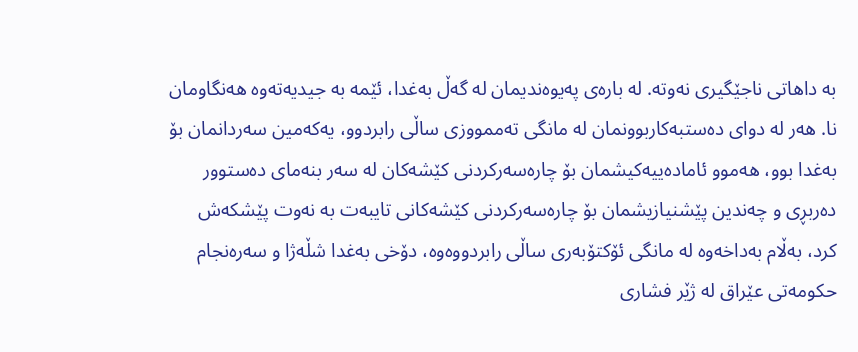به‌ داهاتى ناجێگیرى نه‌وته‌. له‌ باره‌ى په‌یوه‌ندیمان له‌ گه‌ڵ به‌غدا، ئێمه‌ به‌ جیدیه‌ته‌وه‌ هه‌نگاومان نا. هه‌ر له‌ دواى ده‌ستبه‌کاربوونمان له‌ مانگى ته‌ممووزى ساڵى رابردوو، یه‌که‌مین سه‌ردانمان بۆ به‌غدا بوو، هه‌موو ئاماده‌ییه‌کیشمان بۆ چاره‌سه‌رکردنى کێشه‌کان له‌ سه‌ر بنه‌ماى ده‌ستوور ده‌ربڕى و چه‌ندین پێشنیازیشمان بۆ چاره‌سه‌رکردنى کێشه‌کانى تایبه‌ت به‌ نه‌وت پێشکه‌ش کرد، به‌ڵام به‌داخه‌وه‌ له‌ مانگى ئۆکتۆبه‌رى ساڵى رابردووه‌وه‌، دۆخى به‌غدا شڵه‌ژا و سه‌ره‌نجام حکومه‌تى عێراق له‌ ژێر فشارى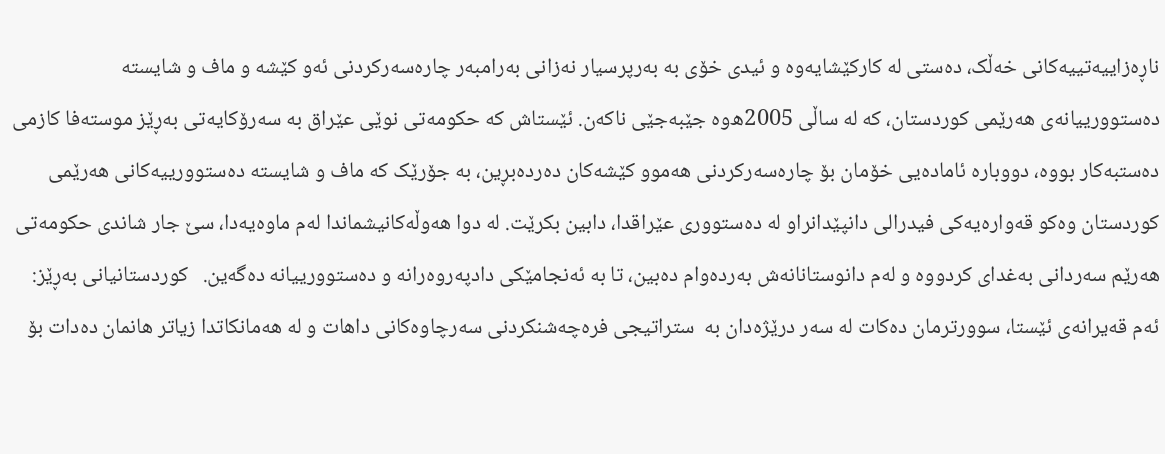ناڕه‌زاییه‌تییه‌کانى خه‌ڵک، ده‌ستى له‌ کارکێشایه‌وه‌ و ئیدى خۆى به‌ به‌رپرسیار نه‌زانى به‌رامبه‌ر چاره‌سه‌رکردنى ئه‌و کێشه‌ و ماف و شایسته‌ ده‌ستوورییانه‌ى هه‌رێمى کوردستان، که‌ له‌ ساڵى 2005ه‌وه‌ جێبه‌جێى ناکه‌ن. ئێستاش که‌ حکومه‌تى نوێى عێراق به‌ سه‌رۆکایه‌تى به‌ڕێز موسته‌فا کازمى ده‌ستبه‌کار بووه‌، دووباره‌ ئاماده‌یى خۆمان بۆ چاره‌سه‌رکردنى هه‌موو کێشه‌کان ده‌رده‌بڕین، به‌ جۆرێک که‌ ماف و شایسته‌ ده‌ستوورییه‌کانى هه‌رێمى کوردستان وه‌کو قه‌واره‌یه‌کى فیدرالى دانپێدانراو له‌ ده‌ستوورى عێراقدا، دابین بکرێت. له‌ دوا هه‌وڵه‌کانیشماندا له‌م ماوه‌یه‌دا، سێ جار شاندى حکومه‌تى هه‌رێم سه‌ردانى به‌غداى کردووه‌ و له‌م دانوستانانه‌ش به‌رده‌وام ده‌بین، تا به‌ ئه‌نجامێکى دادپه‌روه‌رانه‌ و ده‌ستوورییانه‌ ده‌گه‌ین.   کوردستانیانى به‌ڕێز: ئه‌م قه‌یرانه‌ى ئێستا، سوورترمان ده‌کات له‌ سه‌ر درێژه‌دان به‌  ستراتیجى فره‌چه‌شنکردنى سه‌رچاوه‌کانى داهات و له‌ هه‌مانکاتدا زیاتر هانمان ده‌دات بۆ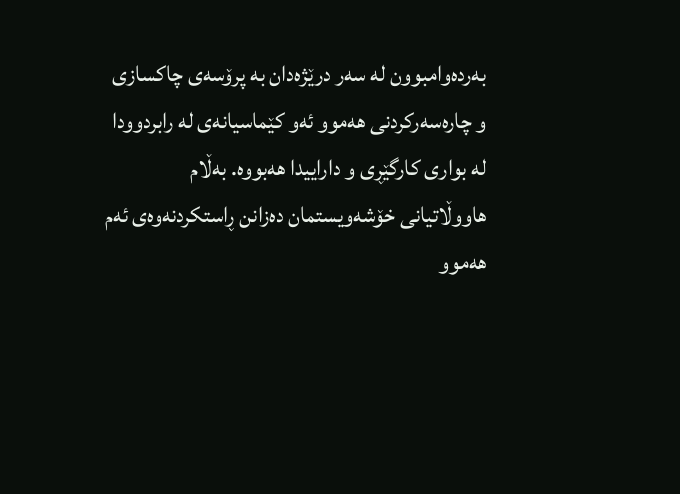به‌رده‌وامبوون له‌ سه‌ر درێژه‌دان به‌ پرۆسه‌ى چاکسازى و چاره‌سه‌رکردنى هه‌موو ئه‌و کێماسیانه‌ى له‌ رابردوودا له‌ بوارى کارگێڕى و داراییدا هه‌بووه‌. به‌ڵام هاووڵاتیانى خۆشه‌ویستمان ده‌زانن ڕاستکردنه‌وه‌ى ئه‌م هه‌موو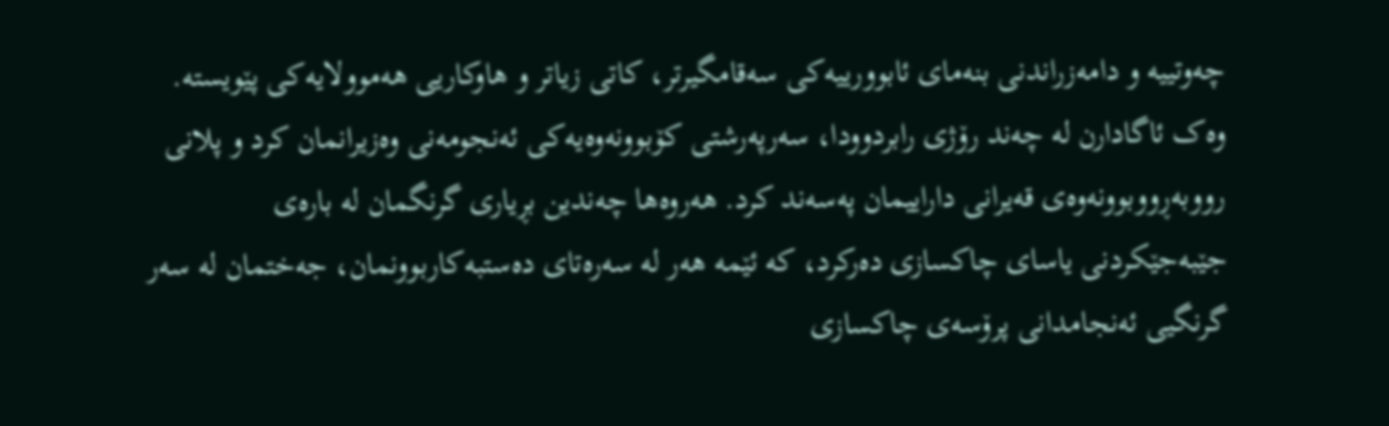چه‌وتییه‌ و دامه‌زراندنى بنه‌ماى ئابوورییه‌کى سه‌قامگیرتر، کاتى زیاتر و هاوکاریى هه‌موولایه‌کى پێویسته‌. وه‌ک ئاگادارن له‌ چه‌ند رۆژى رابردوودا، سه‌رپه‌رشتى کۆبوونه‌وه‌یه‌کى ئه‌نجومه‌نى وه‌زیرانمان کرد و پلانى رووبه‌ڕووبوونه‌وه‌ى قه‌یرانى داراییمان په‌سه‌ند کرد. هه‌روه‌ها چه‌ندین بڕیارى گرنگمان له‌ باره‌ى جێبه‌جێکردنى یاساى چاکسازى ده‌رکرد، که‌ ئێمه‌ هه‌ر له‌ سه‌ره‌تاى ده‌ستبه‌کاربوونمان، جه‌ختمان له‌ سه‌ر گرنگیى ئه‌نجامدانى پرۆسه‌ى چاکسازى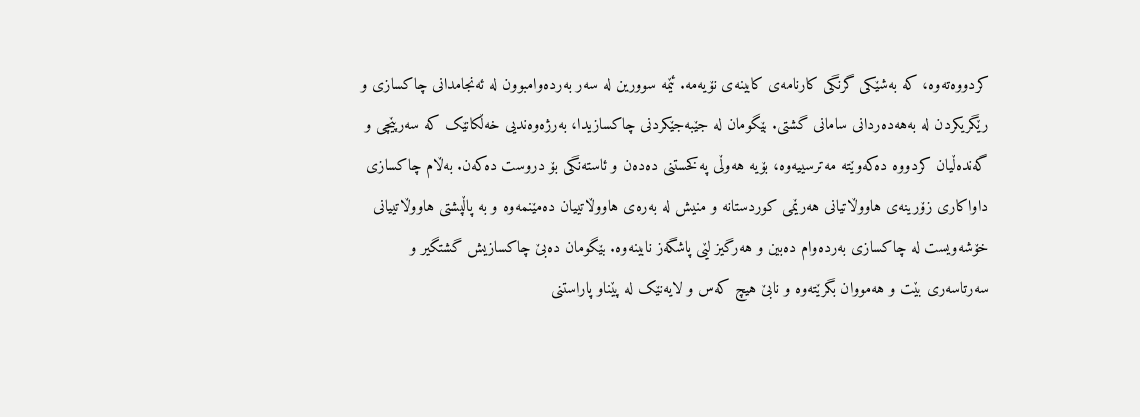کردووه‌ته‌وه‌، که‌ به‌شێکى گرنگى کارنامه‌ى کابینه‌ى نۆیه‌مه‌. ئێمه‌ سوورین له‌ سه‌ر به‌رده‌وامبوون له‌ ئه‌نجامدانى چاکسازى و رێگریکردن له‌ به‌هه‌ده‌ردانى سامانى گشتی. بێگومان له‌ جێبه‌جێکردنى چاکسازیدا، به‌رژه‌وه‌ندیى خه‌ڵکانێک که‌ سه‌رپێچى و گه‌نده‌ڵیان کردووه‌ ده‌که‌وێته‌ مه‌ترسییه‌وه‌، بۆیه‌ هه‌وڵى په‌کخستنى ده‌ده‌ن و ئاسته‌نگى بۆ دروست ده‌که‌ن. به‌ڵام چاکسازى داواکارى زۆرینه‌ى هاووڵاتیانى هه‌رێمى کوردستانه‌ و منیش له‌ به‌ره‌ى هاووڵاتییان ده‌مێنمه‌وه‌ و به‌ پاڵپشتى هاووڵاتییانى خۆشه‌ویست له‌ چاکسازى به‌رده‌وام ده‌بین و هه‌رگیز لێى پاشگه‌ز نابینه‌وه‌. بێگومان ده‌بێ چاکسازیش گشتگیر و سه‌رتاسه‌رى بێت و هه‌مووان بگرێته‌وه‌ و نابێ هیچ که‌س و لایه‌نێک له‌ پێناو پاراستنى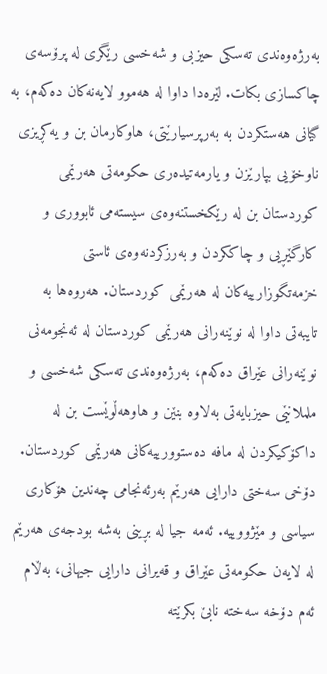به‌رژه‌وه‌ندى ته‌سکى حیزبى و شه‌خسى رێگرى له‌ پرۆسه‌ى چاکسازى بکات. لێره‌دا داوا له‌ هه‌موو لایه‌نه‌کان ده‌که‌م، به‌ گیانى هه‌ستکردن به‌ به‌رپرسیارێتی، هاوکارمان بن و یه‌کڕیزى ناوخۆیى بپارێزن و یارمه‌تیده‌رى حکومه‌تى هه‌رێمى کوردستان بن له‌ رێکخستنه‌وه‌ى سیسته‌مى ئابوورى و کارگێڕیى و چاککردن و به‌رزکردنه‌وه‌ى ئاستى خزمه‌تگوزارییه‌کان له‌ هه‌رێمى کوردستان. هه‌روه‌ها به‌ تایبه‌تى داوا له‌ نوێنه‌رانى هه‌رێمى کوردستان له‌ ئه‌نجومه‌نى نوێنه‌رانى عێراق ده‌که‌م، به‌رژه‌وه‌ندى ته‌سکى شه‌خسى و ململانێى حیزبایه‌تى به‌لاوه‌ بنێن و هاوهه‌ڵوێست بن له‌ داکۆکیکردن له‌ مافه‌ ده‌ستوورییه‌کانى هه‌رێمى کوردستان. دۆخى سه‌ختى دارایى هه‌رێم به‌رئه‌نجامى چه‌ندین هۆکارى سیاسى و مێژووییه‌. ئه‌مه‌ جیا له‌ بڕینى به‌شه‌ بودجه‌ى هه‌رێم له‌ لایه‌ن حکومه‌تى عێراق و قه‌یرانى دارایى جیهانی، به‌ڵام ئه‌م دۆخه‌ سه‌خته‌ نابێ بکرێته‌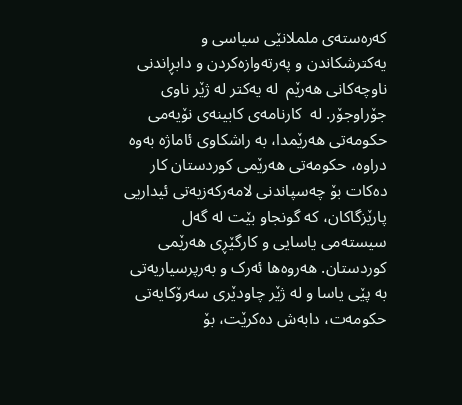که‌ره‌سته‌ى ململانێى سیاسى و یه‌کترشکاندن و په‌رته‌وازه‌کردن و دابڕاندنى ناوچه‌کانى هه‌رێم  له‌ یه‌کتر له‌ ژێر ناوى جۆراوجۆر. له‌  کارنامه‌ى کابینه‌ى نۆیه‌مى حکومه‌تى هه‌رێمدا، به‌ راشکاوى ئاماژه‌ به‌وه‌ دراوه‌، حکومه‌تى هه‌رێمى کوردستان کار ده‌کات بۆ چه‌سپاندنى لامه‌رکه‌زیه‌تى ئیداریى پارێزگاکان، که‌ گونجاو بێت له‌ گه‌ل سیسته‌مى یاسایى و کارگێڕى هه‌رێمى کوردستان. هه‌روه‌ها ئه‌رک و به‌رپرسیاریه‌تى به‌ پێى یاسا و له‌ ژێر چاودێرى سه‌رۆکایه‌تى حکومه‌ت، دابه‌ش ده‌کرێت، بۆ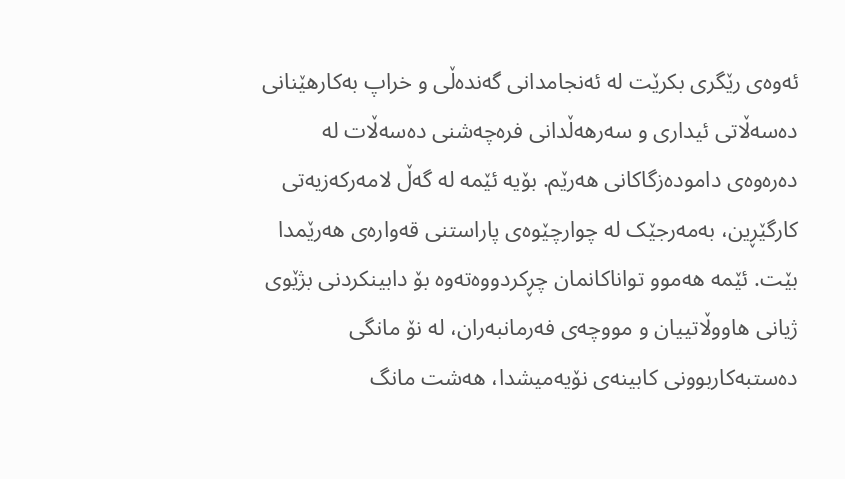ئه‌وه‌ى رێگرى بکرێت له‌ ئه‌نجامدانى گه‌نده‌ڵى و خراپ به‌کارهێنانى ده‌سه‌ڵاتى ئیدارى و سه‌رهه‌ڵدانى فره‌چه‌شنى ده‌سه‌ڵات له‌ ده‌ره‌وه‌ى داموده‌زگاکانى هه‌رێم. بۆیه‌ ئێمه‌ له‌ گه‌ڵ لامه‌رکه‌زیه‌تى کارگێڕین، به‌مه‌رجێک له‌ چوارچێوه‌ى پاراستنى قه‌واره‌ى هه‌رێمدا بێت. ئێمه‌ هه‌موو تواناکانمان چڕکردووه‌ته‌وه‌ بۆ دابینکردنى بژێوى ژیانى هاووڵاتییان و مووچه‌ى فه‌رمانبه‌ران، له‌ نۆ مانگى ده‌ستبه‌کاربوونى کابینه‌ى نۆیه‌میشدا، هه‌شت مانگ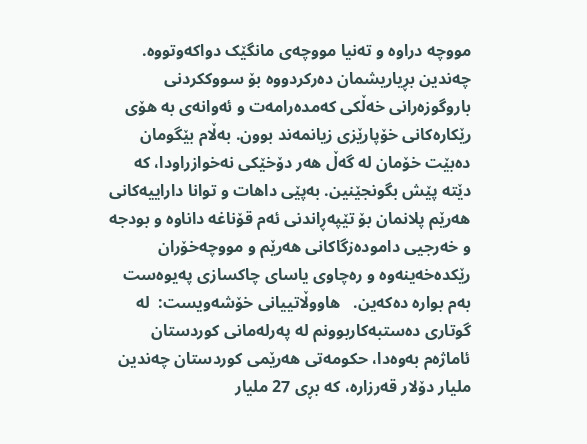مووچه‌ دراوه‌ و ته‌نیا مووچه‌ى مانگێک دواکه‌وتووه‌. چه‌ندین بڕیاریشمان ده‌رکردووه‌ بۆ سووککردنى باروگوزه‌رانى خه‌ڵکى که‌مده‌رامه‌ت و ئه‌وانه‌ى به‌ هۆى رێکاره‌کانى خۆپارێزى زیانمه‌ند بوون. به‌ڵام بێگومان ده‌بێت خۆمان له‌ گه‌ڵ هه‌ر دۆخێکى نه‌خوازراودا، که‌ دێته‌ پێش بگونجێنین. به‌پێى داهات و توانا داراییه‌کانى هه‌رێم پلانمان بۆ تێپه‌ڕاندنى ئه‌م قۆناغه‌ داناوه‌ و بودجه‌ و خه‌رجیى داموده‌زگاکانى هه‌رێم و مووچه‌خۆران رێکده‌خه‌ینه‌وه‌ و ره‌چاوى یاساى چاکسازى په‌یوه‌ست به‌م بواره‌ ده‌که‌ین.   هاووڵاتییانى خۆشه‌ویست:  له‌ گوتارى ده‌ستبه‌کاربوونم له‌ په‌رله‌مانى کوردستان ئاماژه‌م به‌وه‌دا، حکومه‌تى هه‌رێمى کوردستان چه‌ندین ملیار دۆلار قه‌رزاره‌، که‌ بڕى 27 ملیار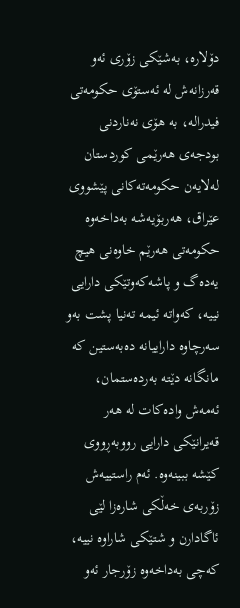دۆلاره‌، به‌شێکى زۆرى ئه‌و قه‌رزانه‌ش له‌ ئه‌ستۆى حکومه‌تى فیدراله‌، به‌ هۆى نه‌ناردنى بودجه‌ى هه‌رێمى کوردستان له‌لایه‌ن حکومه‌ته‌کانى پێشووى عێراق، هه‌ربۆیه‌شه‌ به‌داخه‌وه‌ حکومه‌تى هه‌رێم خاوه‌نى هیچ یه‌ده‌گ و پاشه‌که‌وتێکى دارایى نییه‌، که‌واته‌ ئیمه‌ ته‌نیا پشت به‌و سه‌رچاوه‌ داراییانه‌ ده‌به‌ستین که‌ مانگانه‌ دێته‌ به‌رده‌ستمان، ئه‌مه‌ش واده‌کات له‌ هه‌ر قه‌یرانێکى دارایى رووبه‌ڕووى کێشه‌ ببینه‌وه‌. ئه‌م راستییه‌ش زۆربه‌ى خه‌ڵکى شاره‌زا لێى ئاگادارن و شتێکى شاراوه‌ نییه‌، که‌چى به‌داخه‌وه‌ زۆرجار ئه‌و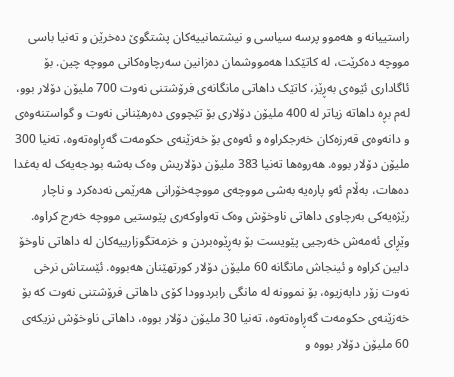راستییانه‌ و هه‌موو پرسه‌ سیاسى و نیشتمانییه‌کان پشتگوێ ده‌خرێن و ته‌نیا باسى مووچه‌ ده‌کرێت، له‌ کاتێکدا هه‌مووشمان ده‌زانین سه‌رچاوه‌کانى مووچه‌ چین. بۆ ئاگادارى ئێوه‌ى به‌ڕێز، کاتێک داهاتى مانگانه‌ى فرۆشتنى نه‌وت 700 ملیۆن دۆلار بوو، له‌م بڕه‌ داهاته‌ زیاتر له‌ 400 ملیۆن دۆلارى بۆ تێچووى ده‌رهێنانى نه‌وت و گواستنه‌وه‌ى و دانه‌وه‌ى قه‌رزه‌کان خه‌رجکراوه‌ و ئه‌وه‌ى بۆ خه‌زێنه‌ى حکومه‌ت گه‌ڕاوه‌ته‌وه‌، ته‌نیا 300 ملیۆن دۆلار بووه‌. هه‌روه‌ها ته‌نیا 383 ملیۆن دۆلاریش وه‌ک به‌شه‌ بودجه‌یه‌ک له‌ به‌غدا ده‌هات، به‌ڵام ئه‌و پاره‌یه‌ به‌شى مووچه‌ى مووچه‌خۆرانى هه‌رێمى نه‌ده‌کرد و ناچار رێژه‌یه‌کى به‌رچاوى داهاتى ناوخۆش وه‌ک ته‌واوکه‌رى پێوستیى مووچه‌ خه‌رج کراوه‌. وێڕاى ئه‌مه‌ش خه‌رجیى پێویست بۆ به‌ڕێوه‌بردن و خزمه‌تگوزارییه‌کان له‌ داهاتى ناوخۆ دابین کراوه‌ و ئینجاش مانگانه‌ 60 ملیۆن دۆلار کورتهێنان هه‌بووه‌. ئێستاش نرخى نه‌وت زۆر دابه‌زیوه‌، بۆ نموونه‌ له‌ مانگى رابردوودا کۆى داهاتى فرۆشتنى نه‌وت که‌ بۆ خه‌زێنه‌ى حکومه‌ت گه‌ڕاوه‌ته‌وه‌، ته‌نیا 30 ملیۆن دۆلار بووه‌، داهاتى ناوخۆش نزیکه‌ى 60 ملیۆن دۆلار بووه‌ و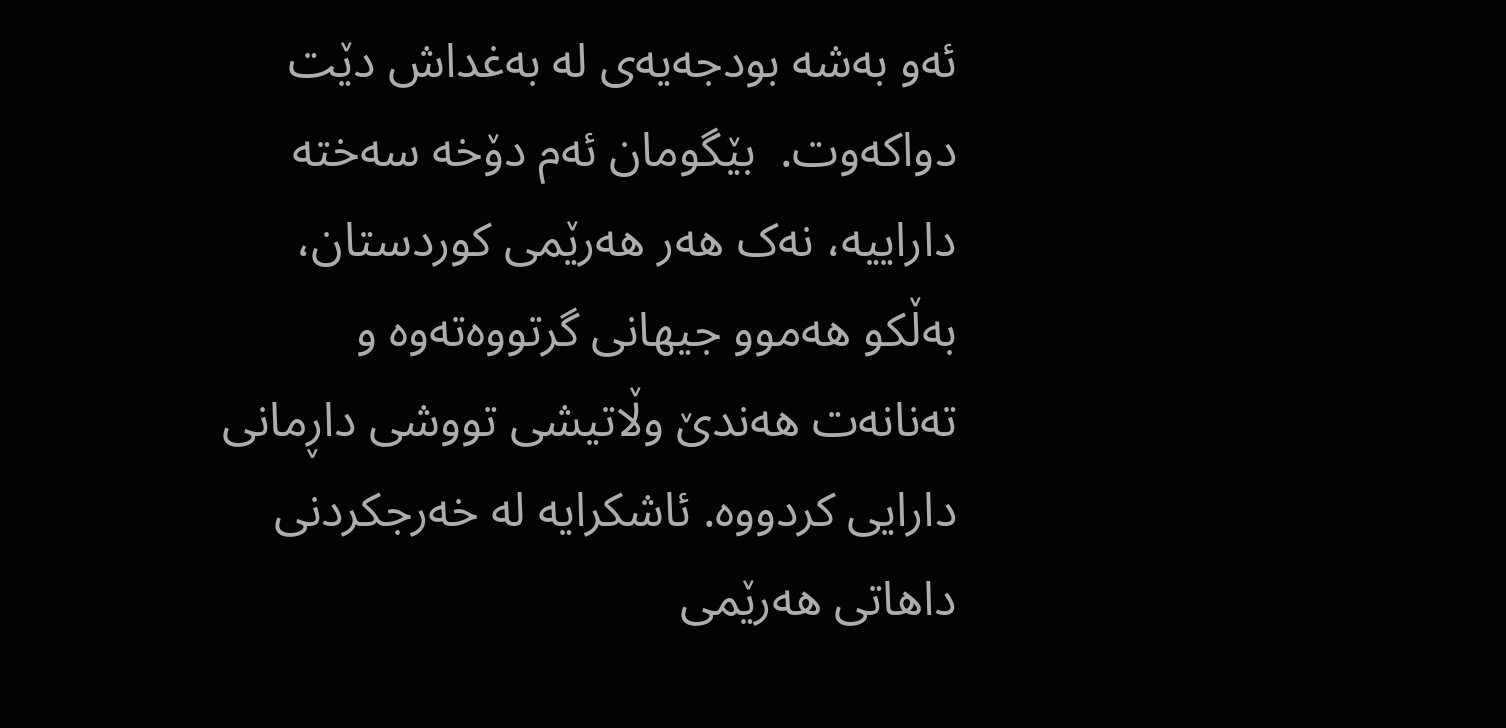ئه‌و به‌شه‌ بودجه‌یه‌ى له‌ به‌غداش دێت دواکه‌وت.  بێگومان ئه‌م دۆخه‌ سه‌خته‌ داراییه‌، نه‌ک هه‌ر هه‌رێمى کوردستان، به‌ڵکو هه‌موو جیهانى گرتووه‌ته‌وه‌ و ته‌نانه‌ت هه‌ندێ وڵاتیشى تووشى داڕمانى دارایى کردووه‌. ئاشکرایه‌ له‌ خه‌رجکردنى داهاتى هه‌رێمى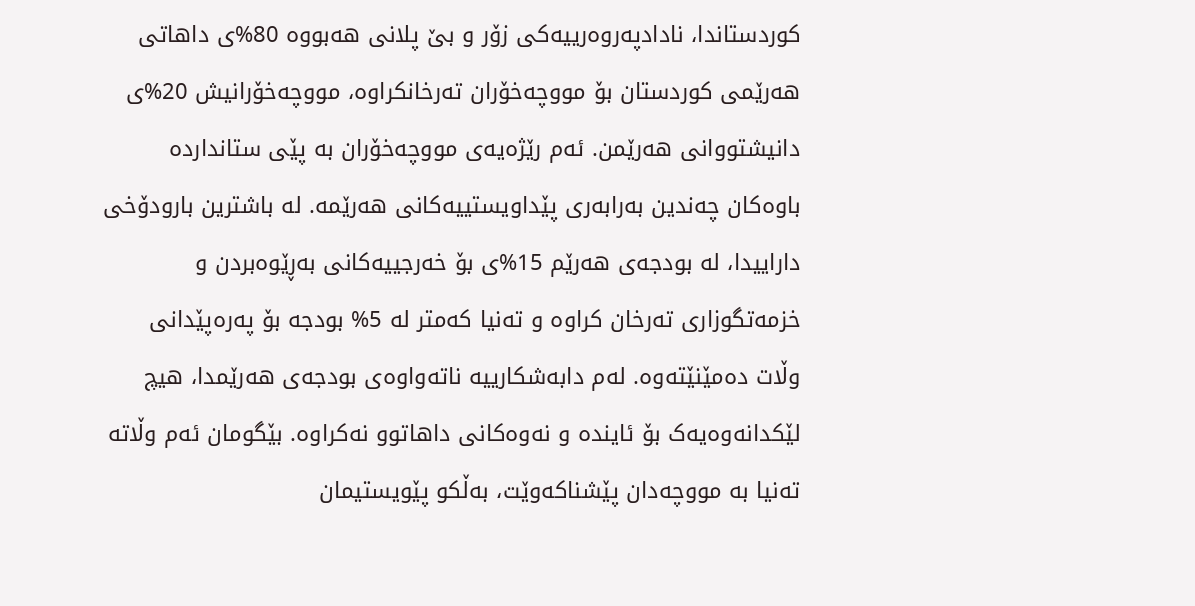کوردستاندا، نادادپه‌روه‌رییه‌کى زۆر و بێ پلانى هه‌بووه‌ 80%ى داهاتى هه‌رێمى کوردستان بۆ مووچه‌خۆران ته‌رخانکراوه‌، مووچه‌خۆرانیش 20%ى دانیشتووانى هه‌رێمن. ئه‌م رێژه‌یه‌ى مووچه‌خۆران به‌ پێى ستاندارده‌ باوه‌کان چه‌ندین به‌رابه‌رى پێداویستییه‌کانى هه‌رێمه‌. له‌ باشترین بارودۆخى داراییدا، له‌ بودجه‌ى هه‌رێم 15%ى بۆ خه‌رجییه‌کانى به‌ڕێوه‌بردن و خزمه‌تگوزارى ته‌رخان کراوه‌ و ته‌نیا که‌متر له‌ 5% بودجه‌ بۆ په‌ره‌پێدانى وڵات ده‌مێنێته‌وه‌. له‌م دابه‌شکارییه‌ ناته‌واوه‌ى بودجه‌ى هه‌رێمدا، هیچ لێکدانه‌وه‌یه‌ک بۆ ئاینده‌ و نه‌وه‌کانى داهاتوو نه‌کراوه‌. بێگومان ئه‌م وڵاته‌ ته‌نیا به‌ مووچه‌دان پێشناکه‌وێت، به‌ڵکو پێویستیمان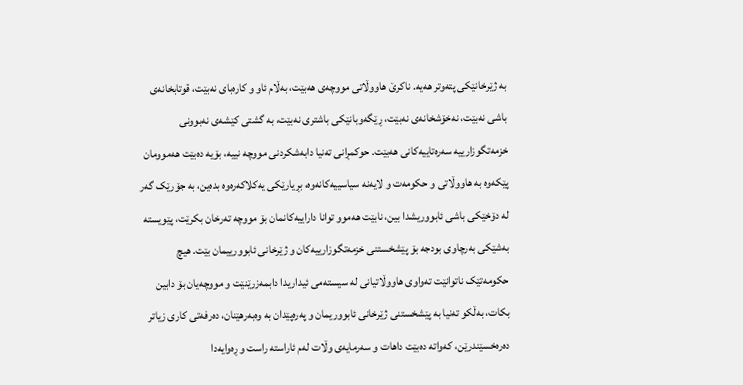به‌ ژێرخانێکى پته‌وتر هه‌یه‌. ناکرێ هاووڵاتى مووچه‌ى هه‌بێت، به‌ڵام ئاو و کاره‌باى نه‌بێت، قوتابخانه‌ى باشى نه‌بێت، نه‌خۆشخانه‌ى نه‌بێت، ڕێگه‌وبانێکى باشترى نه‌بێت، به‌ گشتى کێشه‌ى نه‌بوونى خزمه‌تگوزارییه‌ سه‌ره‌تاییه‌کانى هه‌بێت. حوکمڕانى ته‌نیا دابه‌شکردنى مووچه‌ نییه‌، بۆیه‌ ده‌بێت هه‌موومان پێکه‌وه‌ به‌ هاووڵاتى و حکومه‌ت و لایه‌نه‌ سیاسییه‌کانه‌وه‌، بڕیارێکى یه‌کلاکه‌ره‌وه‌ بده‌ین، به‌ جۆرێک گه‌ر له‌ دۆخێکى باشى ئابووریشدا بین، نابێت هه‌موو توانا داراییه‌کانمان بۆ مووچه‌ ته‌رخان بکرێت، پێویسته‌ به‌شێکى به‌رچاوى بودجه‌ بۆ پێشخستنى خزمه‌تگوزارییه‌کان و ژێرخانى ئابوورییمان بێت. هیچ حکومه‌تێک ناتوانێت ته‌واوى هاووڵاتیانى له‌ سیسته‌مى ئیداریدا دابمه‌زرێنێت و مووچه‌یان بۆ دابین بکات، به‌ڵکو ته‌نیا به‌ پێشخستنى ژێرخانى ئابووریمان و په‌ره‌پێدان به‌ وه‌به‌رهێنان، ده‌رفه‌تى کارى زیاتر ده‌ره‌خسێندرێن، که‌واته‌ ده‌بێت داهات و سه‌رمایه‌ى وڵات له‌م ئاراسته‌ راست و ڕه‌وایه‌دا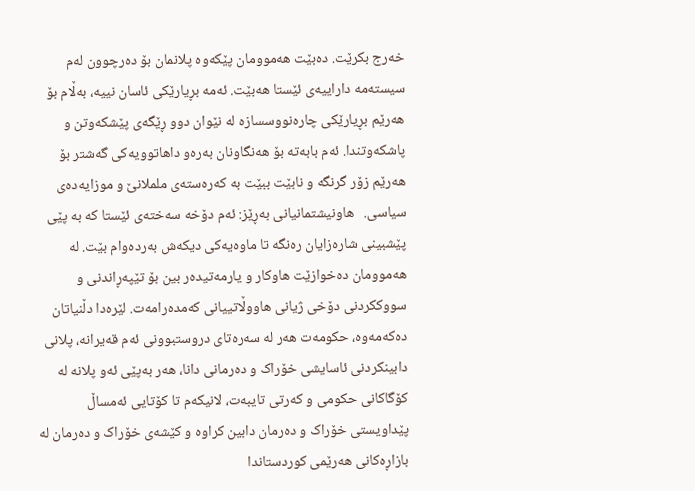خه‌رج بکرێت. ده‌بێت هه‌موومان پێکه‌وه‌ پلانمان بۆ ده‌رچوون له‌م سیسته‌مه‌ داراییه‌ى ئێستا هه‌بێت. ئه‌مه‌ بڕیارێکى ئاسان نییه‌، به‌ڵام بۆ هه‌رێم بڕیارێکى چاره‌نووسسازه‌ له‌ نێوان دوو ڕێگه‌ى پێشکه‌وتن و پاشکه‌وتندا. ئه‌م بابه‌ته‌ بۆ هه‌نگاونان به‌ره‌و داهاتوویه‌کى گه‌شتر بۆ هه‌رێم زۆر گرنگه‌ و نابێت ببێت به‌ که‌ره‌سته‌ى ململانێ و موزایه‌ده‌ى سیاسی.   هاونیشتمانیانى به‌ڕێز: ئه‌م دۆخه‌ سه‌خته‌ى ئێستا که‌ به‌ پێى  پێشبینى شاره‌زایان ره‌نگه‌ تا ماوه‌یه‌کى دیکه‌ش به‌رده‌وام بێت. له‌ هه‌موومان ده‌خوازێت هاوکار و یارمه‌تیده‌ر بین بۆ تێپه‌ڕاندنى و سووککردنى دۆخى ژیانى هاووڵاتییانى که‌مده‌رامه‌ت. لێره‌دا دڵنیاتان ده‌که‌مه‌وه‌، حکومه‌ت هه‌ر له‌ سه‌ره‌تاى دروستبوونى ئه‌م قه‌یرانه‌، پلانى دابینکردنى ئاسایشى خۆراک و ده‌رمانى دانا، هه‌ر به‌پێى ئه‌و پلانه‌ له‌ کۆگاکانى حکومى و که‌رتى تایبه‌ت، لانیکه‌م تا کۆتایى ئه‌مساڵ پێداویستى خۆراک و ده‌رمان دابین کراوه‌ و کێشه‌ى خۆراک و ده‌رمان له‌ بازاڕه‌کانى هه‌رێمى کوردستاندا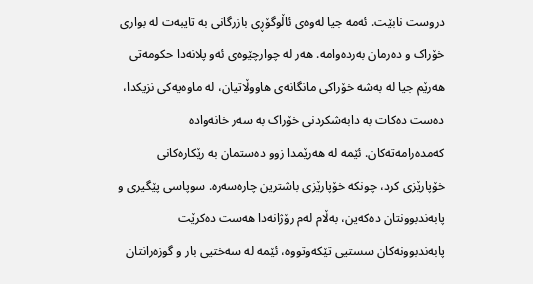دروست نابێت. ئه‌مه‌ جیا له‌وه‌ى ئاڵوگۆڕى بازرگانى به‌ تایبه‌ت له‌ بوارى خۆراک و ده‌رمان به‌رده‌وامه‌. هه‌ر له‌ چوارچێوه‌ى ئه‌و پلانه‌دا حکومه‌تى هه‌رێم جیا له‌ به‌شه‌ خۆراکى مانگانه‌ى هاووڵاتیان، له‌ ماوه‌یه‌کى نزیکدا، ده‌ست ده‌کات به‌ دابه‌شکردنى خۆراک به‌ سه‌ر خانه‌واده‌ که‌مده‌رامه‌ته‌کان. ئێمه‌ له‌ هه‌رێمدا زوو ده‌ستمان به‌ رێکاره‌کانى خۆپارێزى کرد، چونکه‌ خۆپارێزى باشترین چاره‌سه‌ره‌. سوپاسى پێگیرى و پابه‌ندبوونتان ده‌که‌ین، به‌ڵام له‌م رۆژانه‌دا هه‌ست ده‌کرێت پابه‌ندبوونه‌کان سستیى تێکه‌وتووه‌، ئێمه‌ له‌ سه‌ختیى بار و گوزه‌رانتان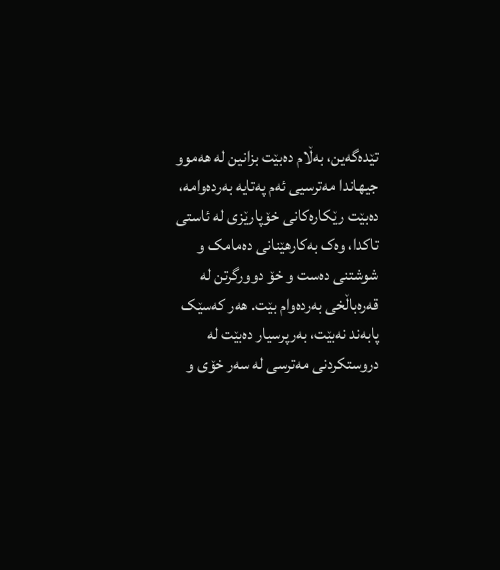تێده‌گه‌ین، به‌ڵام ده‌بێت بزانین له‌ هه‌موو جیهاندا مه‌ترسیى ئه‌م په‌تایه‌ به‌رده‌وامه‌، ده‌بێت رێکاره‌کانى خۆپارێزى له‌ ئاستى تاکدا، وه‌ک به‌کارهێنانى ده‌مامک و شوشتنى ده‌ست و خۆ دوورگرتن له‌ قه‌ره‌باڵخى به‌رده‌وام بێت. هه‌ر که‌سێک پابه‌ند نه‌بێت، به‌رپرسیار ده‌بێت له‌ دروستکردنى مه‌ترسى له‌ سه‌ر خۆى و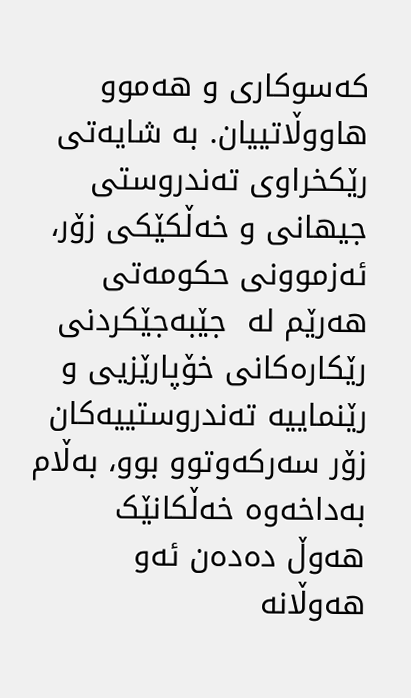که‌سوکارى و هه‌موو هاووڵاتییان. به‌ شایه‌تى رێکخراوى ته‌ندروستى جیهانى و خه‌ڵکێکى زۆر، ئه‌زموونى حکومه‌تى هه‌رێم له‌  جێبه‌جێکردنى رێکاره‌کانى خۆپارێزیى و رێنماییه‌ ته‌ندروستییه‌کان زۆر سه‌رکه‌وتوو بوو، به‌ڵام به‌داخه‌وه‌ خه‌ڵکانێک هه‌وڵ ده‌ده‌ن ئه‌و هه‌وڵانه‌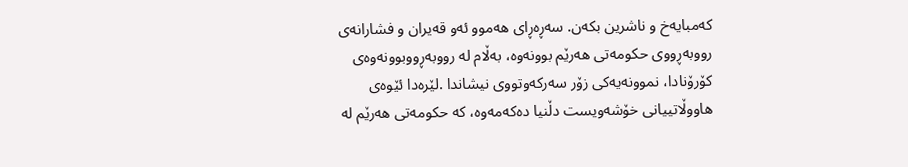که‌مبایه‌خ و ناشرین بکه‌ن. سه‌ڕه‌ڕاى هه‌موو ئه‌و قه‌یران و فشارانه‌ى رووبه‌ڕووى حکومه‌تى هه‌رێم بوونه‌وه‌، به‌ڵام له‌ رووبه‌ڕووبوونه‌وه‌ى کۆرۆنادا، نموونه‌یه‌کى زۆر سه‌رکه‌وتووى نیشاندا .لێره‌دا ئێوه‌ى هاووڵاتییانى خۆشه‌ویست دڵنیا ده‌که‌مه‌وه‌، که‌ حکومه‌تى هه‌رێم له‌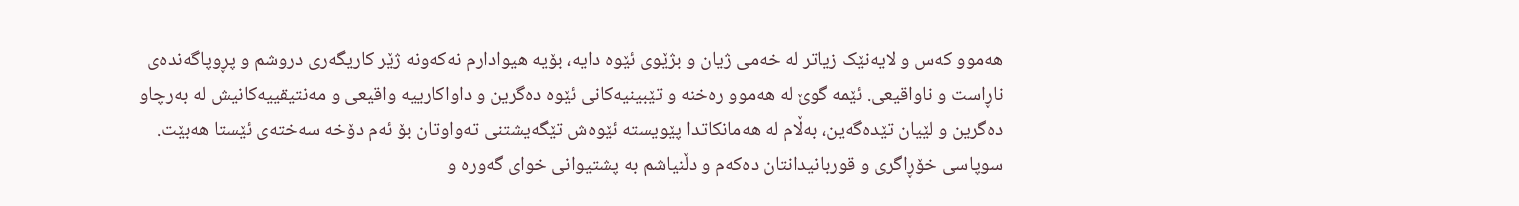هه‌موو که‌س و لایه‌نێک زیاتر له‌ خه‌مى ژیان و بژێوى ئێوه‌ دایه‌، بۆیه‌ هیوادارم نه‌که‌ونه‌ ژێر کاریگه‌رى دروشم و پڕوپاگه‌نده‌ى ناڕاست و ناواقیعی. ئێمه‌ گوێ له‌ هه‌موو ره‌خنه‌ و تێبینیه‌کانى ئێوه‌ ده‌گرین و داواکارییه‌ واقیعى و مه‌نتیقییه‌کانیش له‌ به‌رچاو ده‌گرین و لێیان تێده‌گه‌ین، به‌ڵام له‌ هه‌مانکاتدا پێویسته‌ ئێوه‌ش تێگه‌یشتنى ته‌واوتان بۆ ئه‌م دۆخه‌ سه‌خته‌ى ئێستا هه‌بێت. سوپاسى خۆڕاگرى و قوربانیدانتان ده‌که‌م و دڵنیاشم به‌ پشتیوانى خواى گه‌وره‌ و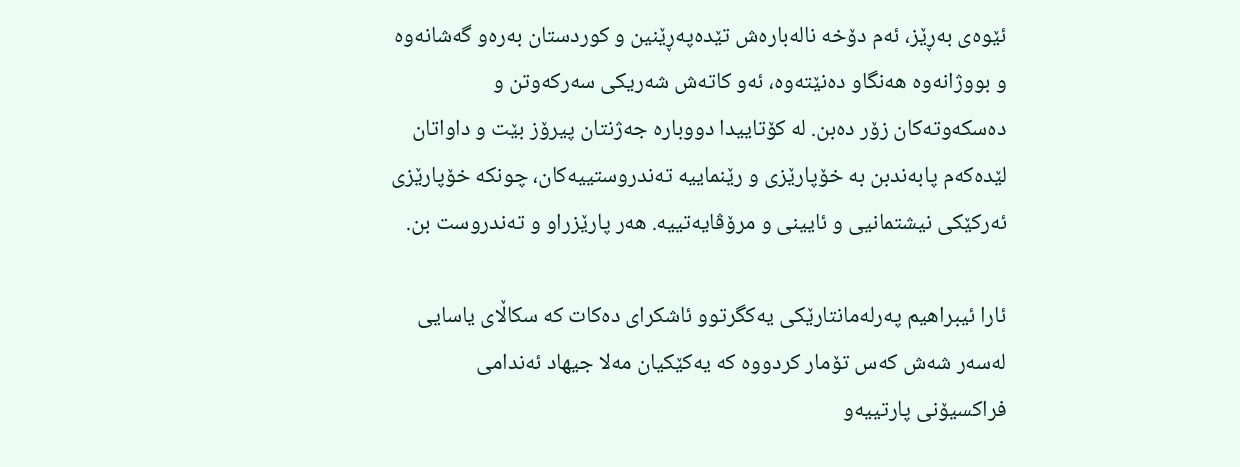ئێوه‌ى به‌ڕێز، ئه‌م دۆخه‌ ناله‌باره‌ش تێده‌په‌ڕێنین و کوردستان به‌ره‌و گه‌شانه‌وه‌ و بووژانه‌وه‌ هه‌نگاو ده‌نێته‌وه‌، ئه‌و کاته‌ش شه‌ریکى سه‌رکه‌وتن و ده‌سکه‌وته‌کان زۆر ده‌بن. له‌ کۆتاییدا دووباره‌ جه‌ژنتان پیرۆز بێت و داواتان لێده‌که‌م پابه‌ندبن به‌ خۆپارێزى و رێنماییه‌ ته‌ندروستییه‌کان، چونکه‌ خۆپارێزى ئه‌رکێکى نیشتمانیى و ئایینى و مرۆڤایه‌تییه‌. هه‌ر پارێزراو و ته‌ندروست بن.

ئارا ئیبراهیم په‌رله‌مانتارێکى یه‌کگرتوو ئاشکراى ده‌کات که‌ سکاڵاى یاسایى له‌سه‌ر شه‌ش که‌س تۆمار کردووه‌ که‌ یه‌کێکیان مه‌لا جیهاد ئه‌ندامى فراکسیۆنى پارتییه‌و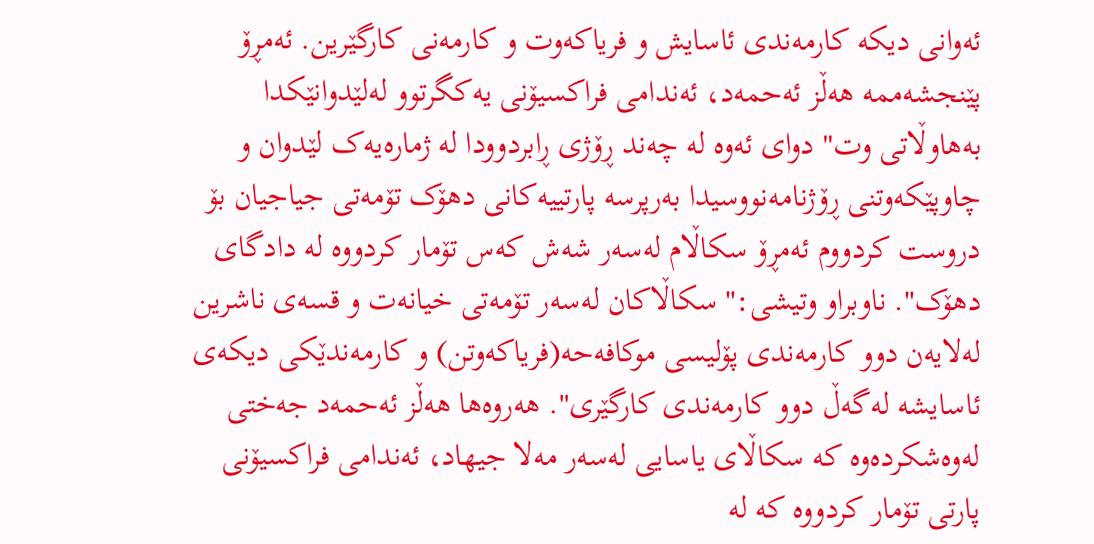ئه‌وانى دیکه‌ کارمه‌ندى ئاسایش و فریاکه‌وت و کارمه‌نی کارگێرین. ئه‌مڕۆ پێنجشه‌ممه‌ هه‌ڵز ئه‌حمه‌د، ئه‌ندامى فراکسیۆنى یه‌کگرتوو له‌لێدوانێکدا به‌هاوڵاتى وت" دواى ئه‌وه‌ له‌ چه‌ند ڕۆژى ڕابردوودا له‌ ژماره‌یه‌ک لێدوان و چاوپێکه‌وتنى ڕۆژنامه‌نووسیدا به‌رپرسه‌ پارتییه‌کانى دهۆک تۆمه‌تى جیاجیان بۆ دروست کردووم ئه‌مڕۆ سکاڵام له‌سه‌ر شه‌ش که‌س تۆمار کردووه‌ له‌ دادگاى دهۆک". ناوبراو وتیشى:" سکاڵاکان له‌سه‌ر تۆمه‌تى خیانه‌ت و قسه‌ى ناشرین له‌لایه‌ن دوو کارمه‌ندى پۆلیسى موکافه‌حه‌(فریاکه‌وتن) و کارمه‌ندێکى دیکه‌ى ئاسایشه‌ له‌گه‌ڵ دوو کارمه‌ندى کارگێرى". هه‌روه‌ها هه‌ڵز ئه‌حمه‌د جه‌ختى له‌وه‌شکرده‌وه‌ که‌ سکاڵاى یاسایى له‌سه‌ر مه‌لا جیهاد، ئه‌ندامى فراکسیۆنى پارتى تۆمار کردووه‌ که‌ له‌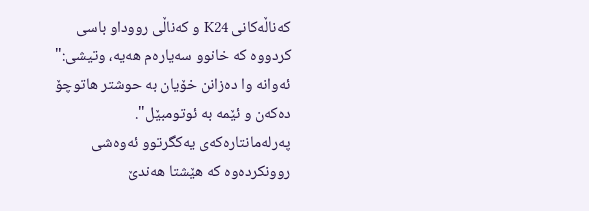که‌ناڵه‌کانى K24 و که‌ناڵى رووداو باسى کردووه‌ که‌ خانوو سه‌یاره‌م هه‌یه‌، وتیشى:" ئه‌وانه‌ وا ده‌زانن خۆیان به‌ حوشتر هاتوچۆ ده‌که‌ن و ئێمه‌ به‌ ئوتومبێل". په‌رله‌مانتاره‌که‌ى یه‌کگرتوو ئه‌وه‌شى روونکرده‌وه‌ که‌ هێشتا هه‌ندێ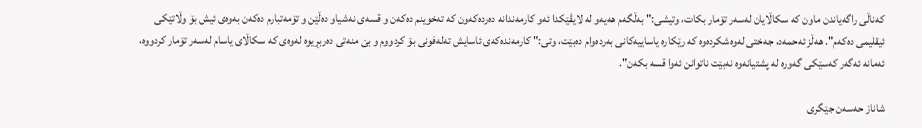که‌ناڵى راگه‌یاندن ماون که‌ سکاڵایان له‌سه‌ر تۆمار بکات، وتیشى:" به‌ڵگه‌م هه‌یه‌و له‌ لایڤێکدا ئه‌و کارمه‌ندانه‌ ده‌رده‌که‌ون که‌ ته‌خوینم ده‌که‌ن و قسه‌ى نه‌شیاو ده‌ڵێن و تۆمه‌تبارم ده‌که‌ن به‌وه‌ى ئیش بۆ وڵاتێکى ئیقلیمى ده‌که‌م". هه‌ڵز ئه‌حمه‌د، جه‌ختى له‌وه‌شکرده‌وه‌ که‌ رێکاره‌ یاساییه‌کانى به‌رده‌وام ده‌بێت، وتى:" کارمه‌نده‌که‌ى ئاسایش ته‌له‌فونى بۆ کردووم و بێ منه‌تى ده‌ربڕیوه‌ له‌وه‌ى که‌ سکاڵاى یاسام له‌سه‌ر تۆمار کردووه‌، ئه‌مانه‌ ئه‌گه‌ر که‌سێکى گه‌وره‌ له‌ پشتیانه‌وه‌ نه‌بێت ناتوانن ئه‌وا قسه‌ بکه‌ن".

شاناز حه‌سه‌ن جێگرى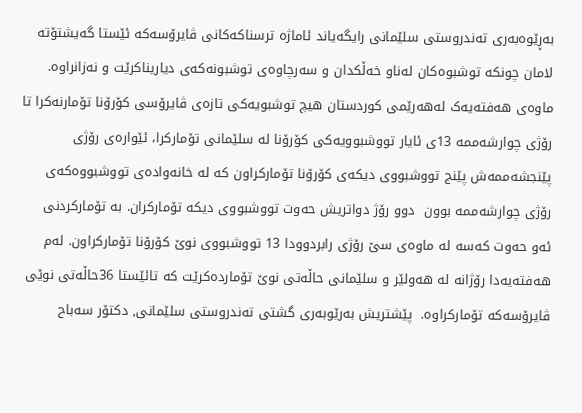به‌ڕێوه‌به‌رى ته‌ندروستى سلێمانى رایگه‌یاند ئاماژه‌ ترسناکه‌کانى ڤایرۆسه‌که‌ ئێستا گه‌یشتۆته‌ لامان چونکه‌ توشبوه‌کان له‌ناو خه‌ڵکدان و سه‌رچاوه‌ى توشبونه‌که‌ى دیاریناکرێت و نه‌زانراوه‌. ماوه‌ى هه‌فته‌یه‌ک له‌هه‌رێمى کوردستان هیچ توشبویه‌کى تازه‌ى ڤایرۆسى کۆرۆنا تۆمارنه‌کرا تا  رۆژی چوارشەممە 13ی ئایار تووشبوویەکی کۆرۆنا لە سلێمانی تۆمارکرا، ئێوارەی رۆژی پێنجشەممەش پێنج تووشبووی دیکەی کۆرۆنا تۆمارکراون کە لە خانەوادەی تووشبووەکەی رۆژی چوارشەممە بوون  دوو رۆژ دواتریش حەوت تووشبووی دیکە تۆمارکران. بە تۆمارکردنی ئەو حەوت کەسە لە ماوەی سێ رۆژی رابردوودا 13 تووشبووی نوێ کۆرۆنا تۆمارکراون. له‌م هه‌فته‌یه‌دا رۆژانه‌ له‌ هه‌ولێر و سلێمانى حاڵه‌تى نوێ تۆمارده‌کرێت که‌ تائێستا 36حاڵه‌تى نوێى ڤایرۆسه‌که‌ تۆمارکراوه‌.  پێشتریش بەرێوبەری گشتی تەندروستی سلێمانی, دكتۆر سه‌باح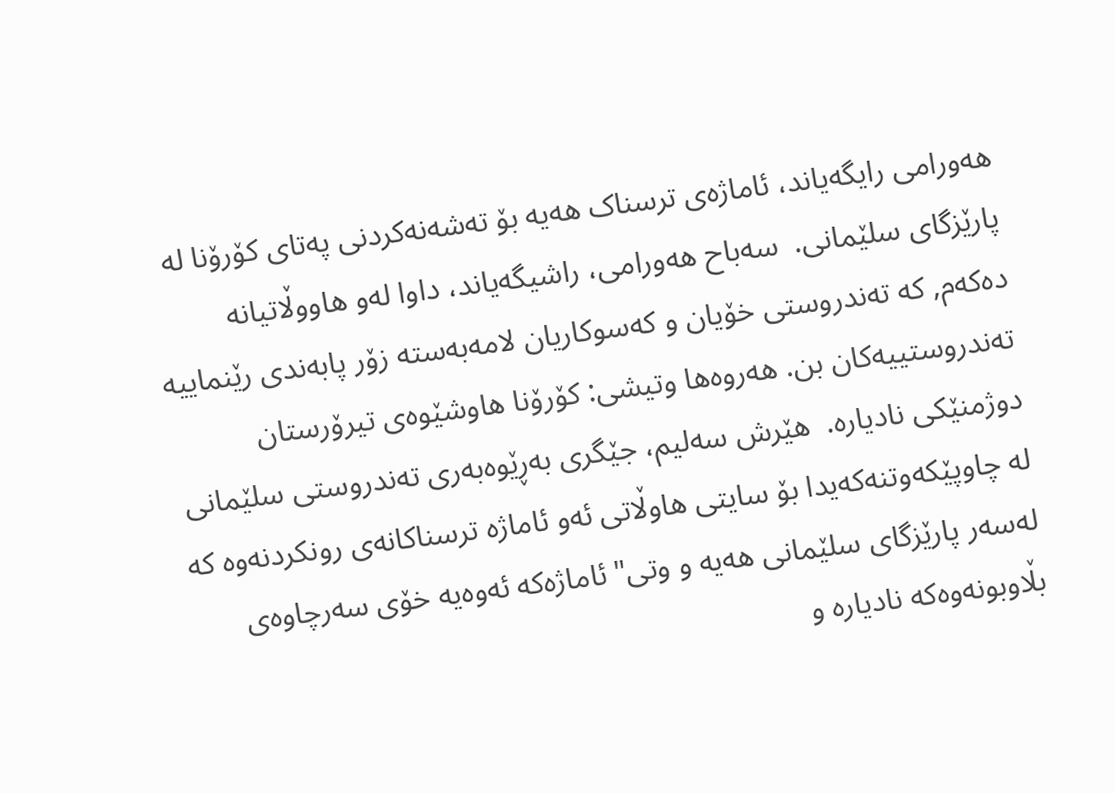هه‌ورامی رایگه‌یاند، ئاماژەی ترسناک هەیە بۆ تەشەنەکردنی پەتای کۆرۆنا لە پارێزگای سلێمانی.  سه‌باح هه‌ورامی، راشیگه‌یاند، داوا لەو هاووڵاتیانە دەکەم, کە تەندروستی خۆیان و کەسوکاریان لامەبەستە زۆر پابەندی رێنماییە تەندروستیيەکان بن. هه‌روه‌ها وتیشی: کۆرۆنا هاوشێوەی تیرۆرستان دوژمنێکی نادیارە.  هێرش سه‌لیم، جێگرى به‌ڕێوه‌به‌رى ته‌ندروستى سلێمانى له‌ چاوپێکه‌وتنه‌که‌یدا بۆ سایتى هاوڵاتى ئه‌و ئاماژه‌ ترسناکانه‌ى رونکردنه‌وه‌ که‌ له‌سه‌ر پارێزگاى سلێمانى هه‌یه‌ و وتى" ئاماژه‌که‌ ئه‌وه‌یه‌ خۆى سه‌رچاوه‌ى بڵاوبونه‌وه‌که‌ نادیاره‌ و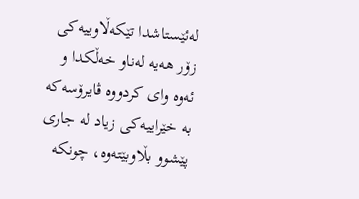له‌ئێستاشدا تێکه‌ڵاوییه‌کى زۆر هه‌یه‌ له‌ناو خه‌ڵکدا و ئه‌وه‌ واى کردووه‌ ڤایرۆسه‌که‌ به‌ خێراییه‌کى زیاد له‌ جارى پێشوو بڵاوبێته‌وه‌، چونکه‌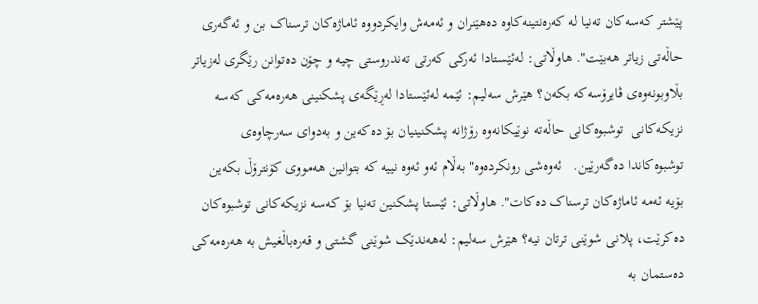پێشتر که‌سه‌کان ته‌نیا له‌ که‌ره‌نتینه‌کاوه‌ ده‌هێنران و ئه‌مه‌ش وایکردووه‌ ئاماژه‌کان ترسناک بن و ئه‌گه‌رى حاڵه‌تى زیاتر هه‌بێت". هاوڵاتى: له‌ئێستادا ئه‌رکى که‌رتى ته‌ندروستى چیه‌ و چۆن ده‌توانن رێگرى له‌زیاتر بڵاوبونه‌وه‌ى ڤایرۆسه‌که‌ بکه‌ن؟ هێرش سه‌لیم: ئێمه‌ له‌ئێستادا له‌ڕێگه‌ى پشکنینى هه‌ره‌مه‌کى که‌سه‌ نزیکه‌کانى  توشبوه‌کانى حاڵه‌ته‌ نوێیکانه‌وه‌ رۆژانه‌ پشکنینیان بۆ ده‌که‌ین و به‌دواى سه‌رچاوه‌ى توشبوه‌کاندا ده‌گه‌رێین.   ئه‌وه‌شى رونکرده‌وه‌" به‌ڵام ئه‌و ئه‌وه‌ نییه‌ که‌ بتوانین هه‌مووى کۆنترۆڵ بکه‌ین بۆیه‌ ئه‌مه‌ ئاماژه‌کان ترسناک ده‌کات". هاوڵاتى: ئێستا پشکنین ته‌نیا بۆ که‌سه‌ نزیکه‌کانى توشبوه‌کان ده‌کرێت، پلانى شوێنى ترتان نیه‌؟ هێرش سه‌لیم: له‌هه‌ندێک شوێنى گشتى و قه‌ره‌باڵغیش به‌ هه‌ره‌مه‌کى ده‌ستمان به‌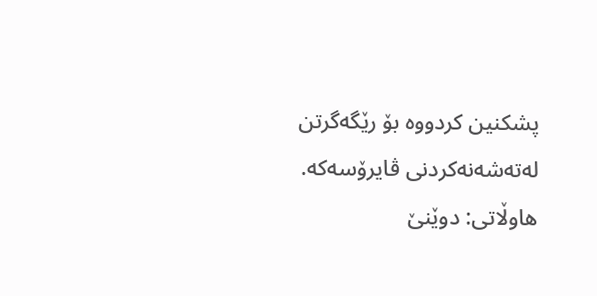پشکنین کردووه‌ بۆ رێگه‌گرتن له‌ته‌شه‌نه‌کردنى ڤایرۆسه‌که‌. هاوڵاتى: دوێنێ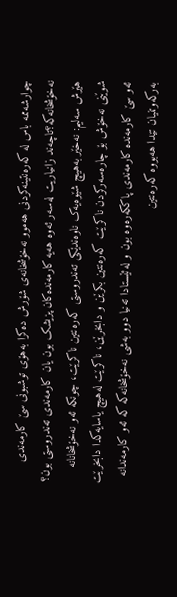چوارشه‌ممه‌ باس له‌ که‌ره‌نتینه‌کردنى هه‌موو نه‌خۆشخانه‌ى شۆرش ده‌کرا به‌هۆى توشبونى سێ کارمه‌ندى نه‌خۆشخانه‌که‌؟تاچه‌ند زانیاریت له‌سه‌ر ئه‌وه‌ هه‌یه‌ کارمه‌نده‌کان پزیشک بون یان کارمه‌ندى ته‌ندروستى بون؟ هێرش سه‌لیم: نه‌خێر به‌هیچ شێوه‌یه‌ک ناوه‌ندێکى ته‌ندروستى که‌ره‌نتین ناکرێت، چونکه‌ ئه‌و نه‌خۆشخانانه‌ شوێنى نه‌خۆش بۆ چاره‌سه‌رکردن ناکرێت که‌ره‌نتین بکرێن و دابخرێن، ناکرێت له‌هیچ یاسایه‌کدا دابخرێت ئه‌و سێ کارمه‌نده‌ کارمه‌ندى پاککه‌ره‌وه‌ بون و له‌ئێستادا ته‌نیا دوو به‌شى نه‌خۆشخانه‌که‌ که‌ ئه‌و کارمه‌ندانه‌ به‌رکه‌وتنیان تێدا هه‌بووه‌ که‌ره‌نتین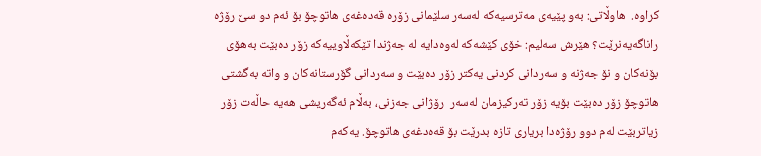کراوه‌.  هاوڵاتى: به‌و پێیه‌ى مه‌ترسیه‌که‌ له‌سه‌ر سلێمانى زۆره‌ قه‌ده‌غه‌ى هاتوچۆ بۆ ئه‌م دو سێ رۆژه‌ راناگه‌یه‌نرێت؟ هێرش سه‌لیم: خۆى کێشه‌که‌ له‌وه‌دایه‌ له‌ جه‌ژندا تێکه‌ڵاوییه‌که‌ زۆر ده‌بێت به‌هۆى بۆنه‌کان و نۆ جه‌ژنه‌ و سه‌ردانى کردنى یه‌کتر زۆر ده‌بێت و سه‌ردانى گۆرستانه‌کان و واته‌ به‌گشتى هاتوچۆ زۆر ده‌بێت بۆیه‌ زۆر ته‌رکیزمان له‌سه‌ر  رۆژانى جه‌زنى، به‌ڵام ئه‌گه‌ریشى هه‌یه‌ حاڵه‌ت زۆر زیاتربێت له‌م دوو رۆژه‌دا بریارى تازه‌ بدرێت بۆ قه‌ه‌دغه‌ى هاتوچۆ. یه‌که‌م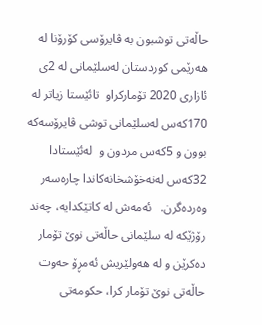حاڵه‌تى توشبون به‌ ڤایرۆسى کۆرۆنا له‌ هه‌رێمى کوردستان له‌سلێمانى له‌ 2ى ئازارى 2020 تۆمارکراو  تائێستا زیاتر له‌ 170که‌س له‌سلێمانى توشى ڤایرۆسه‌که‌ بوون و 5که‌س مردون و  له‌ئێستادا 32که‌س له‌نه‌خۆشخانه‌کاندا چاره‌سه‌ر وه‌رده‌گرن.   ئەمەش لە کاتێکدایە، چەند رۆژێکە لە سلێمانی حاڵەتی نوێ تۆمار دەکرێن و لە هەولێریش ئەمڕۆ حەوت حاڵەتی نوێ تۆمار کرا، حکومەتی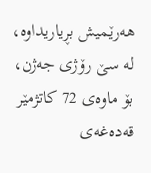هەرێمیش بڕیاریداوە، لە سێ رۆژی جەژن، بۆ ماوەی 72 کاتژمێر قەدەغەی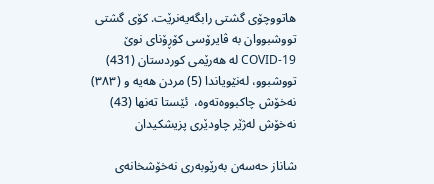هاتووچۆی گشتی رابگەیەنرێت. كۆی گشتی تووشبووان بە ڤایرۆسی كۆڕۆنای نوێ COVID-19 لە هەرێمی كوردستان (431) تووشبوو، لەنێویاندا (5) مردن هەیە و (٣٨٣) نەخۆش چاكبووەتەوە،  ئێستا تەنها (43) نەخۆش لەژێر چاودێری پزیشكیدان

شاناز حه‌سه‌ن به‌رێوبه‌رى نه‌خۆشخانه‌ى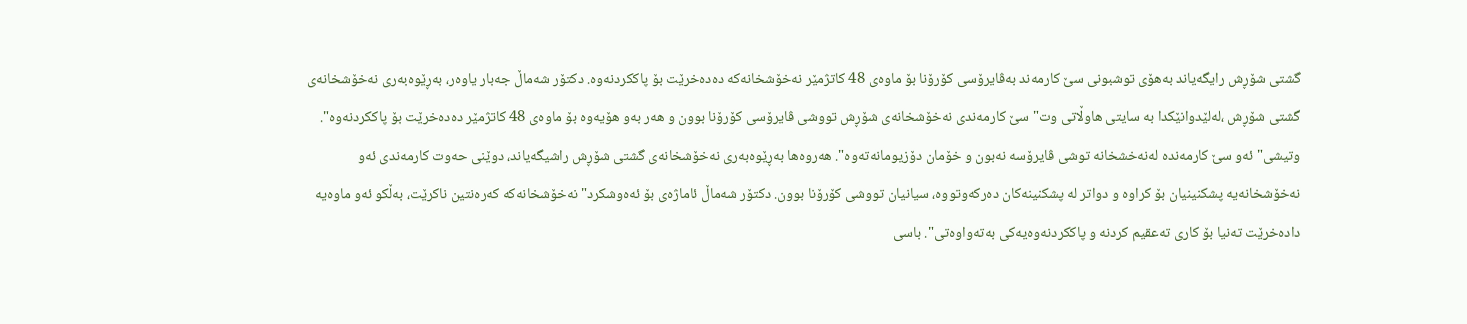گشتى شۆڕش رایگه‌یاند به‌هۆى توشبونى سێ کارمه‌ند به‌ڤایرۆسى کۆرۆنا بۆ ماوه‌ى 48 کاتژمێر نه‌خۆشخانه‌که‌ ده‌ده‌خرێت بۆ پاککردنه‌وه‌. دکتۆر شەماڵ جەبار یاوەر، بەڕێوەبەری نه‌خۆشخانه‌ى گشتى شۆڕش ،له‌لێدوانێکدا به‌ سایتى هاوڵاتى وت" سێ کارمەندی نەخۆشخانەی شۆڕش تووشی ڤایرۆسی کۆرۆنا بوون و هه‌ر به‌و هۆیه‌وه‌ بۆ ماوه‌ى 48 کاتژمێر ده‌ده‌خرێت بۆ پاککردنه‌وه". وتیشى" ئه‌و سێ کارمه‌نده‌ له‌نه‌خشخانه‌ توشى ڤایرۆسه‌ نه‌بون و خۆمان دۆزیومانه‌ته‌وه‌". هه‌روه‌ها بەڕێوەبەری نه‌خۆشخانه‌ى گشتى شۆڕش راشیگەیاند، دوێنی حەوت کارمەندی ئەو نەخۆشخانەیە پشکنینیان بۆ کراوە و دواتر لە پشکنینەکان دەرکەوتووە، سیانیان تووشی کۆرۆنا بوون. دکتۆر شه‌ماڵ ئاماژه‌ى بۆ ئه‌ه‌وشکرد" نه‌خۆشخانه‌که‌ که‌ره‌نتین ناکرێت، به‌ڵکو ئه‌و ماوه‌یه‌ داده‌خرێت ته‌نیا بۆ کارى ته‌عقیم کردنه‌ و پاککردنه‌وه‌یه‌کى به‌ته‌واوه‌تى". باسى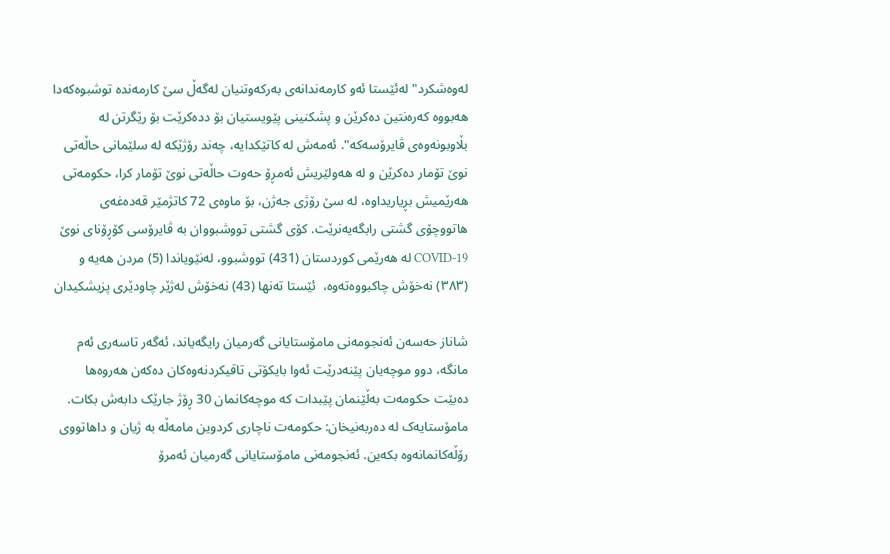له‌وه‌شکرد" له‌ئێستا ئه‌و کارمه‌ندانه‌ى به‌رکه‌وتنیان له‌گه‌ڵ سێ کارمه‌نده‌ توشبوه‌که‌دا هه‌بووه‌ که‌ره‌نتین ده‌کرێن و پشکنینى پێویستیان بۆ دده‌کرێت بۆ رێگرتن له‌ بڵاوبونه‌وه‌ى ڤایرۆسه‌که‌". ئەمەش لە کاتێکدایە، چەند رۆژێکە لە سلێمانی حاڵەتی نوێ تۆمار دەکرێن و لە هەولێریش ئەمڕۆ حەوت حاڵەتی نوێ تۆمار کرا، حکومەتی هەرێمیش بڕیاریداوە، لە سێ رۆژی جەژن، بۆ ماوەی 72 کاتژمێر قەدەغەی هاتووچۆی گشتی رابگەیەنرێت. كۆی گشتی تووشبووان بە ڤایرۆسی كۆڕۆنای نوێ COVID-19 لە هەرێمی كوردستان (431) تووشبوو، لەنێویاندا (5) مردن هەیە و (٣٨٣) نەخۆش چاكبووەتەوە،  ئێستا تەنها (43) نەخۆش لەژێر چاودێری پزیشكیدان

شاناز حه‌سه‌ن ئەنجومەنی مامۆستایانی گەرمیان رایگەیاند، ئەگەر تاسه‌ری ئه‌م مانگه‌، دوو موچەیان پێنەدرێت ئەوا بایکۆتی تاقیکردنەوەکان دەکەن هەروەها دەبێت حکومەت بەڵێنمان پێبدات کە موچەکانمان 30 ڕۆژ جارێک دابەش بکات. مامۆستایه‌ک له‌ ده‌ربه‌نیخان: حکومه‌ت ناچارى کردوین مامه‌ڵه‌ به‌ ژیان و داهاتووى رۆڵه‌کانمانه‌وه‌ بکه‌ین. ئەنجومەنی مامۆستایانی گەرمیان ئه‌مرۆ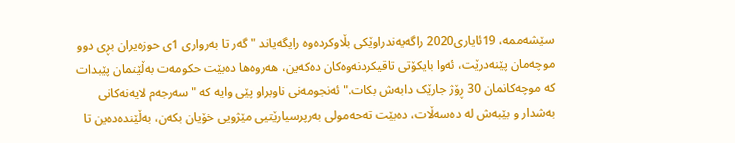سێشه‌ممه‌، 19ئایارى2020 راگه‌یه‌ندراوێكی بڵاوكرده‌وه‌ رایگەیاند " گەر تا بەرواری 1ی حوزەیران بڕی دوو موچەمان پێنەدرێت، ئەوا بایکۆتی تاقیکردنەوەکان دەکەین، هەروەها دەبێت حکومەت بەڵێنمان پێبدات کە موچەکانمان 30 ڕۆژ جارێک دابەش بکات." ئه‌نجومه‌نی ناوبراو پێی وایه‌ كه‌ "سەرجەم لایەنەکانی بەشدار و بێبەش لە دەسەڵات، دەبێت تەحەمولی بەرپرسیارێتیی مێژویی خۆیان بکەن، بەڵێندەدەین تا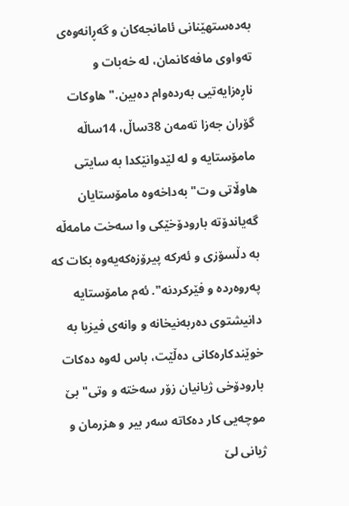بەدەستهێنانی ئامانجەکان‌ و گەڕانەوەی تەواوی مافەکانمان، لە خەبات و ناڕەزایەتیی بەردەوام دەبین." هاوکات گۆران جه‌زا ته‌مه‌ن 38ساڵ، 14ساڵه‌ مامۆستایه‌ و له‌ لێدوانێکدا به‌ سایتى هاوڵاتى وت" به‌داخه‌وه‌ مامۆستایان گه‌یاندۆته‌ بارودۆخێکى وا سه‌خت مامه‌ڵه‌ به‌ دڵسۆزى و ئه‌رکه‌ پیرۆزه‌که‌یه‌وه‌ بکات که‌ په‌روه‌رده‌ و فێرکردنه‌". ئه‌م مامۆستایه‌ دانیشتوى ده‌ربه‌نیخانه‌ و وانه‌ى فیزیا به‌ خوێندکاره‌کانى ده‌ڵێت، باس له‌وه‌ ده‌کات بارودۆخى ژیانیان زۆر سه‌خته‌ و وتى" بێ موچه‌یى کار ده‌کاته‌ سه‌ر بیر و هزرمان و ژیانى لێ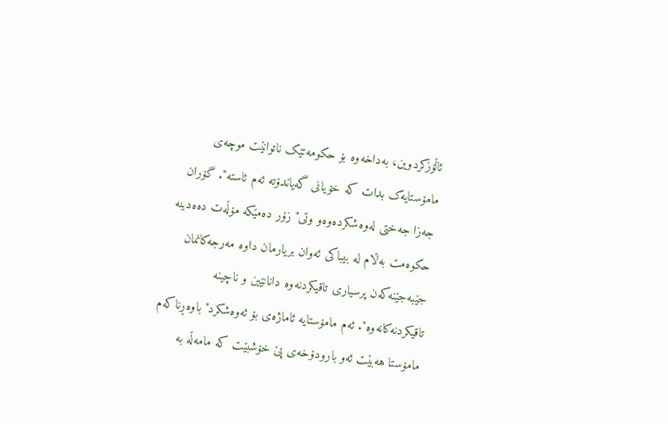ئاڵۆزکردوین، به‌داخه‌وه‌ بۆ حکومه‌تێک ناتوانێت موچه‌ى مامۆستایه‌ک بدات که‌ خۆیانى گه‌یاندۆته‌ ئه‌م ئاسته‌". گۆران جه‌زا جه‌ختى له‌وه‌شکرده‌وه‌و وتى" زۆر ده‌مێکه‌ مۆڵه‌ت ده‌ه‌دینه‌ حکوه‌مت به‌ڵام له‌ بیباکى ئه‌وان بریارمان داوه‌ مه‌رجه‌کانمان جێبه‌جێنه‌که‌ن پرسیارى تاقیکردنه‌وه‌ دانانێین و ناچینه‌ تاقیکردنه‌کانه‌وه‌". ئه‌م مامۆستایه‌ ئاماژه‌ى بۆ ئه‌وه‌شکرد" باوه‌ڕناکه‌م مامۆستا هه‌بێت ئه‌و بارودۆخه‌ى پێ خۆشبێت که‌ مامه‌ڵه‌ به‌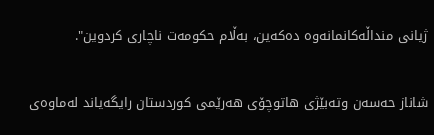ژیانى منداڵه‌کانمانه‌وه‌ ده‌که‌ین، به‌ڵام حکومه‌ت ناچارى کردوین".

شاناز حه‌سه‌ن وته‌بێژى هاتوچۆى هه‌رێمى کوردستان رایگه‌یاند له‌ماوه‌ى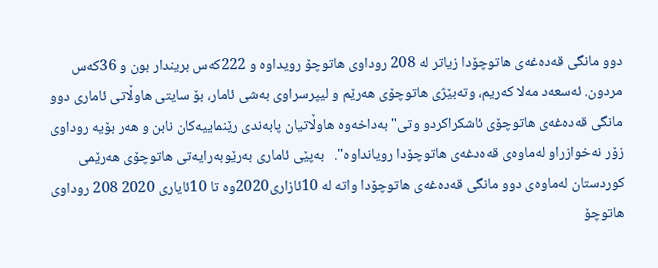دوو مانگى قه‌ده‌غه‌ى هاتوچۆدا زیاتر له‌ 208 روداوى هاتوچۆ رویداوه‌ و 222که‌س بریندار بون و 36که‌س مردون. ئه‌سعه‌د مه‌لا که‌ریم، وته‌بێژى هاتوچۆى هه‌رێم و لیپرسراوى به‌شى ئامار، بۆ سایتى هاوڵاتى ئامارى دوو مانگى قه‌ده‌غه‌ى هاتوچۆى ئاشکراکردو وتى" به‌داخه‌وه‌ هاوڵاتیان پابه‌ندى رێنماییه‌کان نابن و هه‌ر بۆیه‌ روداوى زۆر نه‌خوازراو له‌ماوه‌ى قه‌ه‌دغه‌ى هاتوچۆدا رویانداوه‌".   به‌پێى ئامارى به‌رێوبه‌رایه‌تى هاتوچۆى هه‌رێمى کوردستان له‌ماوه‌ى دوو مانگى قه‌ده‌غه‌ى هاتوچۆدا واته‌ له‌ 10ئازارى2020وه‌ تا 10ئایارى 2020 208 روداوى هاتوچۆ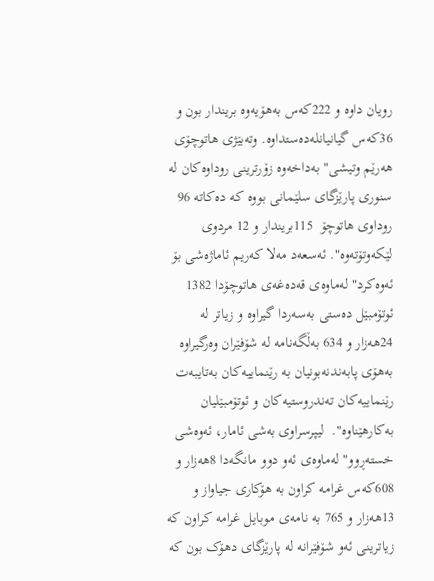رویان داوه‌ و 222که‌س به‌هۆیه‌وه‌ بریندار بون و 36که‌س گیانیانله‌ده‌ستداوه‌. وته‌بێژى هاتوچۆى هه‌رێم وتیشى" به‌داخه‌وه‌ زۆرترینى روداوه‌کان له‌ سنورى پارێزگاى سلێمانى بووه‌ که‌ ده‌کاته‌ 96 روداوى هاتوچۆ  115بریندار و 12 مردوى لێکه‌وتۆته‌وه". ئه‌سعه‌د مه‌لا که‌ریم ئاماژه‌شى بۆ ئه‌وه‌کرد" له‌ماوه‌ى قه‌ده‌غه‌ى هاتوچۆدا 1382 ئوتۆمبێل ده‌ستى به‌سه‌ردا گیراوه‌ و زیاتر له‌ 24هه‌زار و 634 به‌ڵگه‌نامه‌ له‌ شۆفێران وه‌رگیراوه‌ به‌هۆى پابه‌ندنه‌بونیان به‌ رێنماییه‌کان به‌تایبه‌ت رێنماییه‌کان ته‌ندروستیه‌کان و ئوتۆمبێلیان به‌کارهێناوه‌".  لیپرسراوى به‌شى ئامار، ئه‌وه‌شى خسته‌ڕوو" له‌ماوه‌ى ئه‌و دوو مانگه‌دا 8هه‌زار و 608که‌س غرامه‌ کراون به‌ هۆکارى جیاواز و  13هه‌زار و 765 به‌ نامه‌ى موبایل غرامه‌ کراون که‌ زیاترینى ئه‌و شۆفێرانه‌ له‌ پارێزگاى دهۆک بون که‌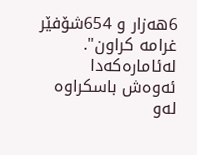6هه‌زار و 654شۆفێر غرامه‌ کراون". له‌ئاماره‌که‌دا ئه‌وه‌ش باسکراوه‌ له‌و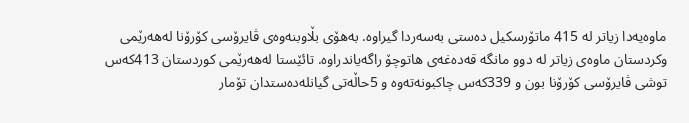ماوه‌یه‌دا زیاتر له‌ 415 ماتۆرسکیل ده‌ستى به‌سه‌ردا گیراوه‌. به‌هۆى بڵاوبنه‌وه‌ى ڤایرۆسى کۆرۆنا له‌هه‌رێمى وکردستان ماوه‌ى زیاتر له‌ دوو مانگه‌ قه‌ده‌غه‌ى هاتوچۆ راگه‌یاندراوه‌. تائێستا له‌هه‌رێمى کوردستان 413که‌س توشى ڤایرۆسى کۆرۆنا بون و 339که‌س چاکبونه‌ته‌وه‌ و 5حاڵه‌تى گیانله‌ده‌ستدان تۆمار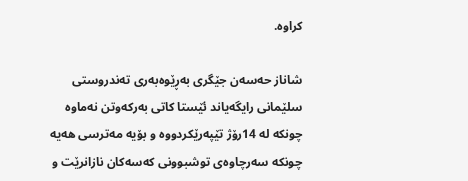کراوه‌.

شاناز حه‌سه‌ن جێگرى به‌ڕێوه‌به‌رى ته‌ندروستى سلێمانى رایگه‌یاند ئێستا کاتى به‌رکه‌وتن نه‌ماوه‌ چونکه‌ له‌ 14رۆژ تێپه‌رێکردووه‌ و بۆیه‌ مه‌ترسی هه‌یه‌ چونکه‌ سه‌رچاوه‌ى توشبوونى که‌سه‌کان نازانرێت و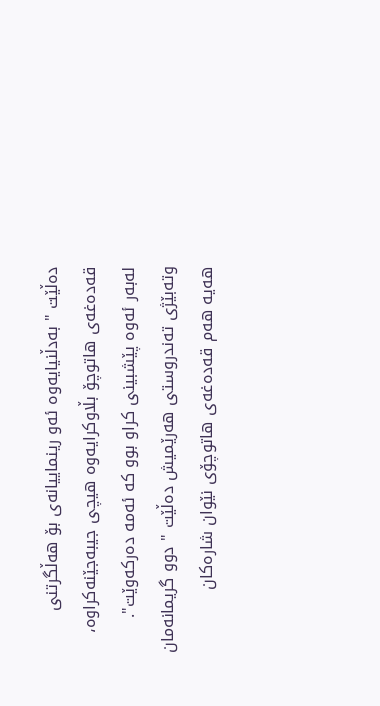ده‌ڵێت " به‌دڵنیایه‌وه‌ ئه‌و رینماییانه‌ى بۆ هه‌ڵگرتنى قه‌ده‌غه‌ى هاتوچۆ بڵاوکرایه‌وه‌ هیچى جیبه‌جێنه‌کراوه‌،  له‌به‌ر ئه‌وه‌ پێشبینى کراو بوو که‌ ئه‌مه‌ ده‌رکه‌وێت". وته‌بێژى ته‌ندروستى هه‌رێمیش ده‌ڵێت " دوو گریمانه‌مان هه‌یه‌ هه‌م قه‌ده‌غه‌ى هاتوچۆى نێوان شاره‌کان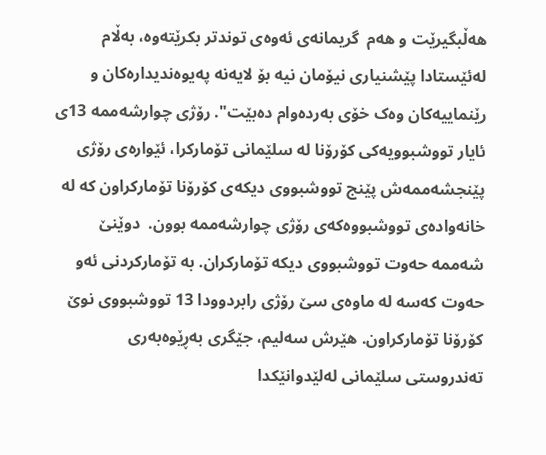هه‌ڵبگیرێت و هه‌م  گریمانه‌ى ئه‌وه‌ى توندتر بکرێته‌وه‌، به‌ڵام له‌ئێستادا پێشنیارى نیۆمان نیه‌ بۆ لایه‌نه‌ په‌یوه‌ندیداره‌کان و رێنماییه‌کان وه‌ک خۆى به‌رده‌وام ده‌بێت". رۆژی چوارشەممە 13ی ئایار تووشبوویەکی کۆرۆنا لە سلێمانی تۆمارکرا، ئێوارەی رۆژی پێنجشەممەش پێنج تووشبووی دیکەی کۆرۆنا تۆمارکراون کە لە خانەوادەی تووشبووەکەی رۆژی چوارشەممە بوون.  دوێنێ شه‌ممه‌ حەوت تووشبووی دیکە تۆمارکران. بە تۆمارکردنی ئەو حەوت کەسە لە ماوەی سێ رۆژی رابردوودا 13 تووشبووی نوێ کۆرۆنا تۆمارکراون. هێرش سه‌لیم، جێگرى به‌ڕێوه‌به‌رى ته‌ندروستى سلێمانى له‌لێدوانێکدا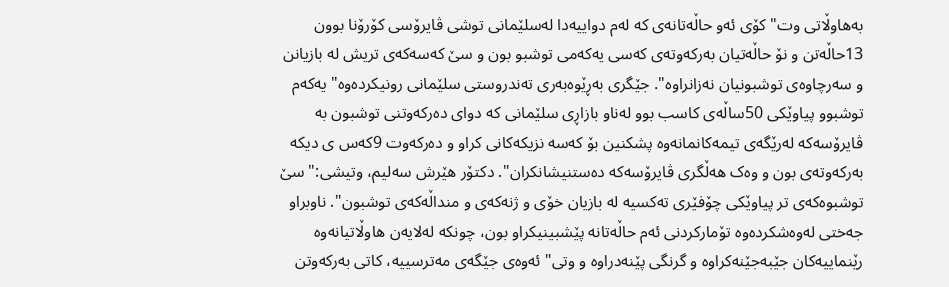به‌هاوڵاتى وت" کۆى ئه‌و حاڵه‌تانه‌ى که‌ له‌م دواییه‌دا له‌سلێمانى توشى ڤایرۆسى کۆرۆنا بوون 13حاڵه‌تن و نۆ حاڵه‌تیان به‌رکه‌وته‌ى که‌سى یه‌که‌مى توشبو بون و سێ که‌سه‌که‌ى تریش له‌ بازیانن و سه‌رچاوه‌ى توشبونیان نه‌زانراوه‌". جێگرى به‌ڕێوه‌به‌رى ته‌ندروستى سلێمانى رونیکرده‌وه‌" یه‌که‌م توشبوو پیاوێکى 50ساڵه‌ى کاسب بوو له‌ناو بازاڕى سلێمانى که‌ دواى ده‌رکه‌وتنى توشبون به‌ ڤایرۆسه‌که‌ له‌رێگه‌ى تیمه‌کانمانه‌وه‌ پشکنین بۆ که‌سه‌ نزیکه‌کانى کراو و ده‌رکه‌وت 9که‌س ى دیکه‌ به‌رکه‌وته‌ى بون و وه‌ک هه‌ڵگرى ڤایرۆسه‌که‌ ده‌ستنیشانکران". دکتۆر هێرش سه‌لیم، وتیشى:" سێ توشبوه‌که‌ى تر پیاوێکى چۆفێرى ته‌کسیه‌ له‌ بازیان خۆى و ژنه‌که‌ى و منداڵه‌که‌ى توشبون". ناوبراو جه‌ختى له‌وه‌شکرده‌وه‌ تۆمارکردنى ئه‌م حاڵه‌تانه‌ پێشبینیکراو بون، چونکه‌ له‌لایه‌ن هاوڵاتیانه‌وه‌ رێنماییه‌کان جێبه‌جێنه‌کراوه‌ و گرنگى پێنه‌دراوه‌ و وتى" ئه‌وه‌ى جێگه‌ى مه‌ترسییه‌، کاتى به‌رکه‌وتن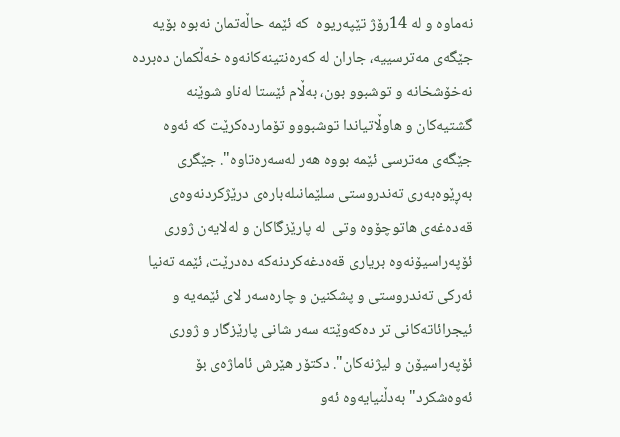نه‌ماوه‌ و له‌ 14رۆژ تێپه‌ریوه‌  که‌ ئێمه‌ حاڵه‌تمان نه‌بوه‌ بۆیه‌ جێگه‌ى مه‌ترسییه‌، جاران له‌ که‌ره‌نتینه‌کانه‌وه‌ خه‌ڵکمان ده‌برده‌ نه‌خۆشخانه‌ و توشبوو بون، به‌ڵام ئێستا له‌ناو شوێنه‌ گشتیه‌کان و هاوڵاتیاندا توشبووو تۆمارده‌کرێت که‌ ئه‌وه‌ جێگه‌ى مه‌ترسى ئێمه‌ بووه‌ هه‌ر له‌سه‌ره‌تاوه‌". جێگرى به‌ڕێوه‌به‌رى ته‌ندروستى سلێمانىله‌باره‌ى درێژکردنه‌وه‌ى قه‌ده‌غه‌ى هاتوچۆوه‌ وتى  له‌ پارێزگاکان و له‌لایه‌ن ژورى ئۆپه‌راسیۆنه‌وه‌ بریارى قه‌ه‌دغه‌کردنه‌که‌ ده‌درێت، ئێمه‌ ته‌نیا ئه‌رکى ته‌ندروستى و پشکنین و چاره‌سه‌ر لاى ئێمه‌یه‌ و ئیجرائاته‌کانى تر ده‌که‌وێته‌ سه‌ر شانى پارێزگار و ژورى ئۆپه‌راسیۆن و لیژنه‌کان". دکتۆر هێرش ئاماژه‌ى بۆ ئه‌وه‌شکرد" به‌دڵنیایه‌وه‌ ئه‌و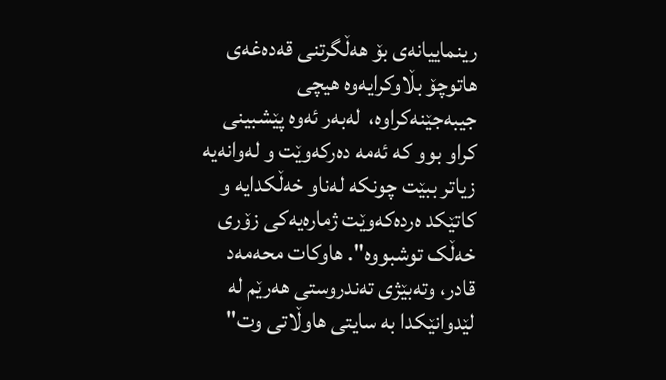رینماییانه‌ى بۆ هه‌ڵگرتنى قه‌ده‌غه‌ى هاتوچۆ بڵاوکرایه‌وه‌ هیچى جیبه‌جێنه‌کراوه‌،  له‌به‌ر ئه‌وه‌ پێشبینى کراو بوو که‌ ئه‌مه‌ ده‌رکه‌وێت و له‌وانه‌یه‌ زیاتر ببێت چونکه‌ له‌ناو خه‌ڵکدایه‌ و کاتێکد ه‌رده‌که‌وێت ژماره‌یه‌کى زۆرى خه‌ڵک توشبووه‌". هاوکات محه‌مه‌د قادر، وته‌بێژى ته‌ندروستى هه‌رێم له‌ لێدوانێکدا به‌ سایتى هاوڵاتى وت"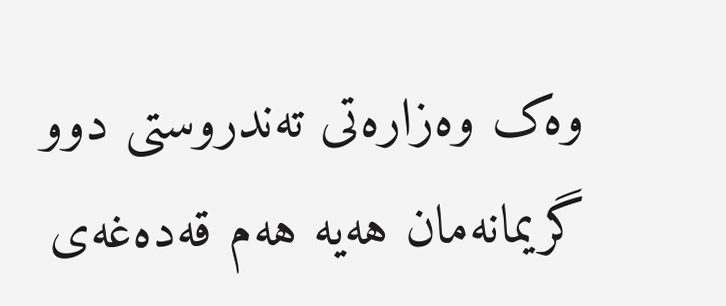وه‌ک وه‌زاره‌تى ته‌ندروستى دوو گریمانه‌مان هه‌یه‌ هه‌م قه‌ده‌غه‌ى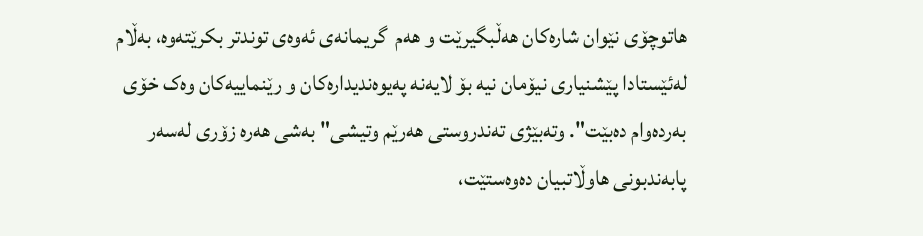هاتوچۆى نێوان شاره‌کان هه‌ڵبگیرێت و هه‌م  گریمانه‌ى ئه‌وه‌ى توندتر بکرێته‌وه‌، به‌ڵام له‌ئێستادا پێشنیارى نیۆمان نیه‌ بۆ لایه‌نه‌ په‌یوه‌ندیداره‌کان و رێنماییه‌کان وه‌ک خۆى به‌رده‌وام ده‌بێت". وته‌بێژى ته‌ندروستى هه‌رێم وتیشى" به‌شى هه‌ره‌ زۆرى له‌سه‌ر پابه‌ندبونى هاوڵاتبیان ده‌وه‌ستێت،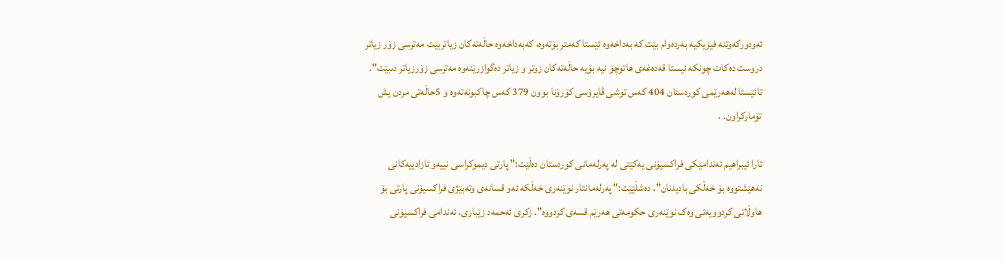ئه‌ودورکه‌وتنه‌ فیزیکیه‌ به‌رده‌وام بێت که‌ به‌داخه‌وه‌ ئێستا که‌متر بۆته‌وه‌، که‌به‌داخه‌وه‌ حاڵه‌ته‌کان زیاتربێت مه‌ترسى زۆر زیاتر دروست ده‌کات چونکه‌ ئیستا قه‌ده‌غه‌ى هاتوچۆ نیه‌ بۆیه‌ حاڵه‌ته‌کان زوتر و زیاتر ده‌گوازرێنه‌وه‌ مه‌ترسى زۆرزیاتر دىبێت". تائێستا له‌هه‌رێمى کوردستان 404 که‌س توشى ڤایرۆسى کۆرۆنا بوون 379 که‌س چاکبونه‌ته‌وه‌ و 5حاڵه‌تى مردن یش تۆمارکراون. ،

ئارا ئیبراهیم ئه‌ندامێکى فراکسیۆنى یه‌کێتى له‌ په‌رله‌مانى کوردستان ده‌ڵێت:" پارتى دیموکراسى نییه‌و ئازادییه‌کانى نه‌هێشتووه‌ بۆ خه‌ڵکى بادیدنان"، ده‌شڵێێت:" په‌رله‌مانتار نوێنه‌رى خه‌ڵکه‌ ئه‌و قسانه‌ى وته‌بێژى فراکسیۆنى پارتى بۆ هاوڵاتى کردوویه‌تى وه‌ک نوێنه‌رى حکومه‌تى هه‌رێم قسه‌ى کردووه‌". زکری ئه‌حمه‌د زێبارى، ئه‌ندامى فراکسیۆنى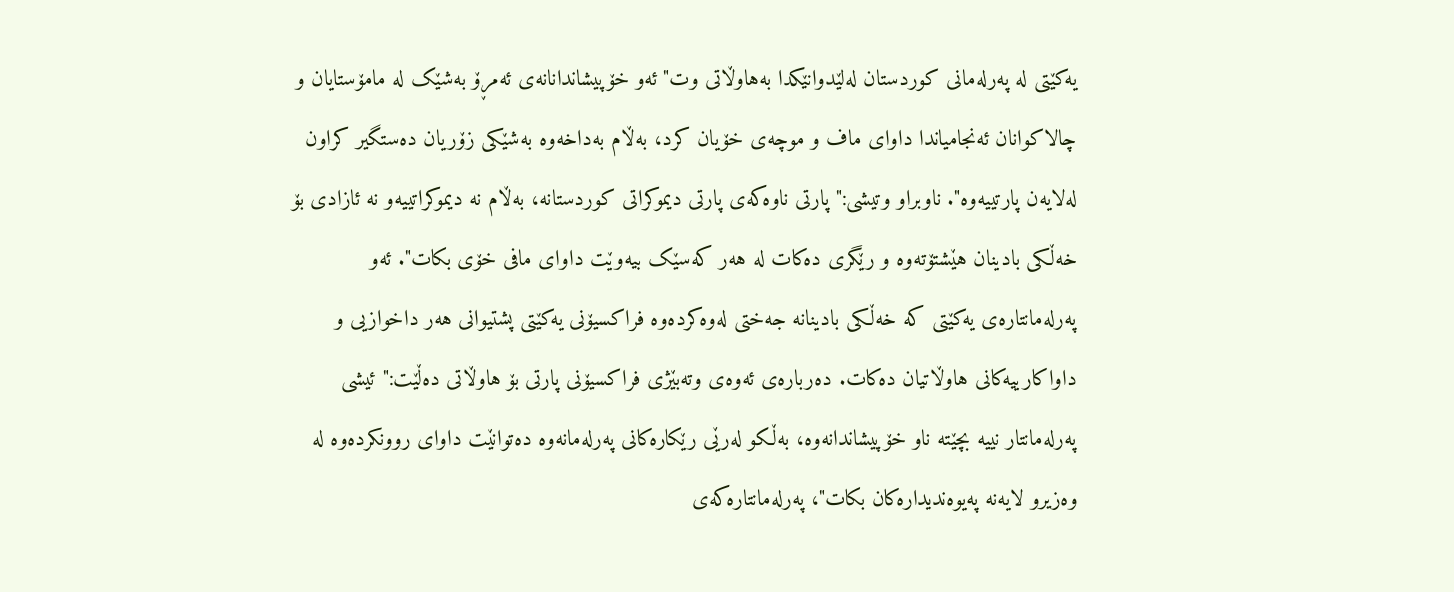یه‌کێتى له‌ په‌رله‌مانى کوردستان له‌لێدوانێکدا به‌هاوڵاتى وت" ئه‌و خۆپیشاندانانه‌ى ئه‌مڕۆ به‌شێک له‌ مامۆستایان و چالاکوانان ئه‌نجامیاندا داواى ماف و موچه‌ى خۆیان کرد، به‌ڵام به‌داخه‌وه‌ به‌شێکى زۆریان ده‌ستگیر کراون له‌لایه‌ن پارتییه‌وه‌". ناوبراو وتیشى:" پارتى ناوه‌که‌ى پارتى دیموکراتى کوردستانه‌، به‌ڵام نه‌ دیموکراتییه‌و نه‌ ئازادى بۆ خه‌ڵکى بادینان هێشتۆته‌وه‌ و رێگرى ده‌کات له‌ هه‌ر که‌سێک بیه‌وێت داواى مافى خۆى بکات". ئه‌و په‌رله‌مانتاره‌ى یه‌کێتى که‌ خه‌ڵکى بادینانه‌ جه‌ختى له‌وه‌کرده‌وه‌ فراکسیۆنى یه‌کێتى پشتیوانى هه‌ر داخوازیى و داواکارییه‌کانى هاوڵاتیان ده‌کات. ده‌رباره‌ى ئه‌وه‌ى وته‌بێژى فراکسیۆنى پارتى بۆ هاوڵاتى ده‌ڵێت:" ئیشى په‌رله‌مانتار نییه‌ بچێته‌ ناو خۆپیشاندانه‌وه‌، به‌ڵکو له‌رێى رێکاره‌کانى په‌رله‌مانه‌وه‌ ده‌توانێت داواى روونکرده‌وه‌ له‌ وه‌زیرو لایه‌نه‌ په‌یوه‌ندیداره‌کان بکات"، په‌رله‌مانتاره‌که‌ى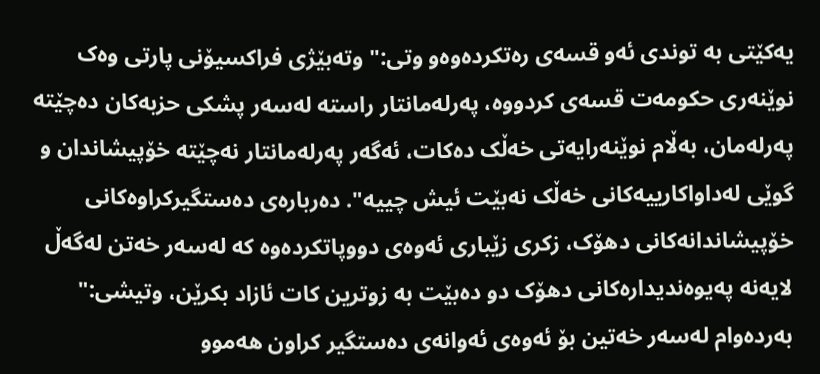یه‌کێتى به‌ توندى ئه‌و قسه‌ى ره‌تکرده‌وه‌و وتى:" وته‌بێژى فراکسیۆنى پارتى وه‌ک نوێنه‌رى حکومه‌ت قسه‌ى کردووه‌، په‌رله‌مانتار راسته‌ له‌سه‌ر پشکى حزبه‌کان ده‌چێته‌ په‌رله‌مان، به‌ڵام نوێنه‌رایه‌تى خه‌ڵک ده‌کات، ئه‌گه‌ر په‌رله‌مانتار نه‌چێته‌ خۆپیشاندان و گوێى له‌داواکارییه‌کانى خه‌ڵک نه‌بێت ئیش چییه‌". ده‌رباره‌ى ده‌ستگیرکراوه‌کانى خۆپیشاندانه‌کانى دهۆک، زکرى زێبارى ئه‌وه‌ى دووپاتکرده‌وه‌ که‌ له‌سه‌ر خه‌تن له‌گه‌ڵ لایه‌نه‌ په‌یوه‌ندیداره‌کانى دهۆک دو ده‌بێت به‌ زوترین کات ئازاد بکرێن، وتیشى:" به‌رده‌وام له‌سه‌ر خه‌تین بۆ ئه‌وه‌ى ئه‌وانه‌ى ده‌ستگیر کراون هه‌موو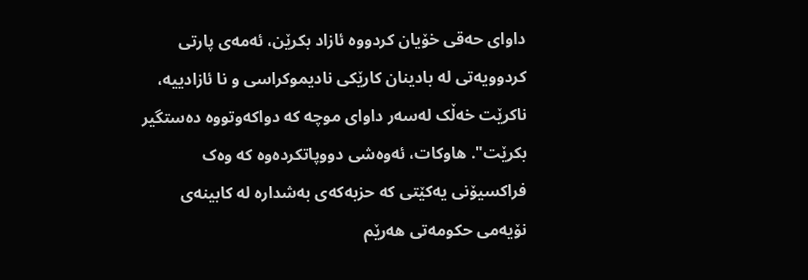داواى حه‌قى خۆیان کردووه‌ ئازاد بکرێن، ئه‌مه‌ى پارتى کردوویه‌تى له‌ بادینان کارێکى نادیموکراسى و نا ئازادییه‌، ناکرێت خه‌ڵک له‌سه‌ر داواى موچه‌ که‌ دواکه‌وتووه‌ ده‌ستگیر بکرێت". هاوکات، ئه‌وه‌شى دووپاتکرده‌وه‌ که‌ وه‌ک فراکسیۆنى یه‌کێتى که‌ حزبه‌که‌ى به‌شداره‌ له‌ کابینه‌ى نۆیه‌مى حکومه‌تى هه‌رێم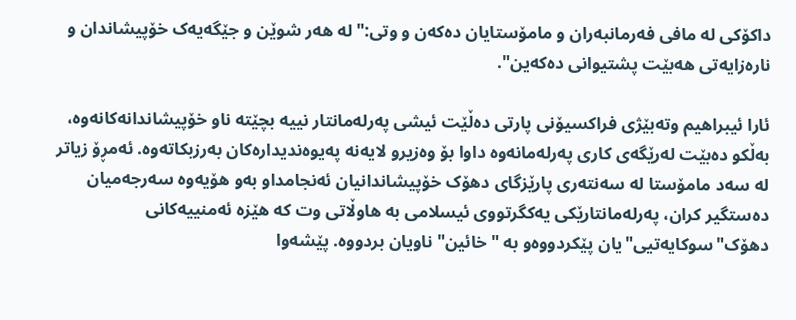داکۆکى له‌ مافى فه‌رمانبه‌ران و مامۆستایان ده‌که‌ن و وتى:" له‌ هه‌ر شوێن و جێگه‌یه‌ک خۆپیشاندان و ناره‌زایه‌تى هه‌بێت پشتیوانى ده‌که‌ین".

ئارا ئیبراهیم وته‌بێژى فراکسیۆنى پارتى ده‌ڵێت ئیشى په‌رله‌مانتار نییه‌ بچێته‌ ناو خۆپیشاندانه‌کانه‌وه‌، به‌ڵکو ده‌بێت له‌رێگه‌ى کارى په‌رله‌مانه‌وه‌ داوا بۆ وه‌زیرو لایه‌نه‌ په‌یوه‌ندیداره‌کان به‌رزبکاته‌وه‌. ئه‌مڕۆ زیاتر له‌ سه‌د مامۆستا له‌ سه‌نته‌رى پارێزگاى دهۆک خۆپیشاندانیان ئه‌نجامداو به‌و هۆیه‌وه‌ سه‌رجه‌میان ده‌ستگیر کران، په‌رله‌مانتارێکى یه‌کگرتووى ئیسلامى به‌ هاوڵاتى وت که‌ هێزه‌ ئه‌منییه‌کانى دهۆک"سوکایه‌تیى"یان پێکردووه‌و به‌ "خائین" ناویان بردووه‌. پێشه‌وا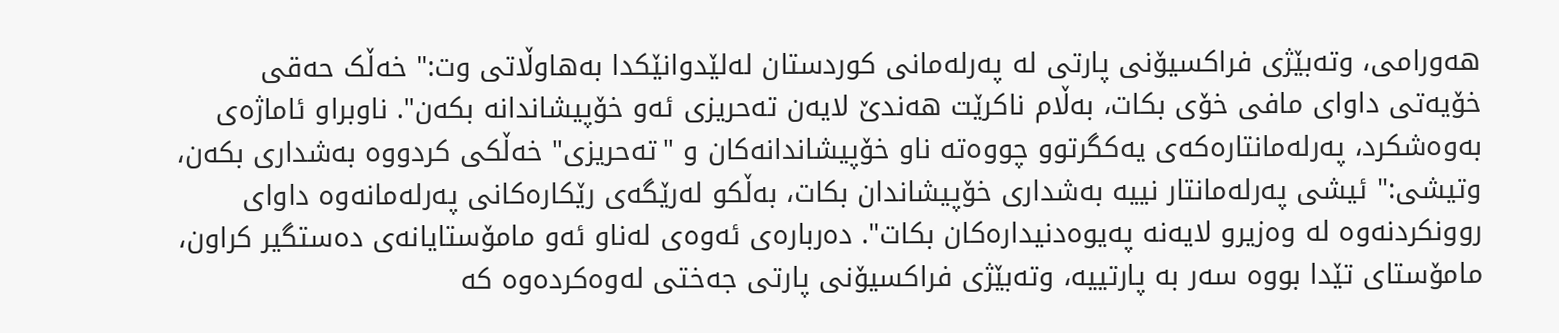هه‌ورامى، وته‌بێژى فراکسیۆنى پارتى له‌ په‌رله‌مانى کوردستان له‌لێدوانێکدا به‌هاوڵاتى وت:" خه‌ڵک حه‌قى خۆیه‌تى داواى مافى خۆى بکات، به‌ڵام ناکرێت هه‌ندێ لایه‌ن ته‌حریزى ئه‌و خۆپیشاندانه‌ بکه‌ن". ناوبراو ئاماژه‌ى به‌وه‌شکرد، په‌رله‌مانتاره‌که‌ى یه‌کگرتوو چووه‌ته‌ ناو خۆپیشاندانه‌کان و "ته‌حریزى" خه‌ڵکى کردووه‌ به‌شدارى بکه‌ن، وتیشى:" ئیشى په‌رله‌مانتار نییه‌ به‌شدارى خۆپیشاندان بکات، به‌ڵکو له‌رێگه‌ى رێکاره‌کانى په‌رله‌مانه‌وه‌ داواى روونکردنه‌وه‌ له‌ وه‌زیرو لایه‌نه‌ په‌یوه‌دنیداره‌کان بکات". ده‌رباره‌ى ئه‌وه‌ى له‌ناو ئه‌و مامۆستایانه‌ى ده‌ستگیر کراون، مامۆستاى تێدا بووه‌ سه‌ر به‌ پارتییه‌، وته‌بێژى فراکسیۆنى پارتى جه‌ختى له‌وه‌کرده‌وه‌ که‌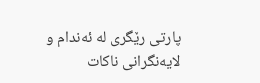پارتى رێگرى له‌ ئه‌ندام و لایه‌نگرانى ناکات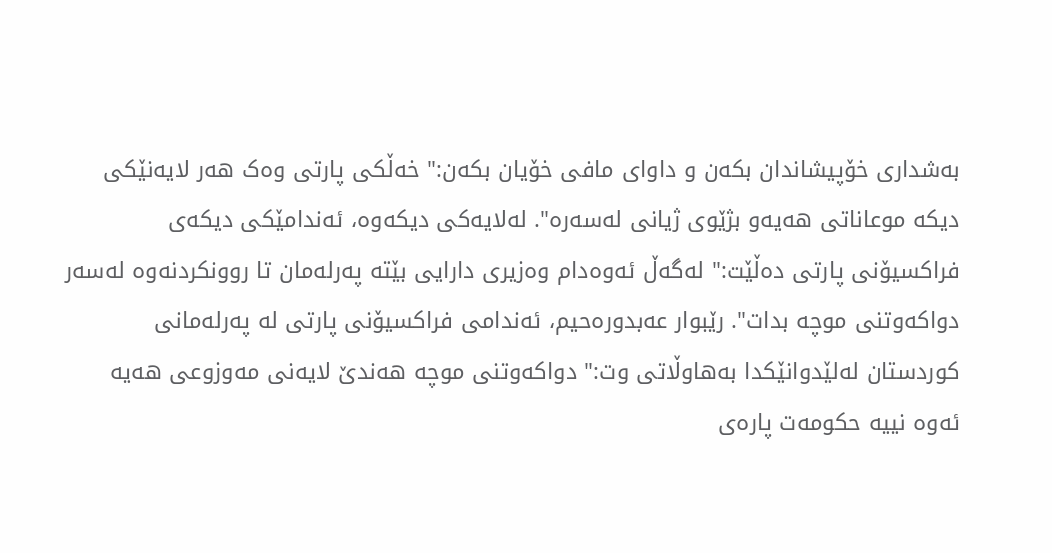به‌شدارى خۆپیشاندان بکه‌ن و داواى مافى خۆیان بکه‌ن:" خه‌ڵکى پارتى وه‌ک هه‌ر لایه‌نێکى دیکه‌ موعاناتى هه‌یه‌و بژێوى ژیانى له‌سه‌ره‌". له‌لایه‌کى دیکه‌وه‌، ئه‌ندامێکى دیکه‌ى فراکسیۆنى پارتى ده‌ڵێت:" له‌گه‌ڵ ئه‌وه‌دام وه‌زیرى دارایى بێته‌ په‌رله‌مان تا روونکردنه‌وه‌ له‌سه‌ر دواکه‌وتنى موچه‌ بدات". رێبوار عه‌بدوره‌حیم، ئه‌ندامى فراکسیۆنى پارتى له‌ په‌رله‌مانى کوردستان له‌لێدوانێکدا به‌هاوڵاتى وت:" دواکه‌وتنى موچه‌ هه‌ندێ لایه‌نى مه‌وزوعى هه‌یه‌ ئه‌وه‌ نییه‌ حکومه‌ت پاره‌ى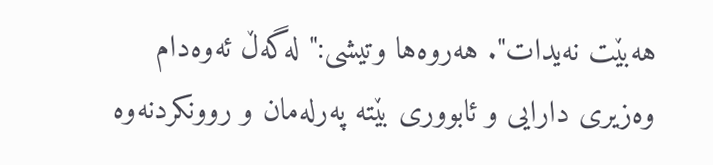هه‌بێت نه‌یدات". هه‌روه‌ها وتیشى:" له‌گه‌ڵ ئه‌وه‌دام وه‌زیرى دارایى و ئابوورى بێته‌ په‌رله‌مان و روونکردنه‌وه‌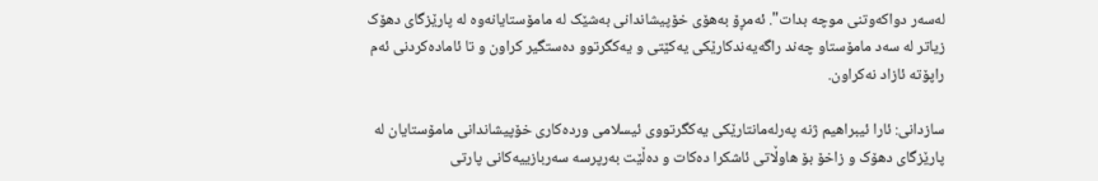له‌سه‌ر دواکه‌وتنى موچه‌ بدات". ئه‌مڕۆ به‌هۆى خۆپیشاندانى به‌شێک له‌ مامۆستایانه‌وه‌ له‌ پارێزگاى دهۆک زیاتر له‌ سه‌د مامۆستاو چه‌ند راگه‌یه‌ندکارێکى یه‌کێتى و یه‌کگرتوو ده‌ستگیر کراون و تا ئاماده‌کردنى ئه‌م راپۆته‌ ئازاد نه‌کراون.

سازدانى: ئارا ئیبراهیم ژنه‌ په‌رله‌مانتارێکى یه‌کگرتووى ئیسلامى ورده‌کارى خۆپیشاندانى مامۆستایان له‌ پارێزگاى دهۆک و زاخۆ بۆ هاوڵاتى ئاشکرا ده‌کات و ده‌ڵێت به‌رپرسه‌ سه‌ربازییه‌کانى پارتى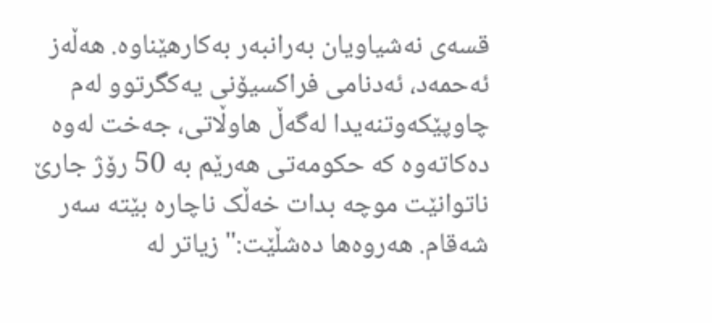قسه‌ى نه‌شیاویان به‌رانبه‌ر به‌کارهێناوه‌. هه‌ڵه‌ز ئه‌حمه‌د، ئه‌دنامى فراکسیۆنى یه‌کگرتوو له‌م چاوپێکه‌وتنه‌یدا له‌گه‌ڵ هاوڵاتى، جه‌خت له‌وه‌ ده‌کاته‌وه‌ که‌ حکومه‌تى هه‌رێم به‌ 50 رۆژ جارێ ناتوانێت موچه‌ بدات خه‌ڵک ناچاره‌ بێته‌ سه‌ر شه‌قام. هه‌روه‌ها ده‌شڵێت:" زیاتر له‌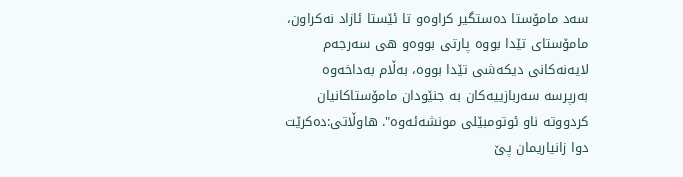سه‌د مامۆستا ده‌ستگیر کراوه‌و تا ئێستا ئازاد نه‌کراون، مامۆستاى تێدا بووه‌ پارتى بووه‌و هى سه‌رجه‌م لایه‌نه‌کانى دیکه‌شى تێدا بووه‌، به‌ڵام به‌داخه‌وه‌ به‌رپرسه‌ سه‌ربازییه‌کان به‌ جنێودان مامۆستاکانیان کردووته‌ ناو ئوتومبێلى مونشه‌ئه‌وه‌". هاوڵاتى:ده‌کرێت دوا زانیاریمان پێ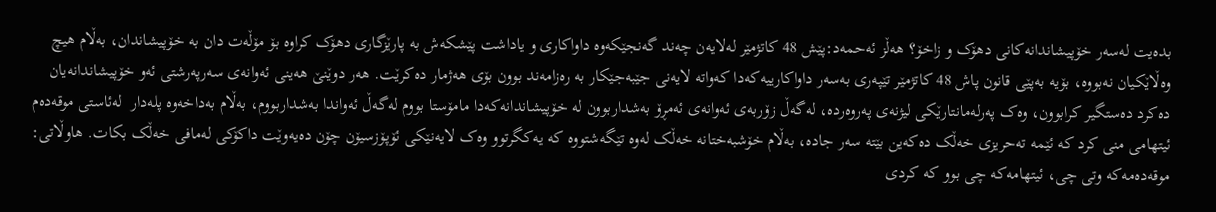بده‌یت له‌سه‌ر خۆپیشاندانه‌کانى دهۆک و زاخۆ؟ هه‌ڵز ئه‌حمه‌د:پێش 48 کاتژمێر له‌لایه‌ن چه‌ند گه‌نجێکه‌وه‌ داواکارى و یاداشت پێشکه‌ش به‌ پارێزگارى دهۆک کراوه‌ بۆ مۆڵه‌ت دان به‌ خۆپیشاندان، به‌ڵام هیچ وه‌ڵاێکیان نه‌بووه‌، بۆیه‌ به‌پێى قانون پاش 48 کاتژمێر تێپه‌رى به‌سه‌ر داواکارییه‌که‌دا که‌واته‌ لایه‌نى جێبه‌جێکار به‌ ره‌زامه‌ند بوون بۆى هه‌ژمار ده‌کرێت. هه‌ر دوێنێ هه‌ینى ئه‌وانه‌ى سه‌رپه‌رشتى ئه‌و خۆپیشاندانه‌یان ده‌کرد ده‌ستگیر کرابوون، وه‌ک په‌رله‌مانتارێکى لیژنه‌ى په‌روه‌رده‌، له‌گه‌ڵ زۆربه‌ى ئه‌وانه‌ى ئه‌مڕۆ به‌شداربوون له‌ خۆپیشاندانه‌که‌دا مامۆستا بووم له‌گه‌ڵ ئه‌واندا به‌شداربووم، به‌ڵام به‌داخه‌وه‌ پله‌دار  له‌ئاستى موقه‌ده‌م ئیتهامى منى کرد که‌ ئێمه‌ ته‌حریزى خه‌ڵک ده‌که‌ین بێته‌ سه‌ر جاده‌، به‌ڵام خۆشبه‌ختانه‌ خه‌ڵک له‌وه‌ تێگه‌شتووه‌ که‌ یه‌کگرتوو وه‌ک لایه‌نێکى ئۆپۆزسیۆن چۆن ده‌یه‌وێت داکۆکى له‌مافى خه‌ڵک بکات. هاوڵاتى: موقه‌ده‌مه‌که‌ وتى چى، ئیتهامه‌که‌ چى بوو که‌ کردى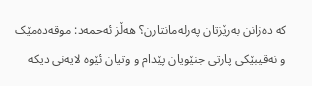که‌ ده‌زانن به‌رێزتان په‌رله‌مانتارن؟ هه‌ڵز ئه‌حمه‌د: موقه‌ده‌مێک و نه‌قیبێکى پارتى جنێویان پێدام و وتیان ئێوه‌ لایه‌نى دیکه‌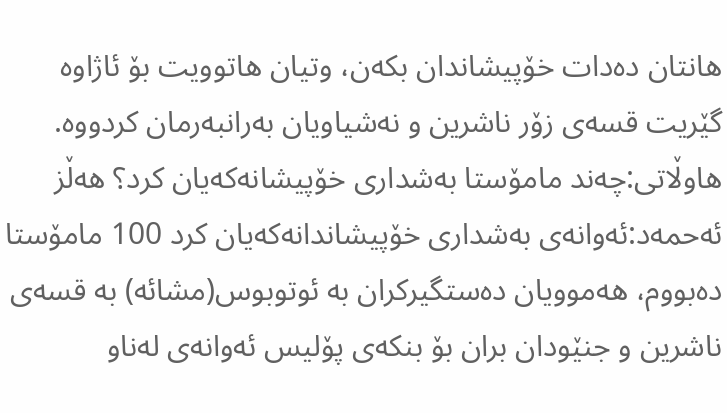هانتان ده‌دات خۆپیشاندان بکه‌ن، وتیان هاتوویت بۆ ئاژاوه‌ گێریت قسه‌ى زۆر ناشرین و نه‌شیاویان به‌رانبه‌رمان کردووه‌. هاوڵاتى:چه‌ند مامۆستا به‌شدارى خۆپیشانه‌که‌یان کرد؟ هه‌ڵز ئه‌حمه‌د:ئه‌وانه‌ى به‌شدارى خۆپیشاندانه‌که‌یان کرد 100 مامۆستا ده‌بووم، هه‌موویان ده‌ستگیرکران به‌ ئوتوبوس(مشائه‌) به‌ قسه‌ى ناشرین و جنێودان بران بۆ بنکه‌ى پۆلیس ئه‌وانه‌ى له‌ناو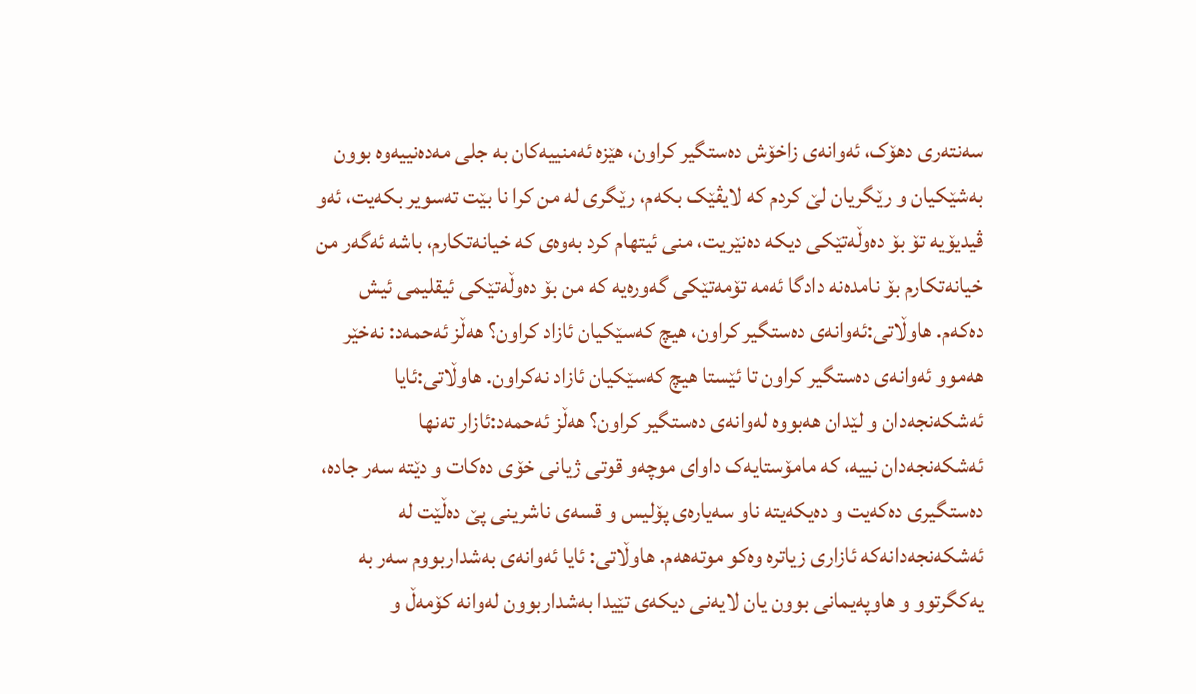سه‌نته‌رى دهۆک، ئه‌وانه‌ى زاخۆش ده‌ستگیر کراون، هێزه‌ ئه‌منییه‌کان به‌ جلى مه‌ده‌نییه‌وه‌ بوون به‌شێکیان و رێگریان لێ کردم که‌ لایڤێک بکه‌م، رێگرى له‌ من کرا نا بێت ته‌سویر بکه‌یت، ئه‌و ڤیدیۆیه‌ تۆ بۆ ده‌وڵه‌تێکى دیکه‌ ده‌نێریت، منى ئیتهام کرد به‌وه‌ى که‌ خیانه‌تکارم، باشه‌ ئه‌گه‌ر من خیانه‌تکارم بۆ نامده‌نه‌ دادگا ئه‌مه‌ تۆمه‌تێکى گه‌وره‌یه‌ که‌ من بۆ ده‌وڵه‌تێکى ئیقلیمى ئیش ده‌که‌م. هاوڵاتى:ئه‌وانه‌ى ده‌ستگیر کراون، هیچ که‌سێکیان ئازاد کراون؟ هه‌ڵز ئه‌حمه‌د: نه‌خێر هه‌موو ئه‌وانه‌ى ده‌ستگیر کراون تا ئێستا هیچ که‌سێکیان ئازاد نه‌کراون. هاوڵاتى:ئایا ئه‌شکه‌نجه‌دان و لێدان هه‌بووه‌ له‌وانه‌ى ده‌ستگیر کراون؟ هه‌ڵز ئه‌حمه‌د:ئازار ته‌نها ئه‌شکه‌نجه‌دان نییه‌، که‌ مامۆستایه‌ک داواى موچه‌و قوتى ژیانى خۆى ده‌کات و دێته‌ سه‌ر جاده‌، ده‌ستگیرى ده‌که‌یت و ده‌یکه‌یته‌ ناو سه‌یاره‌ى پۆلیس و قسه‌ى ناشرینى پێ ده‌ڵێت له‌ ئه‌شکه‌نجه‌دانه‌که‌ ئازارى زیاتره‌ وه‌کو موته‌هه‌م. هاوڵاتى: ئایا ئه‌وانه‌ى به‌شداربووم سه‌ر به‌ یه‌کگرتوو و هاوپه‌یمانى بوون یان لایه‌نى دیکه‌ى تێیدا به‌شداربوون له‌وانه‌ کۆمه‌ڵ و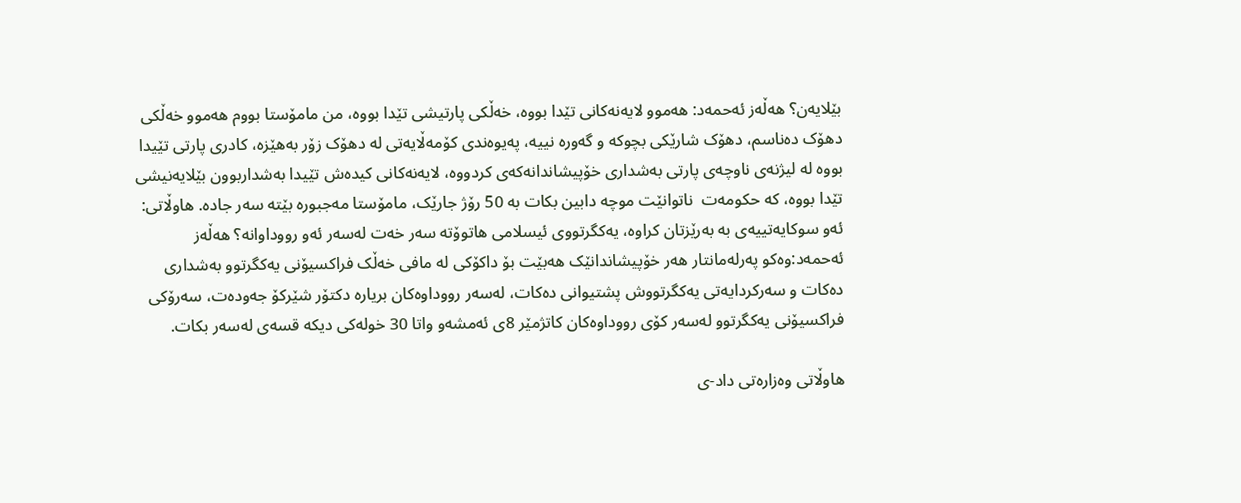بێلایه‌ن؟ هه‌ڵه‌ز ئه‌حمه‌د: هه‌موو لایه‌نه‌کانى تێدا بووه‌، خه‌ڵکى پارتیشى تێدا بووه‌، من مامۆستا بووم هه‌موو خه‌ڵکى دهۆک ده‌ناسم، دهۆک شارێکى بچوکه‌ و گه‌وره‌ نییه‌، په‌یوه‌ندى کۆمه‌ڵایه‌تى له‌ دهۆک زۆر به‌هێزه‌، کادرى پارتى تێیدا بووه‌ له‌ لیژنه‌ى ناوچه‌ى پارتى به‌شدارى خۆپیشاندانه‌که‌ى کردووه‌، لایه‌نه‌کانى کیده‌ش تێیدا به‌شداربوون بێلایه‌نیشى تێدا بووه‌، که‌ حکومه‌ت  ناتوانێت موچه‌ دابین بکات به‌ 50 رۆژ جارێک، مامۆستا مه‌جبوره‌ بێته‌ سه‌ر جاده‌. هاوڵاتى: ئه‌و سوکایه‌تییه‌ى به‌ به‌رێزتان کراوه‌، یه‌کگرتووى ئیسلامى هاتوۆته‌ سه‌ر خه‌ت له‌سه‌ر ئه‌و رووداوانه‌؟ هه‌ڵه‌ز ئه‌حمه‌د:وه‌کو په‌رله‌مانتار هه‌ر خۆپیشاندانێک هه‌بێت بۆ داکۆکى له‌ مافى خه‌ڵک فراکسیۆنى یه‌کگرتوو به‌شدارى ده‌کات و سه‌رکردایه‌تى یه‌کگرتووش پشتیوانى ده‌کات، له‌سه‌ر رووداوه‌کان بریاره‌ دکتۆر شێرکۆ جه‌وده‌ت، سه‌رۆکى فراکسیۆنى یه‌کگرتوو له‌سه‌ر کۆى رووداوه‌کان کاتژمێر 8ى ئه‌مشه‌و واتا 30 خوله‌کى دیکه‌ قسه‌ى له‌سه‌ر بکات.

هاوڵاتى وه‌زاره‌تی داد-ی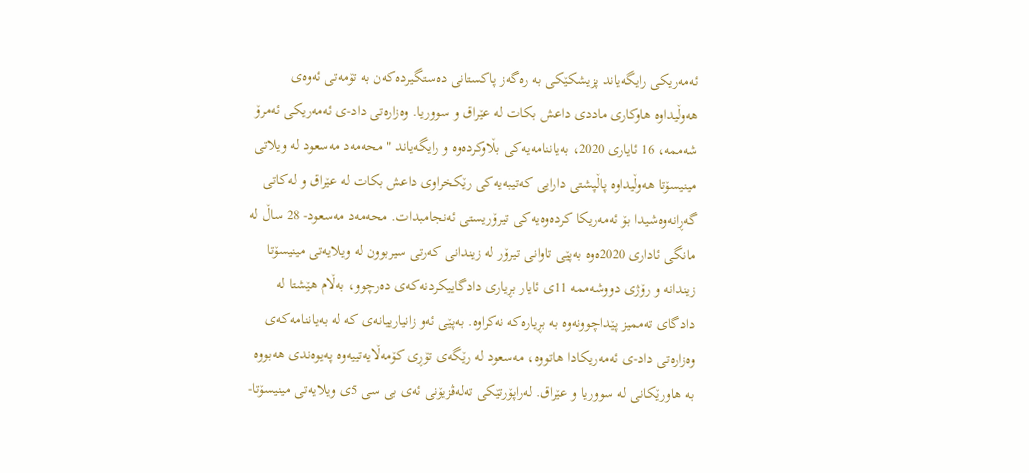ئه‌مەریكی رایگه‌یاند پزیشکێکى به ‌ره‌گه‌ز پاكستانی ده‌ستگیرده‌كه‌ن به‌ تۆمه‌تی ئه‌وه‌ی هه‌وڵیداوه‌ هاوكاری ماددی داعش بكات له‌ عێراق و سووریا. وه‌زاره‌تی داد-ی ئه‌مەریكی ئه‌مرۆ شه‌ممه‌، 16 ئایارى 2020، به‌یاننامه‌یه‌کى بڵاوکرده‌وه‌ و رایگه‌یاند " محه‌مه‌د مه‌سعود له‌ ویلاتی مینیسۆتا هه‌وڵیداوه‌ پاڵپشتی دارایی كه‌تیبه‌یه‌كی رێكخراوی داعش بكات له‌ عێراق و له‌كاتی گه‌ڕانه‌وه‌شیدا بۆ ئه‌مەریكا كرده‌وه‌یه‌كی تیرۆریستی ئه‌نجامبدات. محه‌مه‌د مه‌سعود- 28 ساڵ له‌ مانگی ئاداری 2020ه‌وه‌ به‌پێی تاوانی تیرۆر له‌ زیندانی كه‌رتی سیربوون له‌ ویلایه‌تی مینیسۆتا زیندانه‌ و رۆژی دووشه‌ممه‌ 11ی ئایار بڕیاری دادگاییكردنه‌كه‌ی ده‌رچوو، به‌ڵام هێشتا لە دادگای ته‌ممیز‌ پێداچوونه‌وه‌ بە بڕیاره‌كه‌ نەکراوە. به‌پێی ئه‌و زانیارییانه‌ی كه‌ له‌ به‌یاننامه‌كه‌ی وه‌زاره‌تی داد-ی ئه‌مەریكادا هاتووه‌، مه‌سعود له ‌رێگه‌ی تۆڕی كۆمه‌ڵایه‌تییه‌وه‌ په‌یوه‌ندی هه‌بووه‌ به‌ هاورێكانی له‌ سووریا و عێراق. له‌راپۆرتێكی ته‌له‌ڤزیۆنی ئه‌ی بی سی 5ی ویلایه‌تی مینیسۆتا-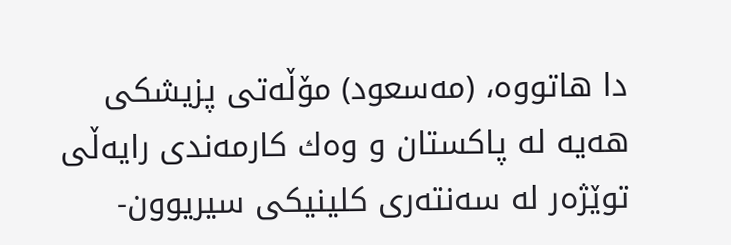دا هاتووه‌،‌ (مه‌سعود) مۆڵه‌تی پزیشكی هه‌یه‌ له‌ پاكستان و وه‌ك كارمه‌ندی رایه‌ڵی توێژه‌ر له‌ سه‌نته‌ری كلینیكی سیریوون-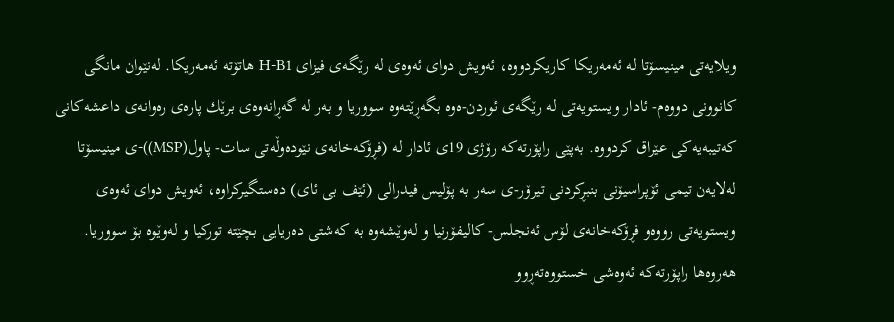ویلایه‌تی مینیسۆتا له‌ ئه‌مەریكا كاریكردووه‌، ئه‌ویش دوای ئه‌وه‌ی له‌ رێگه‌ی فیزای H-B1 هاتۆته‌ ئه‌مەریكا. لەنێوان مانگی كانوونی دووه‌م- ئادار ویستویه‌تی له‌ رێگه‌ی ئوردن-ه‌وه‌ بگه‌ڕێته‌وه‌ سووریا و به‌ر له‌ گه‌ڕانه‌وه‌ی برێك پاره‌ی ره‌وانه‌ی داعشه‌كانی كه‌تیبه‌یه‌كی عێراق كردووه‌. به‌پێی راپۆرته‌كه‌ رۆژی 19ی ئادار له‌ (فڕۆكه‌خانه‌ی نێوده‌وڵه‌تی سات- پاول(MSP))-ی مینیسۆتا له‌لایه‌ن تیمی ئۆپراسیۆنی بنبڕكردنی تیرۆر-ی سه‌ر به‌ پۆلیس فیدرالی (ئێف بی ئای) ده‌ستگیركراوه‌، ئه‌ویش دوای ئه‌وه‌ی ویستویه‌تی رووه‌و فڕۆكه‌خانه‌ی لۆس ئه‌نجلس- كالیفۆرنیا و له‌وێشه‌وه‌ به‌ كه‌شتی ده‌ریایی بچێته‌ توركیا و له‌وێوه‌ بۆ سووریا. هه‌روه‌ها راپۆرته‌كه‌ ئه‌وه‌شی خستووەته‌ڕوو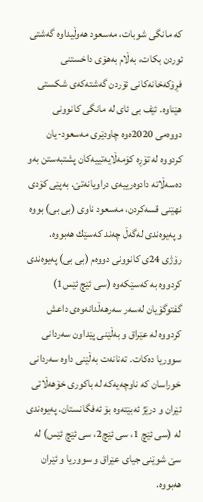كه‌ مانگی شوبات، مه‌سعود هه‌وڵیداوه‌ گه‌شتی ئوردن بكات، به‌ڵام به‌هۆی داخستنی فڕۆكه‌خانه‌كانی ئۆردن گه‌شته‌كه‌ی شكستی هێناوه‌. ئێف بی ئای له‌ مانگی كانوونی دووه‌می 2020ه‌وه‌ چاودێری مه‌سعود-یان كردووه‌ له‌ تۆڕه‌ كۆمه‌ڵایه‌تییه‌كان پشتبه‌ستن به‌و ده‌سه‌ڵاته‌ دادوه‌رییه‌ی دراویانه‌تێ. به‌پێی كۆدی نهێنی قسه‌كردن، مه‌سعود ناوی (بی بی) بووه‌ و په‌یوه‌ندی له‌گه‌ڵ چه‌ند كه‌سێك هه‌بووه‌.  رۆژی 24ی كانوونی دووه‌م (بی بی) په‌یوه‌ندی كردووه‌ به‌ كه‌سێكه‌وه‌ (سی ئێچ ئێس1) گفتوگۆیان له‌سه‌ر سه‌رهه‌ڵدانه‌وه‌ی داعش كردووه‌ له‌ عێراق و به‌ڵێنی پێداون سه‌ردانی سووریا ده‌كات. ته‌نانه‌ت به‌ڵێنی داوه‌ سه‌ردانی خوراسان كه‌ ناوچه‌یه‌كه‌ له‌ باكوری خۆهه‌ڵاتی ئێران و درێژ ئه‌بێته‌وه‌ بۆ ئه‌فگانستان. په‌یوه‌ندی له‌ (سی ئێچ 1، سی ئێچ2، سی ئێچ ئێس) له‌ سێ شوێنی جیای عێراق و سووریا و ئێران هه‌بووه‌.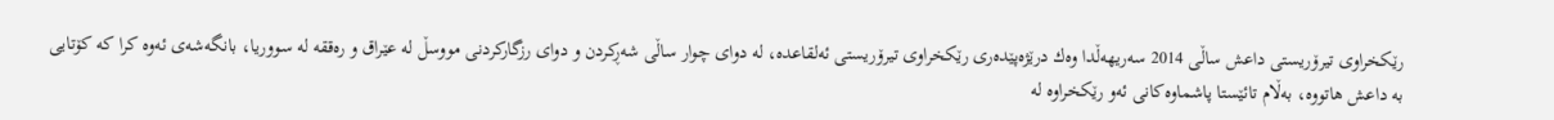رێكخراوی تیرۆریستی داعش ساڵی 2014 سه‌ریهه‌ڵدا وه‌ك درێژه‌پێده‌ری رێكخراوی تیرۆریستی ئه‌لقاعده‌، له‌ دوای چوار ساڵی شه‌ڕكردن و دوای رزگاركردنی مووسڵ له‌ عێراق و ره‌ققه‌ له‌ سووریا، بانگه‌شه‌ی ئه‌وه‌ كرا كه‌ كۆتایی به‌ داعش هاتووه‌، به‌ڵام تائێستا پاشماوه‌كانی ئه‌و رێكخراوه‌ له‌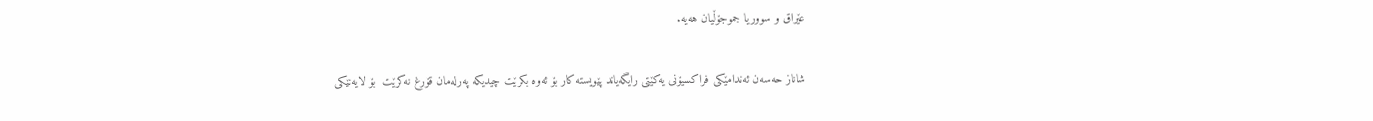عێراق و سووریا جموجۆڵیان هه‌یه‌.

شاناز حه‌سه‌ن ئه‌ندامێکى فراکسیۆنى یه‌کێتى رایگه‌یاند پێویسته‌ کار بۆ ئه‌وه‌ بکرێت چیدیکه‌ په‌رله‌مان قۆرغ نه‌کرێت  بۆ لایه‌نێکى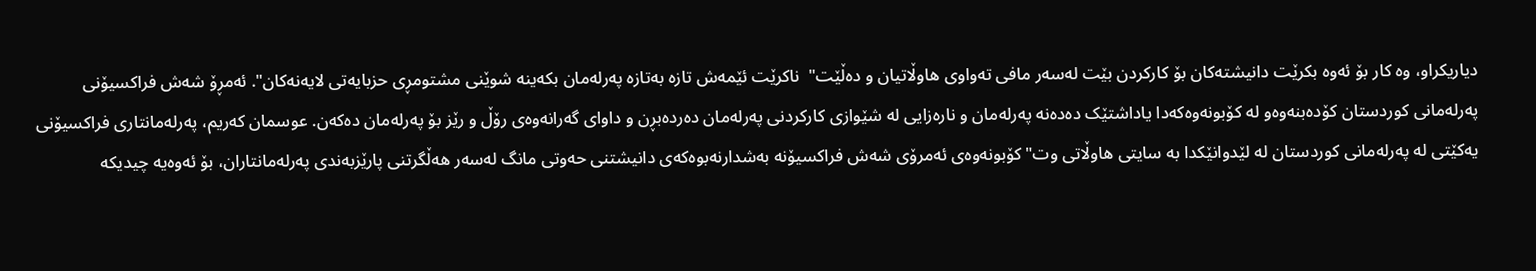دیاریکراو، وه‌ کار بۆ ئه‌وه‌ بکرێت دانیشته‌کان بۆ کارکردن بێت له‌سه‌ر مافى ته‌واوى هاوڵاتیان و ده‌ڵێت"  ناکرێت ئێمه‌ش تازه‌ به‌تازه‌ په‌رله‌مان بکه‌ینه‌ شوێنى مشتومڕى حزبایه‌تى لایه‌نه‌کان". ئه‌مڕۆ شەش فراکسیۆنی پەرلەمانی کوردستان کۆدەبنەوەو لە کۆبونەوەکەدا یاداشتێک دەدەنە پەرلەمان و نارەزایی لە شێوازی کارکردنی پەرلەمان دەردەبڕن و داوای گەرانەوەی رۆڵ و رێز بۆ پەرلەمان دەکەن. عوسمان که‌ریم، په‌رله‌مانتارى فراکسیۆنى یه‌کێتى له‌ په‌رله‌مانى کوردستان له‌ لێدوانێکدا به‌ سایتى هاوڵاتى وت"کۆبونه‌وه‌ى ئه‌مرۆى شه‌ش فراکسیۆنه‌ به‌شدارنه‌بوه‌که‌ى دانیشتنى حه‌وتى مانگ له‌سه‌ر هه‌ڵگرتنى پارێزبه‌ندى په‌رله‌مانتاران، بۆ ئه‌وه‌یه‌ چیدیکه‌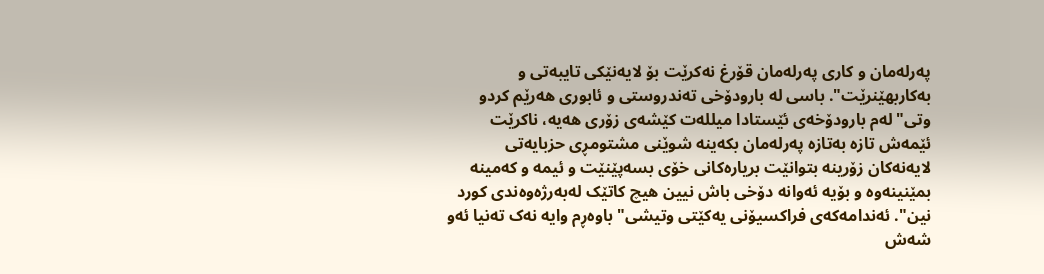په‌رله‌مان و کارى په‌رله‌مان قۆرغ نه‌کرێت بۆ لایه‌نێکى تایبه‌تى و به‌کاربهێنرێت". باسى له‌ بارودۆخى ته‌ندروستى و ئابورى هه‌رێم کردو وتى" له‌م بارودۆخه‌ى ئێستادا میلله‌ت کێشه‌ى زۆرى هه‌یه‌، ناکرێت ئێمه‌ش تازه‌ به‌تازه‌ په‌رله‌مان بکه‌ینه‌ شوێنى مشتومڕى حزبایه‌تى لایه‌نه‌کان زۆرینه‌ بتوانێت بریاره‌کانى خۆى بسه‌پێنێت و ئیمه‌ و که‌مینه‌ بمێنینه‌وه‌ و بۆیه‌ ئه‌وانه‌ دۆخى باش نیین هیچ کاتێک له‌به‌رژه‌وه‌ندى کورد نین". ئه‌ندامه‌که‌ى فراکسیۆنى یه‌کێتى وتیشى" باوه‌ڕم وایه‌ نه‌ک ته‌نیا ئه‌و شه‌ش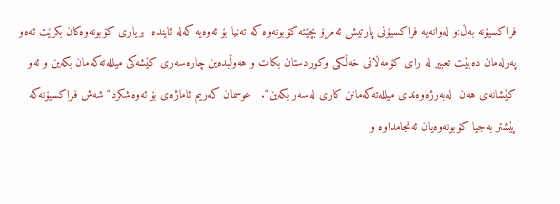فراکسیۆنه‌ به‌ڵ:و له‌وانه‌یه‌ فراکسیۆنى پارتیش ئه‌مرۆ بچێته‌ کۆبونه‌وه‌ که‌ ته‌نیا بۆ ئه‌وه‌یه‌ که‌له‌ ئاینده‌  بریارى کۆبونه‌وه‌کان بکرێت ئه‌ه‌و په‌رله‌مان ده‌بێت تعبیر له‌ راى کۆمه‌ڵانى خه‌ڵکى وکوردستان بکات و هه‌وڵبده‌ین چاره‌سه‌رى کێشه‌کى میلله‌ته‌که‌مان بکه‌ین و ئه‌و کێشانه‌ى هه‌ن  له‌به‌رژه‌وه‌ندى میلله‌ته‌که‌مانن کارى له‌سه‌ر بکه‌ین".   عوسمان که‌ریم ئاماژه‌ى بۆ ئه‌وه‌شکرد" شه‌ش فراکسیۆنه‌که‌ پێشتر به‌جیا کۆبونه‌وه‌یان ئه‌نجامداوه‌ و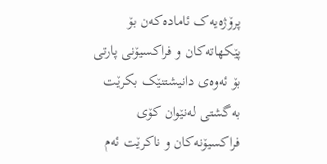پرۆژه‌یه‌ک ئاماده‌که‌ن بۆ  پێکهاته‌کان و فراکسیۆنى پارتى بۆ ئه‌وه‌ى دانیشتنێک بکرێت به‌گشتى له‌نێوان کۆى فراکسیۆنه‌کان و ناکرێت ئه‌م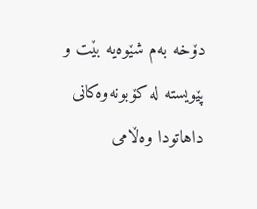دۆخه‌ به‌م شێوه‌یه‌ بێت و پێویسته‌ له‌ کۆبونه‌وه‌کانى داهاتودا وه‌ڵامى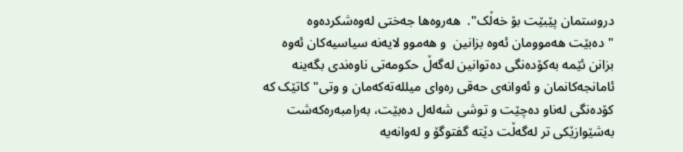دروستمان پێبێت بۆ خه‌ڵک".  هه‌روه‌ها جه‌ختى له‌وه‌شکرده‌وه‌ "ده‌بێت هه‌موومان ئه‌وه‌ بزانین  و هه‌موو لایه‌نه‌ سیاسیه‌کان ئه‌وه‌ بزانن ئێمه‌ به‌کۆده‌نگى ده‌توانین له‌گه‌ڵ حکومه‌تى ناوه‌ندى بگه‌ینه‌ ئامانجه‌کانمان و ئه‌وانه‌ى حه‌قى ره‌واى میلله‌ته‌که‌مان و وتى" کاتێک که‌ کۆده‌نگى له‌ناو ده‌چێت و توشى شه‌له‌ل ده‌بێت، به‌رامبه‌ره‌که‌شت به‌شێوازێکى تر له‌گه‌ڵت دێته‌ گفتوگۆ و له‌وانه‌یه‌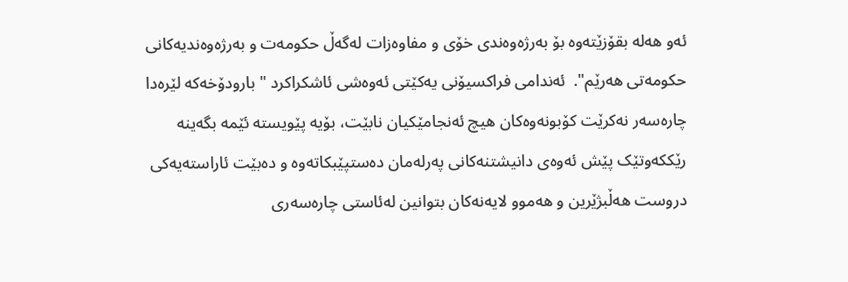ئه‌و هه‌له‌ بقۆزێته‌وه‌ بۆ به‌رژه‌وه‌ندى خۆى و مفاوه‌زات له‌گه‌ڵ حکومه‌ت و به‌رژه‌وه‌ندیه‌کانى حکومه‌تى هه‌رێم".  ئه‌ندامى فراکسیۆنى یه‌کێتى ئه‌وه‌شى ئاشکراکرد " بارودۆخه‌که‌ لێره‌دا چاره‌سه‌ر نه‌کرێت کۆبونه‌وه‌کان هیچ ئه‌نجامێکیان نابێت، بۆیه‌ پێویسته‌ ئێمه‌ بگه‌ینه‌ رێککه‌وتێک پێش ئه‌وه‌ى دانیشتنه‌کانى په‌رله‌مان ده‌ستپێبکاته‌وه‌ و ده‌بێت ئاراسته‌یه‌کى دروست هه‌ڵبژێرین و هه‌موو لایه‌نه‌کان بتوانین له‌ئاستى چاره‌سه‌رى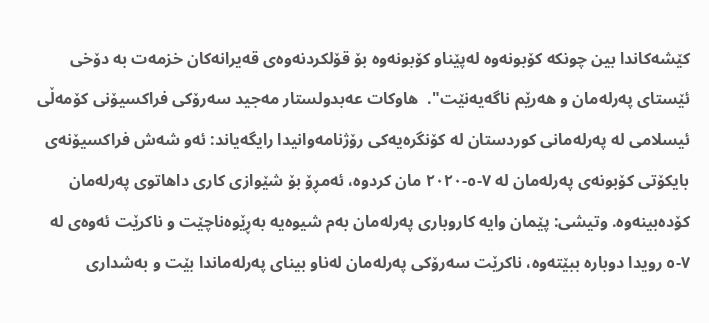کێشه‌کاندا بین چونکه‌ کۆبونه‌وه‌ له‌پێناو کۆبونه‌وه‌ بۆ قۆلکردنه‌وه‌ى قه‌یرانه‌کان خزمه‌ت به‌ دۆخى ئێستاى په‌رله‌مان و هه‌رێم ناگه‌یه‌نێت".  هاوکات عەبدولستار مەجید سەرۆکی فراکسیۆنی کۆمەڵی ئیسلامی لە پەرلەمانی کوردستان لە کۆنگرەیەکی رۆژنامەوانیدا رایگەیاند: ئەو شەش فراکسیۆنەی بایکۆتی کۆبونەی پەرلەمان لە ٧-٥-٢٠٢٠ مان کردوە، ئەمڕۆ بۆ شێوازی کاری داهاتوی پەرلەمان کۆدەبینەوە. وتیشی: پێمان وایە کاروباری پەرلەمان بەم شیوەیە بەڕێوەناچێت و ناکرێت ئەوەی لە ٧-٥ رویدا دوبارە ببێتەوە، ناکرێت سەرۆکی پەرلەمان لەناو بینای پەرلەماندا بێت و بەشداری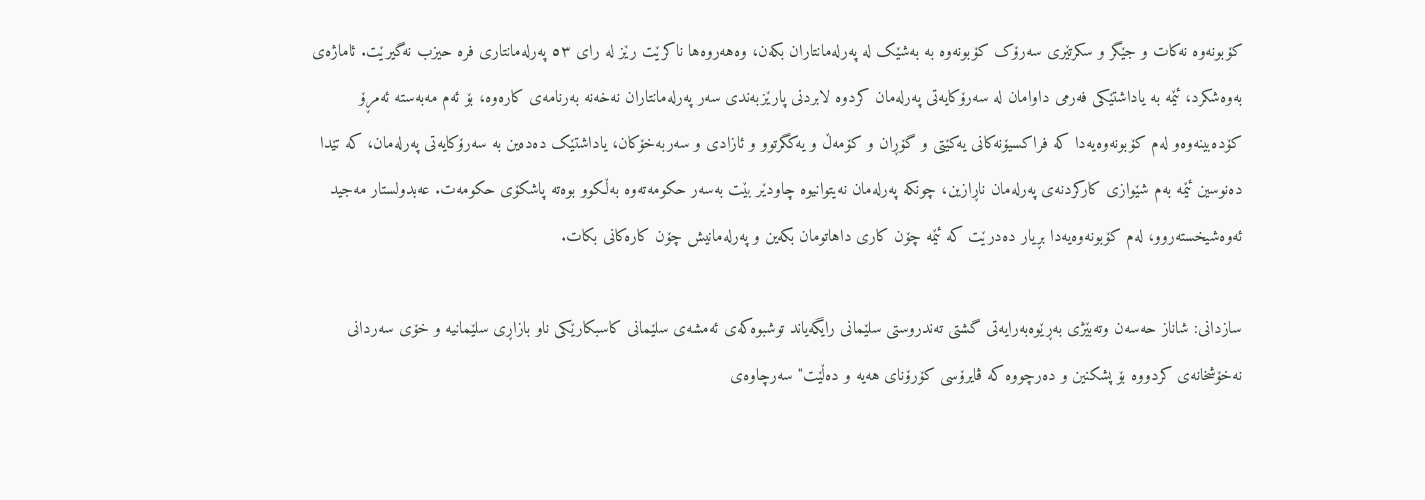کۆبونەوە نەکات و جێگر و سکرتێری سەرۆک کۆبونەوە بە بەشێک لە پەرلەمانتاران بکەن، وەهەروەها ناکرێت رێز لە رای ٥٣ پەرلەمانتاری فرە حیزب نەگیرێت. ئاماژەی بەوەشکرد، ئێمە بە یاداشتێکی فەرمی داوامان لە سەرۆکایەتی پەرلەمان کردوە لابردنی پارێزبەندی سەر پەرلەمانتاران نەخەنە بەرنامەی کارەوە، بۆ ئەم مەبەستە ئەمڕۆ کۆدەبینەوەو لەم کۆبونەوەیەدا کە فراکسیۆنەکانی یەکێتی و گۆڕان و کۆمەڵ و یەکگرتوو و ئازادی و سەربەخۆکان، یاداشتێک دەدەین بە سەرۆکایەتی پەرلەمان، کە تێدا دەنوسین ئێمە بەم شێوازی کارکردنەی پەرلەمان ناڕازین، چونکە پەرلەمان نەیتوانیوە چاودێر بێت بەسەر حکومەتەوە بەڵکوو بوەتە پاشکۆی حکومەت. عەبدولستار مەجید ئەوەشیخستەروو، لەم کۆبونەوەیەدا بڕیار دەدرێت کە ئێمە چۆن کاری داهاتومان بکەین و پەرلەمانیش چۆن کارەکانی بکات.

سازدانى: شاناز حه‌سه‌ن وته‌بێژى به‌ڕێوه‌به‌رایه‌تى گشتى ته‌ندروستى سلێمانى رایگه‌یاند توشبوه‌که‌ى ئه‌مشه‌ى سلێمانى کاسبکارێکى ناو بازاڕى سلێمانیه‌ و خۆى سه‌ردانى نه‌خۆشخانه‌ى کردووه‌ بۆ پشکنین و ده‌رچووه‌ که‌ ڤایرۆسى کۆرۆناى هه‌یه‌ و ده‌ڵێت" سه‌رچاوه‌ى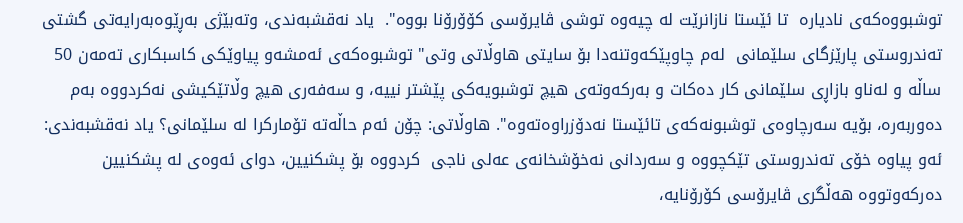توشبووه‌که‌ى نادیاره‌  تا ئێستا نازانرێت له‌ چیه‌وه‌ توشى ڤایرۆسى کۆۆرۆنا بووه‌".  یاد نه‌قشبه‌ندى، وته‌بێژى به‌ڕێوه‌به‌رایه‌تى گشتى ته‌ندروستى پارێزگاى سلێمانى  له‌م چاوپێکه‌وتنه‌دا بۆ سایتى هاوڵاتى وتى" توشبوه‌که‌ى ئه‌مشه‌و پیاوێکى کاسبکارى ته‌مه‌ن 50 ساڵه‌ و له‌ناو بازاڕى سلێمانى کار ده‌کات و به‌رکه‌وته‌ى هیچ توشبویه‌کى پێشتر نییه‌، و سه‌فه‌ری هیچ وڵاتێکیشى نه‌کردووه‌ به‌م ده‌وربه‌ره‌، بۆیه‌ سه‌رچاوه‌ى توشبونه‌که‌ى تائێستا نه‌دۆزراوه‌ته‌وه‌". هاوڵاتى: چۆن ئه‌م حاڵه‌ته‌ تۆمارکرا له‌ سلێمانى؟ یاد نه‌قشبه‌ندى: ئه‌و پیاوه‌ خۆى ته‌ندروستى تێکچووه‌ و سه‌ردانى نه‌خۆشخانه‌ى عه‌لى ناجى  کردووه‌ بۆ پشکنیین، دواى ئه‌وه‌ى له‌ پشکنیین ده‌رکه‌وتووه‌ هه‌ڵگرى ڤایرۆسى کۆرۆنایه‌،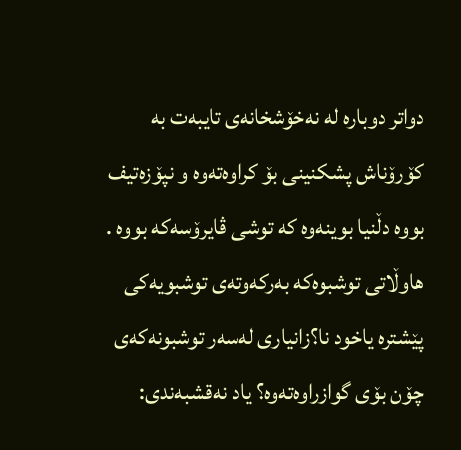دواتر دوباره‌ له‌ نه‌خۆشخانه‌ى تایبه‌ت به‌ کۆرۆناش پشکنینى بۆ کراوه‌ته‌وه‌ و نپۆزه‌تیف بووه‌ دڵنیا بوینه‌وه‌ که‌ توشى ڤایرۆسه‌که‌ بووه‌ . هاوڵاتى توشبوه‌که‌ به‌رکه‌وته‌ى توشبویه‌کى پێشتره‌ یاخود نا؟زانیارى له‌سه‌ر توشبونه‌که‌ى چۆن بۆى گوازراوه‌ته‌وه‌؟ یاد نه‌قشبه‌ندى: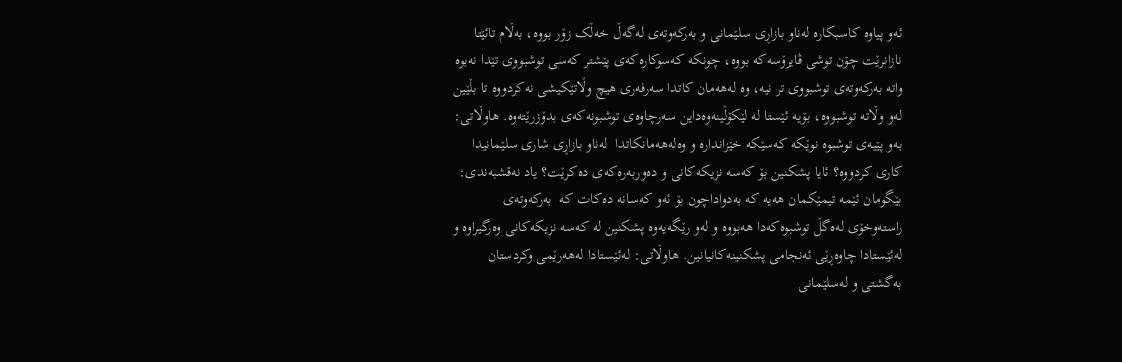ئه‌و پیاوه‌ کاسبکاره‌ له‌ناو بازاڕى سلێمانى و به‌رکه‌وته‌ى له‌گه‌ڵ خه‌ڵک زۆر بووه‌، به‌ڵام تائێتا نازانرێت چۆن توشى ڤایرۆسه‌که‌ بووه‌، چونکه‌ که‌سوکاره‌که‌ى پێشتر که‌سى توشبووى تێدا نه‌بوه‌ واته‌ به‌رکه‌وته‌ى توشبووى تر نیه‌، وه‌ له‌هه‌مان کاتدا سه‌رفه‌رى هیچ وڵاتێکیشى نه‌کردووه‌ تا بڵێین له‌و وڵاته‌ توشبووه‌، بۆیه‌ ئێستا له‌ لێکۆڵینه‌وه‌داین سه‌رچاوه‌ى توشبونه‌که‌ى بدۆزرێته‌وه‌. هاوڵاتى: به‌و پێیه‌ى توشبوه‌ نوێکه‌ که‌سێکه‌ خێزانداره‌ و وه‌له‌هه‌مانکاتدا  له‌ناو بازاڕى شارى سلێمانیدا کارى کردووه‌؟ ئایا پشکنین بۆ که‌سه‌ نزیکه‌کانى و ده‌وربه‌ره‌که‌ى ده‌کرێت؟ یاد نه‌قشبه‌ندى: بێگومان ئێمه‌ تیمێکمان هه‌یه‌ که‌ به‌دواداچون بۆ ئه‌و که‌سانه‌ ده‌کات که‌  به‌رکه‌وته‌ى راسته‌وخۆى له‌ه‌گڵ توشبوه‌که‌دا هه‌بووه‌ و له‌و رێگه‌یه‌وه‌ پشکنین له‌ که‌سه‌ نزیکه‌کانى وه‌رگیراوه‌ و له‌ئێستادا چاوه‌ڕێى ئه‌نجامى پشکنینه‌کانیانین. هاوڵاتى: له‌ئێستادا له‌هه‌رێمى وکردستان به‌گشتى و له‌سلێمانى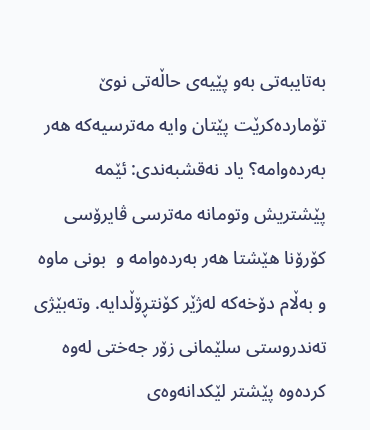به‌تایبه‌تى به‌و پێیه‌ى حاڵه‌تى نوێ تۆمارده‌کرێت پێتان وایه‌ مه‌ترسیه‌که‌ هه‌ر به‌رده‌وامه‌؟ یاد نه‌قشبه‌ندى: ئێمه‌ پێشتریش وتومانه‌ مه‌ترسى ڤایرۆسى کۆرۆنا هێشتا هه‌ر به‌رده‌وامه‌ و  بونى ماوه‌ و به‌ڵام دۆخه‌که‌ له‌ژێر کۆنتڕۆڵدایه‌. وته‌بێژى ته‌ندروستى سلێمانى زۆر جه‌ختى له‌وه‌ کرده‌وه‌ پێشتر لێکدانه‌وه‌ى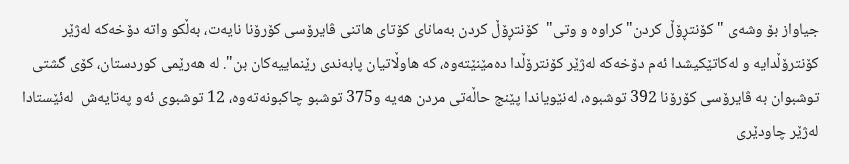جیاواز بۆ وشه‌ى "کۆنتڕۆڵ کردن" کراوه‌ و وتى"  کۆنتڕۆڵ کردن به‌ماناى کۆتاى هاتنى ڤایرۆسى کۆرۆنا نایه‌ت، به‌ڵکو واته‌ دۆخه‌که‌ له‌ژێر کۆنترۆڵدایه‌ و له‌کاتێکیشدا ئه‌م دۆخه‌که‌ له‌ژێر کۆنترۆڵدا ده‌مێنێته‌وه‌، که‌ هاوڵاتیان پابه‌ندى رێنماییه‌کان بن". له‌ هه‌رێمى کوردستان، کۆى گشتى توشبوان به‌ ڤایرۆسى کۆرۆنا 392 توشبوه‌، له‌نێویاندا پێنج حاڵه‌تى مردن هه‌یه‌ و375 توشبو چاکبونه‌ته‌وه‌، 12 توشبوى ئه‌و په‌تایه‌ش  له‌ئێستادا له‌ژێر چاودێرى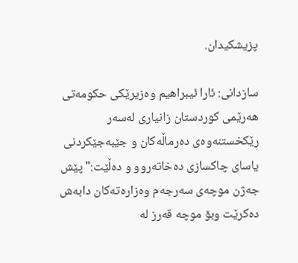پزیشکیدان.

سازدانى: ئارا ئیبراهیم وه‌زیرێکى حکومه‌تى هه‌رێمى کوردستان زانیارى له‌سه‌ر رێکخستنه‌وه‌ى ده‌رماڵه‌کان و جێبه‌جێکردنى یاساى چاکسازى ده‌خاته‌روو و ده‌ڵێت:" پێش جه‌ژن موچه‌ى سه‌رجه‌م وه‌زاره‌ته‌کان دابه‌ش ده‌کرێت وبۆ موچه‌ قه‌رز له‌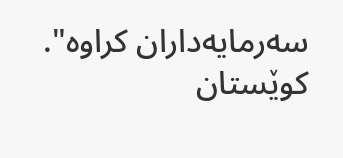سه‌رمایه‌داران کراوه‌". کوێستان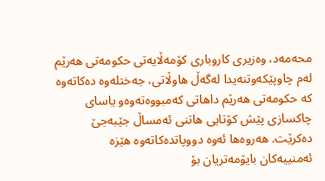محه‌مه‌د، وه‌زیرى کاروبارى کۆمه‌ڵایه‌تى حکومه‌تى هه‌رێم له‌م چاوپێکه‌وتنه‌یدا له‌گه‌ڵ هاوڵاتى، جه‌ختله‌وه‌ ده‌کاته‌وه‌ که‌ حکومه‌تى هه‌رێم داهاتى که‌مبووه‌ته‌وه‌و یاساى چاکسازى پێش کۆتایى هاتنى ئه‌مساڵ جێبه‌جێ ده‌کرێت. هه‌روه‌ها ئه‌وه‌ دووپاتده‌کاته‌وه‌ هێزه‌ ئه‌منییه‌کان بایۆمه‌تریان بۆ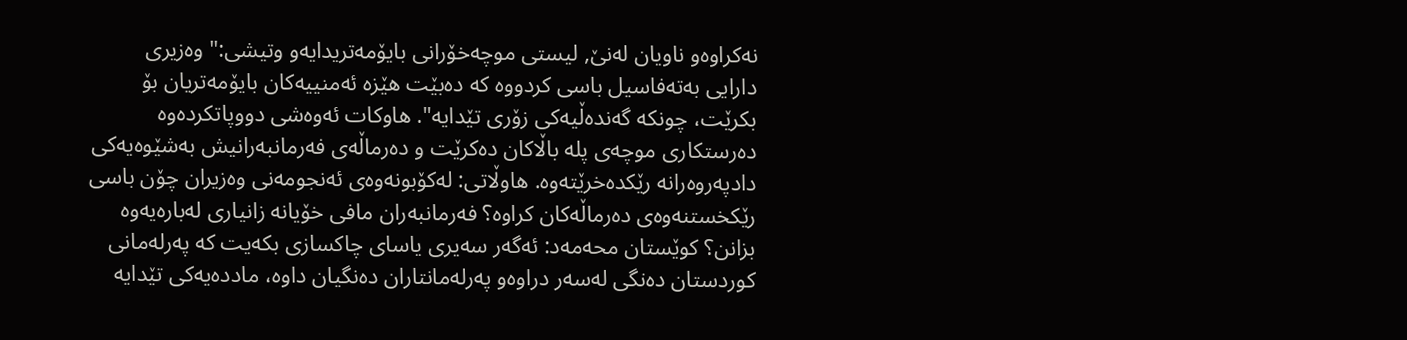نه‌کراوه‌و ناویان له‌نێ, لیستى موچه‌خۆرانى بایۆمه‌تریدایه‌و وتیشى:" وه‌زیرى دارایى به‌ته‌فاسیل باسى کردووه‌ که‌ ده‌بێت هێزه‌ ئه‌منییه‌کان بایۆمه‌تریان بۆ بکرێت، چونکه‌ گه‌نده‌ڵیه‌کى زۆرى تێدایه‌". هاوکات ئه‌وه‌شى دووپاتکرده‌وه‌ ده‌رستکارى موچه‌ى پله‌ باڵاکان ده‌کرێت و ده‌رماڵه‌ى فه‌رمانبه‌رانیش به‌شێوه‌یه‌کى دادپه‌روه‌رانه‌ رێکده‌خرێته‌وه‌. هاوڵاتى: له‌کۆبونه‌وه‌ى ئه‌نجومه‌نى وه‌زیران چۆن باسى رێکخستنه‌وه‌ى ده‌رماڵه‌کان کراوه‌؟ فه‌رمانبه‌ران مافى خۆیانه‌ زانیارى له‌باره‌یه‌وه‌ بزانن؟ کوێستان محه‌مه‌د: ئه‌گه‌ر سه‌یرى یاساى چاکسازى بکه‌یت که‌ په‌رله‌مانى کوردستان ده‌نگى له‌سه‌ر دراوه‌و په‌رله‌مانتاران ده‌نگیان داوه‌، مادده‌یه‌کى تێدایه‌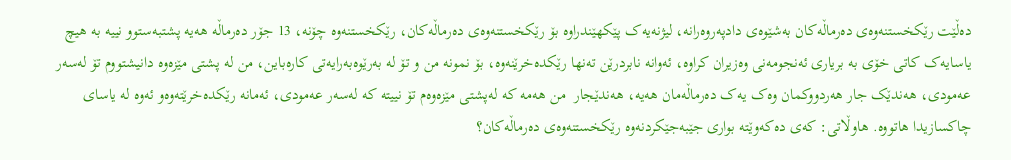ده‌ڵێت رێکخستنه‌وه‌ى ده‌رماڵه‌کان به‌شێوه‌ى دادپه‌روه‌رانه‌، لیژنه‌یه‌ک پێکهێندراوه‌ بۆ رێکخستنه‌وه‌ى ده‌رماڵه‌کان، رێکخستنه‌وه‌ چۆنه‌، 13 جۆر ده‌رماڵه‌ هه‌یه‌ پشتبه‌ستوو نییه‌ به‌ هیچ یاسایه‌ک کاتى خۆى به‌ بریارى ئه‌نجومه‌نى وه‌زیران کراوه‌، ئه‌وانه‌ نابردرێن ته‌نها رێکده‌خرێنه‌وه‌، بۆ نمونه‌ من و تۆ له‌ به‌رێوه‌به‌رایه‌تى کاره‌باین، من له‌ پشتى مێزه‌وه‌ دانیشتووم تۆ له‌سه‌ر عه‌مودى، هه‌ندێک جار هه‌ردووکمان وه‌ک یه‌ک ده‌رماڵه‌مان هه‌یه‌، هه‌ندێجار  من هه‌مه‌ که‌ له‌پشتى مێزه‌وه‌م تۆ نییته‌ که‌ له‌سه‌ر عه‌مودى، ئه‌مانه‌ رێکده‌خرێته‌وه‌و ئه‌وه‌ له‌ یاساى چاکسازیدا هاتووه‌. هاوڵاتى: که‌ى ده‌که‌وێته‌ بوارى جێبه‌جێکردنه‌وه‌ رێکخستنه‌وه‌ى ده‌رماڵه‌کان؟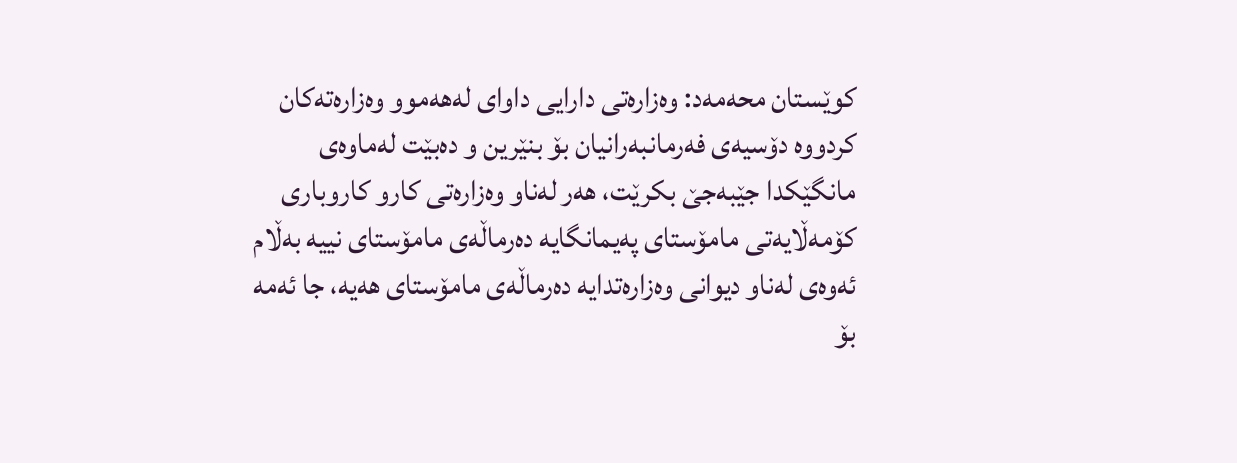کوێستان محه‌مه‌د: وه‌زاره‌تى دارایى داواى له‌هه‌موو وه‌زاره‌ته‌کان کردووه‌ دۆسیه‌ى فه‌رمانبه‌رانیان بۆ بنێرین و ده‌بێت له‌ماوه‌ى مانگێکدا جێبه‌جێ بکرێت، هه‌ر له‌ناو وه‌زاره‌تى کارو کاروبارى کۆمه‌ڵایه‌تى مامۆستاى په‌یمانگایه‌ ده‌رماڵه‌ى مامۆستاى نییه‌ به‌ڵام ئه‌وه‌ى له‌ناو دیوانى وه‌زاره‌تدایه‌ ده‌رماڵه‌ى مامۆستاى هه‌یه‌، جا ئه‌مه‌ بۆ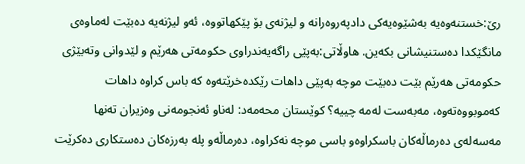رێ:خستنه‌وه‌یه‌ به‌شێوه‌یه‌کى دادپه‌روه‌رانه‌ و لیژنه‌ى بۆ پێکهاتووه‌، ئه‌و لیژنه‌یه‌ ده‌بێت له‌ماوه‌ى مانگێکدا ده‌ستنیشانى بکه‌ین. هاوڵاتى:به‌پێى راگه‌یه‌ندراوى حکومه‌تى هه‌رێم و لێدوانى وته‌بێژى حکومه‌تى هه‌رێم بێت ده‌بێت موچه‌ به‌پێى داهات رێکده‌خرێته‌وه‌ که‌ باس کراوه‌ داهات که‌موبووه‌ته‌وه‌، مه‌به‌ست له‌مه‌ چییه‌؟ کوێستان محه‌مه‌د: له‌ناو ئه‌نجومه‌نى وه‌زیران ته‌نها مه‌سه‌له‌ى ده‌رماڵه‌کان باسکراوه‌و باسى موچه‌ نه‌کراوه‌، ده‌رماڵه‌و پله‌ به‌رزه‌کان ده‌ستکارى ده‌کرێت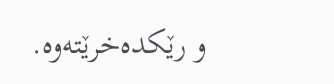و رێکده‌خرێته‌وه‌.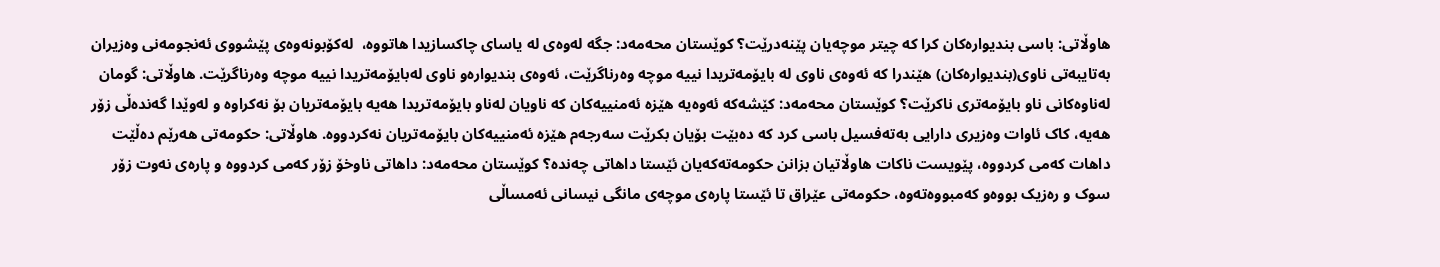هاوڵاتى: باسى بندیواره‌کان کرا که‌ چیتر موچه‌یان پێنه‌درێت؟ کوێستان محه‌مه‌د: جگه‌ له‌وه‌ى له‌ یاساى چاکسازیدا هاتووه‌،  له‌کۆبونه‌وه‌ى پێشووى ئه‌نجومه‌نى وه‌زیران به‌تایبه‌تى ناوى(بندیواره‌کان) هێندرا که‌ ئه‌وه‌ى ناوى له‌ بایۆمه‌تریدا نییه‌ موچه‌ وه‌رناگرێت، ئه‌وه‌ى بندیواره‌و ناوى له‌بایۆمه‌تریدا نییه‌ موچه‌ وه‌رناگرێت. هاوڵاتى: گومان له‌ناوه‌کانى ناو بایۆمه‌ترى ناکرێت؟ کوێستان محه‌مه‌د: کێشه‌که‌ ئه‌وه‌یه‌ هێزه‌ ئه‌منییه‌کان که‌ ناویان له‌ناو بایۆمه‌تریدا هه‌یه‌ بایۆمه‌تریان بۆ نه‌کراوه‌ و له‌وێدا گه‌نده‌ڵى زۆر هه‌یه‌، کاک ئاوات وه‌زیرى دارایى به‌ته‌فسیل باسى کرد که‌ ده‌بێت بۆیان بکرێت سه‌رجه‌م هێزه‌ ئه‌منییه‌کان بایۆمه‌تریان نه‌کردووه‌. هاوڵاتى: حکومه‌تى هه‌رێم ده‌ڵێت داهات که‌مى کردووه‌، پێویست ناکات هاوڵاتیان بزانن حکومه‌ته‌که‌یان ئێستا داهاتى چه‌نده‌؟ کوێستان محه‌مه‌د: داهاتى ناوخۆ زۆر که‌مى کردووه‌ و پاره‌ى نه‌وت زۆر سوک و ره‌زیک بووه‌و که‌مبووه‌ته‌وه‌، حکومه‌تى عێراق تا ئێستا پاره‌ى موچه‌ى مانگى نیسانى ئه‌مساڵى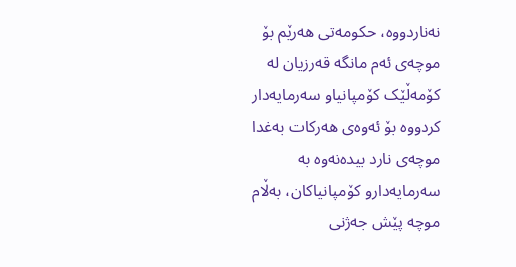نه‌ناردووه‌، حکومه‌تى هه‌رێم بۆ موچه‌ى ئه‌م مانگه‌ قه‌رزیان له‌ کۆمه‌ڵێک کۆمپانیاو سه‌رمایه‌دار کردووه‌ بۆ ئه‌وه‌ى هه‌رکات به‌غدا موچه‌ى نارد بیده‌نه‌وه‌ به‌ سه‌رمایه‌دارو کۆمپانیاکان، به‌ڵام موچه‌ پێش جه‌ژنى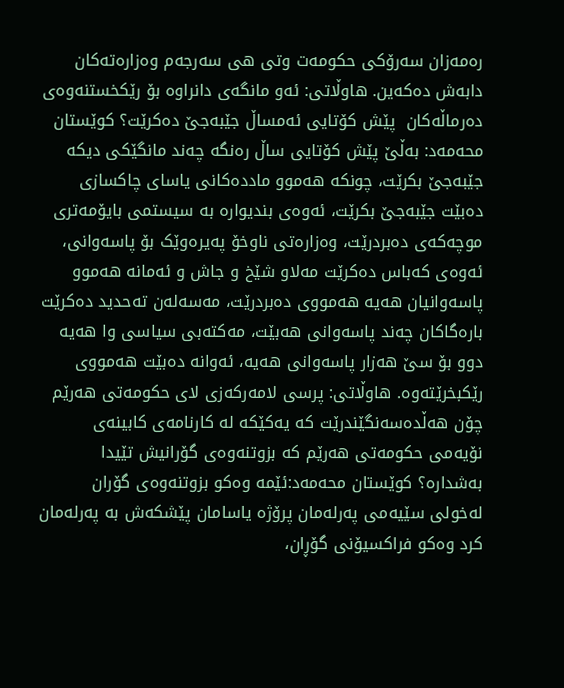ره‌مه‌زان سه‌رۆکى حکومه‌ت وتى هى سه‌رجه‌م وه‌زاره‌ته‌کان دابه‌ش ده‌که‌ین. هاوڵاتى: ئه‌و مانگه‌ى دانراوه‌ بۆ رێکخستنه‌وه‌ى ده‌رماڵه‌کان  پێش کۆتایى ئه‌مساڵ جێبه‌جێ ده‌کرێت؟ کوێستان محه‌مه‌د: به‌ڵێ پێش کۆتایى ساڵ ره‌نگه‌ چه‌ند مانگێکى دیکه‌ جێبه‌جێ بکرێت، چونکه‌ هه‌موو مادده‌کانى یاساى چاکسازى ده‌بێت جێبه‌جێ بکرێت، ئه‌وه‌ى بندیواره‌ به‌ سیستمى بایۆمه‌ترى موچه‌که‌ى ده‌بردرێت، وه‌زاره‌تى ناوخۆ په‌یره‌وێک بۆ پاسه‌وانى، ئه‌وه‌ى که‌باس ده‌کرێت مه‌لاو شێخ و جاش و ئه‌مانه‌ هه‌موو پاسه‌وانیان هه‌یه‌ هه‌مووى ده‌بردرێت، مه‌سه‌له‌ن ته‌حدید ده‌کرێت باره‌گاکان چه‌ند پاسه‌وانى هه‌بێت، مه‌کته‌بى سیاسى وا هه‌یه‌ دوو بۆ سێ هه‌زار پاسه‌وانى هه‌یه‌، ئه‌وانه‌ ده‌بێت هه‌مووى رێکبخرێته‌وه‌. هاوڵاتى: پرسى لامه‌رکه‌زى لاى حکومه‌تى هه‌رێم چۆن هه‌ڵده‌سه‌نگێندرێت که‌ یه‌کێکه‌ له‌ کارنامه‌ى کابینه‌ى نۆیه‌مى حکومه‌تى هه‌رێم که‌ بزوتنه‌وه‌ى گۆرانیش تێیدا به‌شداره‌؟ کوێستان محه‌مه‌د:ئێمه‌ وه‌کو بزوتنه‌وه‌ى گۆران له‌خولى سێیه‌مى په‌رله‌مان پرۆژه‌ یاسامان پێشکه‌ش به‌ په‌رله‌مان کرد وه‌کو فراکسیۆنى گۆڕان،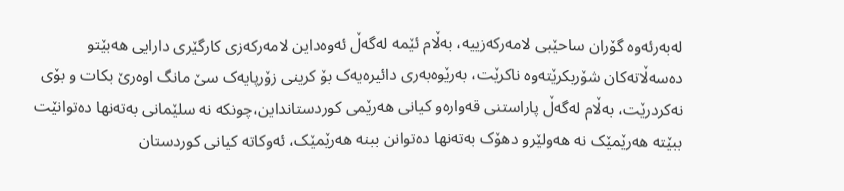له‌به‌رئه‌وه‌ گۆران ساحێبى لامه‌رکه‌زییه‌، به‌ڵام ئێمه‌ له‌گه‌ڵ ئه‌وه‌داین لامه‌رکه‌زى کارگێرى دارایى هه‌بێتو ده‌سه‌ڵاته‌کان شۆربکرێته‌وه‌ ناکرێت، به‌رێوه‌به‌رى دائیره‌یه‌ک بۆ کرینى زۆرپایه‌ک سێ مانگ اوه‌رێ بکات و بۆى نه‌کردرێت، به‌ڵام له‌گه‌ڵ پاراستنى قه‌واره‌و کیانى هه‌رێمى کوردستانداین،چونکه‌ نه‌ سلێمانى به‌ته‌نها ده‌توانێت ببێته‌ هه‌رێمێک نه‌ هه‌ولێرو دهۆک به‌ته‌نها ده‌توانن ببنه‌ هه‌رێمێک، ئه‌وکاته‌ کیانى کوردستان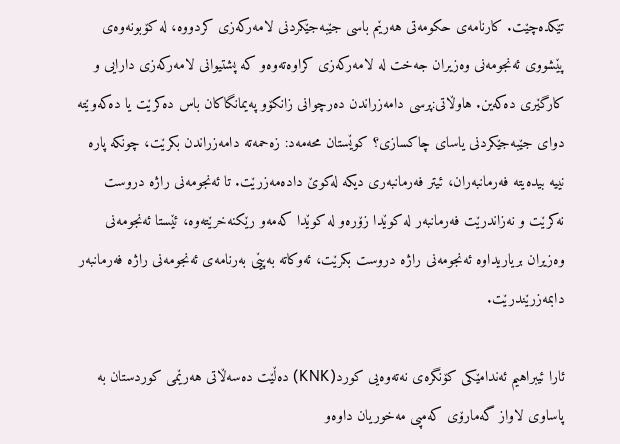تێکده‌چێت. کارنامه‌ى حکومه‌تى هه‌رێم باسى جێبه‌جێکردنى لامه‌رکه‌زى کردووه‌، له‌ کۆبونه‌وه‌ى پێشووى ئه‌نجومه‌نى وه‌زیران جه‌خت له‌ لامه‌رکه‌زى کراوه‌ته‌وه‌و که‌ پشتیوانى لامه‌رکه‌زى دارایى و کارگێرى ده‌که‌ین. هاوڵاتى:پرسى دامه‌زراندن ده‌رچوانى زانکۆو په‌یمانگاکان باس ده‌کرێت یا ده‌که‌وێته‌ دواى جێبه‌جێکردنى یاساى چاکسازى؟ کوێستان محه‌مه‌د: زه‌حمه‌ته‌ دامه‌زراندن بکرێت، چونکه‌ پاره‌ نییه‌ بیده‌یته‌ فه‌رمانبه‌ران، ئیتر فه‌رمانبه‌رى دیکه‌ له‌کوێ داده‌مه‌زرێت. تا ئه‌نجومه‌نى راژه‌ دروست نه‌کرێت و نه‌زاندرێت فه‌رمانبه‌ر له‌ کوێدا زۆره‌و له‌ کوێدا که‌مه‌و رێکنه‌خرێته‌وه‌، ئێستا ئه‌نجومه‌نى وه‌زیران بریاریداوه‌ ئه‌نجومه‌نى راژه‌ دروست بکرێت، ئه‌وکاته‌ به‌پێى به‌رنامه‌ى ئه‌نجومه‌نى راژه‌ فه‌رمانبه‌ر دابمه‌زرێندرێت.

ئارا ئیبراهیم ئه‌ندامێکى کۆنگره‌ى نه‌ته‌وه‌یى کورد(KNK) ده‌ڵێت ده‌سه‌ڵاتى هه‌رێمى کوردستان به‌ پاساوى لاواز گه‌مارۆى که‌مپى مه‌خوریان داوه‌و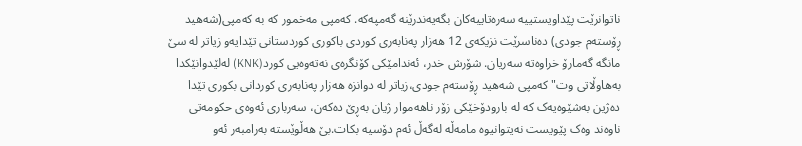ناتوانرێت پێداویستییه‌ سه‌ره‌تاییه‌کان بگه‌یه‌ندرێنه‌ گه‌مپه‌که‌. که‌مپى مه‌خمور که‌ به‌ که‌مپى(شه‌هید ڕۆسته‌م جودی) ده‌ناسرێت نزیکه‌ى 12 هه‌زار په‌نابه‌رى کوردى باکورى کوردستانى تێدایه‌و زیاتر له‌ سێ مانگه‌ گه‌مارۆ خراوه‌ته‌ سه‌ریان. شۆرش خدر، ئه‌ندامێکى کۆنگره‌ى نه‌ته‌وه‌یى کورد(KNK) له‌لێدوانێکدا به‌هاوڵاتى وت" که‌مپى شه‌هید ڕۆسته‌م جودی،زیاتر له‌ دوانزه‌ هه‌زار په‌نابه‌رى کوردانى بکورى تێدا ده‌ژین به‌شێوه‌یه‌ک که‌ له‌ بارودۆخێکى زۆر ناهه‌موار ژیان به‌ڕێ ده‌که‌ن، سه‌ربارى ئه‌وه‌ى حکومه‌تى ناوه‌ند وه‌ک پێویست نه‌یتوانیوه‌ مامه‌ڵه‌ له‌گه‌ڵ ئه‌م دۆسیه‌ بکات.بێ هه‌ڵوێسته‌ به‌رامبه‌ر ئه‌و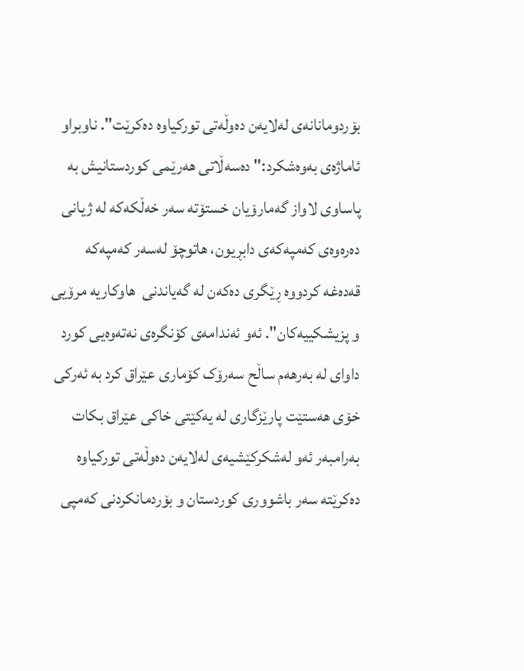بۆردومانانه‌ى له‌لایه‌ن ده‌وڵه‌تى تورکیاوه‌ ده‌کرێت". ناوبراو ئاماژه‌ى به‌وه‌شکرد:" ده‌سه‌ڵاتى هه‌رێمى کوردستانیش به‌ پاساوى لاواز گه‌مارۆیان خستۆته‌ سه‌ر خه‌ڵکه‌که‌ له‌ ژیانى ده‌ره‌وه‌ى که‌مپه‌که‌ى دابڕیون، هاتوچۆ له‌سه‌ر که‌مپه‌که‌ قه‌ده‌غه‌ کردووه‌ ڕێگرى ده‌که‌ن له‌ گه‌یاندنى  هاوکاریه‌ مرۆیى و پزیشکییه‌کان". ئه‌و ئه‌ندامه‌ى کۆنگره‌ى نه‌ته‌وه‌یى کورد داواى له‌ به‌رهه‌م ساڵح سه‌رۆک کۆمارى عێراق کرد به‌ ئه‌رکى خۆى هه‌ستێت پارێزگارى له‌ یه‌کێتى خاکى عێراق بکات به‌رامبه‌ر ئه‌و له‌شکرکێشیه‌ى له‌لایه‌ن ده‌وڵه‌تى تورکیاوه‌ ده‌کرێته‌ سه‌ر باشوورى کوردستان و بۆردمانکردنى که‌مپى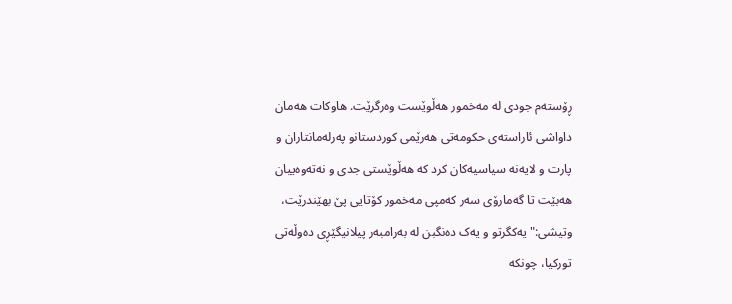ڕۆسته‌م جودى له‌ مه‌خمور هه‌ڵوێست وه‌رگرێت. هاوکات هه‌مان داواشى ئاراسته‌ى حکومه‌تى هه‌رێمى کوردستانو په‌رله‌مانتاران و پارت و لایه‌نه‌ سیاسیه‌کان کرد که‌ هه‌ڵوێستى جدى و نه‌ته‌وه‌ییان هه‌بێت تا گه‌مارۆى سه‌ر که‌مپى مه‌خمور کۆتایى پێ بهێندرێت، وتیشى:" یه‌کگرتو و یه‌ک ده‌نگبن له‌ به‌رامبه‌ر پیلانیگێڕى ده‌وڵه‌تى تورکیا، چونکه‌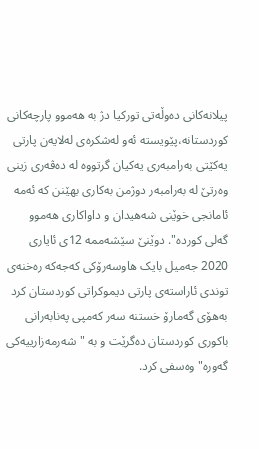پیلانه‌کانى ده‌وڵه‌تى تورکیا دژ به‌ هه‌موو پارچه‌کانى کوردستانه‌،پێویسته‌ ئه‌و له‌شکره‌ى له‌لایه‌ن پارتى یه‌کێتى به‌رامبه‌رى یه‌کیان گرتووه‌ له‌ ده‌ڤه‌رى زینى وه‌رتێ له‌ به‌رامبه‌ر دوژمن به‌کارى بهێنن که‌ ئه‌مه‌ ئامانجى خوێنى شه‌هیدان و داواکارى هه‌موو گه‌لى کورده‌". دوێنێ سێشه‌ممه‌ 12ى ئایارى 2020 جه‌میل بایک هاوسه‌رۆکى که‌جه‌که‌ ره‌خنه‌ى توندى ئاراسته‌ى پارتى دیموکراتى کوردستان کرد به‌هۆى گه‌مارۆ خستنه‌ سه‌ر که‌مپى په‌نابه‌رانى باکورى کوردستان ده‌گرێت و به‌ "شه‌رمه‌زارییه‌کى گه‌وره‌" وه‌سفى کرد.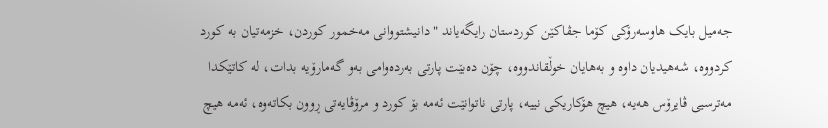جه‌میل بایک هاوسه‌رۆکى کۆما جڤاکێن کوردستان رایگه‌یاند "دانیشتووانى مه‌خمور کوردن، خزمه‌تیان به‌ کورد کردووه‌، شه‌هیدیان داوه‌ و به‌هایان خوڵقاندووه‌، چۆن ده‌بێت پارتى به‌رده‌وامى به‌و گه‌مارۆیه‌ بدات، له‌ کاتێکدا مه‌ترسیى ڤایرۆس هه‌یه‌، هیچ هۆکاریکى نییه‌، پارتى ناتوانێت ئه‌مه‌ بۆ کورد و مرۆڤایه‌تى ڕوون بکاته‌وه‌، ئه‌مه‌ هیچ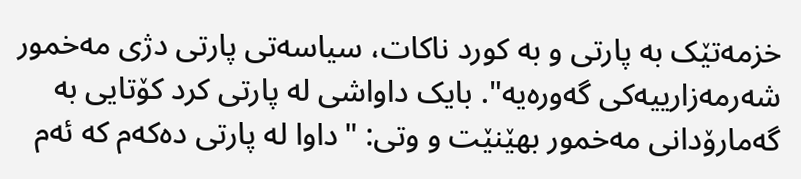خزمه‌تێک به‌ پارتى و به‌ کورد ناکات، سیاسه‌تى پارتى دژى مه‌خمور شه‌رمه‌زارییه‌کى گه‌وره‌یه‌". بایک داواشى له‌ پارتى کرد کۆتایى به‌ گه‌مارۆدانى مه‌خمور بهێنێت و وتی: "داوا له‌ پارتى ده‌که‌م که‌ ئه‌م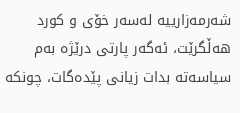شه‌رمه‌زارییه‌ له‌سه‌ر خۆى و کورد هه‌ڵگرێت، ئه‌گه‌ر پارتى درێژه‌ به‌م سیاسه‌ته‌ بدات زیانى پێده‌گات، چونکه‌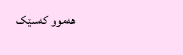هه‌موو که‌سێک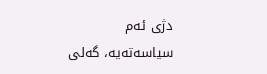دژى ئه‌م سیاسه‌ته‌یه‌، گه‌لى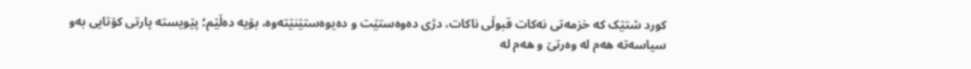کورد شتێک که‌ خزمه‌تى نه‌کات قبوڵى ناکات، دژى ده‌وه‌ستێت و ده‌یوه‌ستێنێته‌وه‌، بۆیه‌ ده‌ڵێم؛ پێویسته‌ پارتى کۆتایى به‌و سیاسه‌ته‌ هه‌م له‌ وه‌رتێ و هه‌م له‌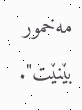مه‌خمور بێنێت".